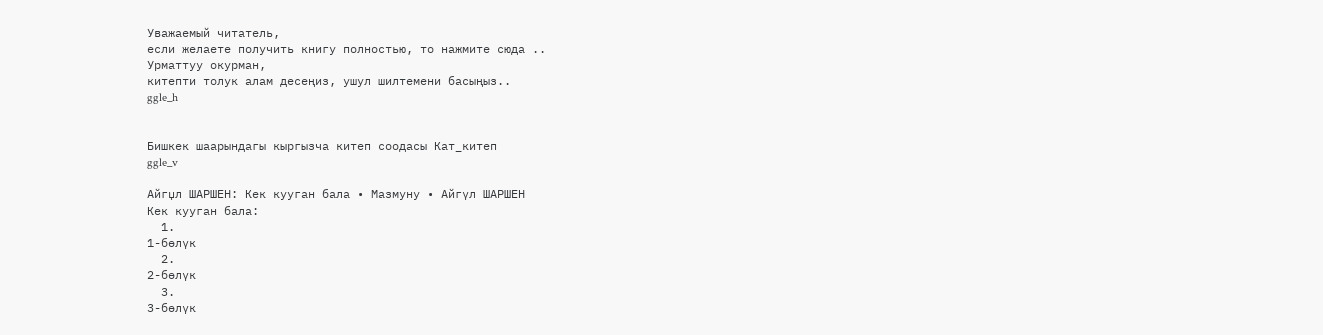Уважаемый читатель,
если желаете получить книгу полностью, то нажмите сюда ..
Урматтуу окурман,
китепти толук алам десеңиз, ушул шилтемени басыңыз..
ggle_h


Бишкек шаарындагы кыргызча китеп соодасы Кат_китеп
ggle_v

Айгџл ШАРШЕН: Кек кууган бала • Мазмуну • Айгүл ШАРШЕН
Кек кууган бала:
  1.
1-бөлүк
  2.
2-бөлүк
  3.
3-бөлүк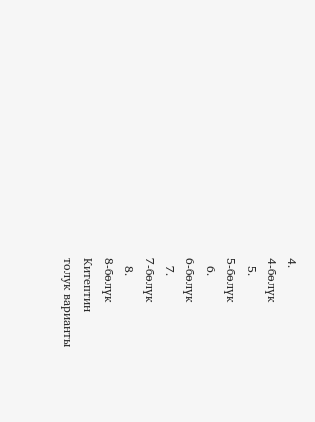4.
4-бөлүк
  5.
5-бөлүк
  6.
6-бөлүк
  7.
7-бөлүк
  8.
8-бөлүк
Китептин
толук варианты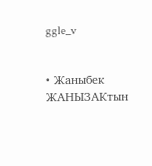ggle_v


• Жаныбек ЖАНЫЗАКтын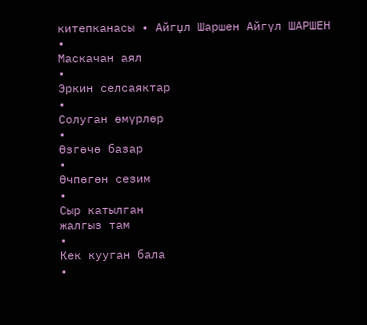китепканасы • Айгџл Шаршен Айгүл ШАРШЕН
•
Маскачан аял
•
Эркин селсаяктар
•
Солуган өмүрлөр
•
Өзгөчө базар
•
Өчпөгөн сезим
•
Сыр катылган
жалгыз там
•
Кек кууган бала
•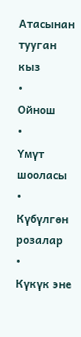Атасынан тууган кыз
•
Ойнош
•
Үмүт шооласы
•
Күбүлгөн розалар
•
Күкүк эне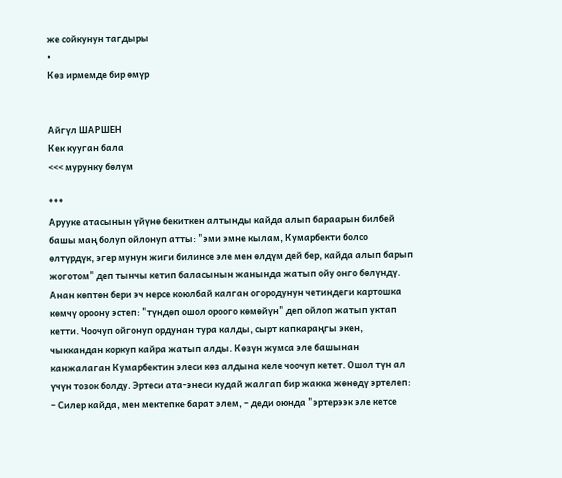же сойкунун тагдыры
•
Көз ирмемде бир өмүр


Айгүл ШАРШЕН
Кек кууган бала
<<< мурунку бөлүм

***
Арууке атасынын үйүнө бекиткен алтынды кайда алып бараарын билбей башы маң болуп ойлонуп атты: "эми эмне кылам, Кумарбекти болсо өлтүрдүк, эгер мунун жиги билинсе эле мен өлдүм дей бер, кайда алып барып жоготом" деп тынчы кетип баласынын жанында жатып ойу онго бөлүндү. Анан көптөн бери эч нерсе коюлбай калган огородунун четиндеги картошка көмчү ороону эстеп: "түндөп ошол ороого көмөйүн" деп ойлоп жатып уктап кетти. Чоочуп ойгонуп ордунан тура калды, сырт капкараңгы экен, чыккандан коркуп кайра жатып алды. Көзүн жумса эле башынан канжалаган Кумарбектин элеси көз алдына келе чоочуп кетет. Ошол түн ал үчүн тозок болду. Эртеси ата-энеси кудай жалгап бир жакка жөнөдү эртелеп:
– Силер кайда, мен мектепке барат элем, – деди оюнда "эртерээк эле кетсе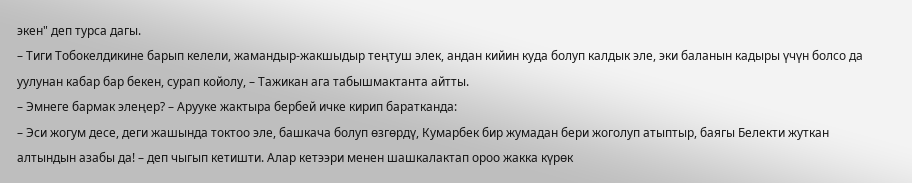экен" деп турса дагы.
– Тиги Тобокелдикине барып келели, жамандыр-жакшыдыр теңтуш элек, андан кийин куда болуп калдык эле, эки баланын кадыры үчүн болсо да уулунан кабар бар бекен, сурап койолу, – Тажикан ага табышмактанта айтты.
– Эмнеге бармак элеңер? – Арууке жактыра бербей ичке кирип баратканда:
– Эси жогум десе, деги жашында токтоо эле, башкача болуп өзгөрдү, Кумарбек бир жумадан бери жоголуп атыптыр, баягы Белекти жуткан алтындын азабы да! – деп чыгып кетишти. Алар кетээри менен шашкалактап ороо жакка күрөк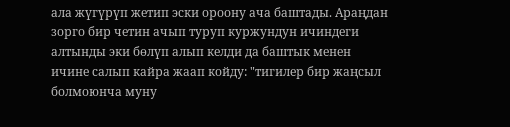ала жүгүрүп жетип эски ороону ача баштады. Араңдан зорго бир четин ачып туруп куржундун ичиндеги алтынды эки бөлүп алып келди да баштык менен ичине салып кайра жаап койду: "тигилер бир жаңсыл болмоюнча муну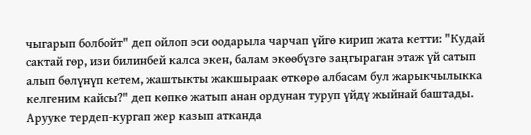чыгарып болбойт" деп ойлоп эси оодарыла чарчап үйгө кирип жата кетти: "Кудай сактай гөр, изи билинбей калса экен, балам экөөбүзгө заңгыраган этаж үй сатып алып бөлүнүп кетем, жаштыкты жакшыраак өткөрө албасам бул жарыкчылыкка келгеним кайсы?" деп көпкө жатып анан ордунан туруп үйдү жыйнай баштады. Арууке тердеп-кургап жер казып атканда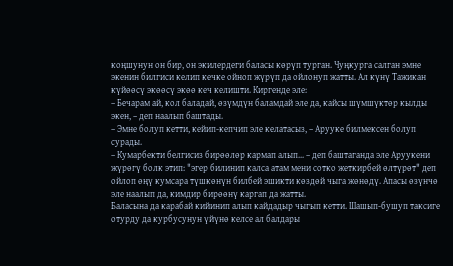коңшунун он бир, он экилердеги баласы көрүп турган. Чуңкурга салган эмне экенин билгиси келип кечке ойноп жүрүп да ойлонуп жатты. Ал күнү Тажикан күйөөсү экөөсү экөө кеч келишти. Киргенде эле:
– Бечарам ай, кол баладай, өзүмдүн баламдай эле да, кайсы шүмшүктөр кылды экен, – деп наалып баштады.
– Эмне болуп кетти, кейип-кепчип эле келатасыз, – Арууке билмексен болуп сурады.
– Кумарбекти белгисиз бирөөлөр кармап алып... – деп баштаганда эле Аруукени жүрөгү болк этип: "эгер билинип калса атам мени сотко жеткирбей өлтүрөт" деп ойлоп өңү кумсара түшкөнүн билбей эшикти көздөй чыга жөнөдү. Апасы өзүнчө эле наалып да, кимдир бирөөнү каргап да жатты.
Баласына да карабай кийинип алып кайдадыр чыгып кетти. Шашып-бушуп таксиге отурду да курбусунун үйүнө келсе ал балдары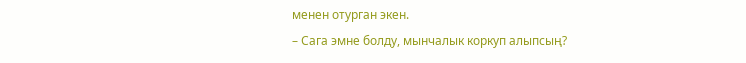менен отурган экен.
– Сага эмне болду, мынчалык коркуп алыпсың?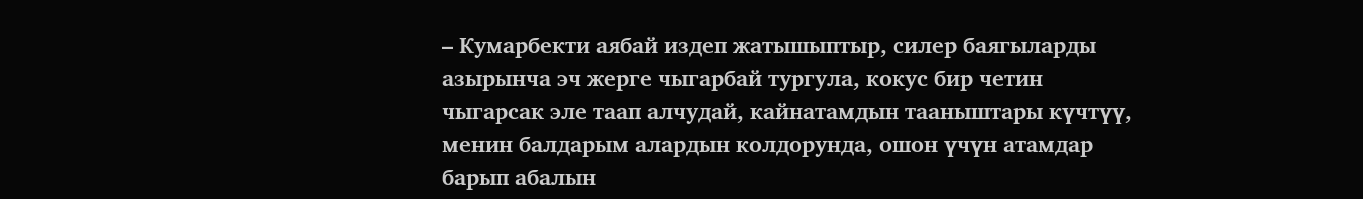– Кумарбекти аябай издеп жатышыптыр, силер баягыларды азырынча эч жерге чыгарбай тургула, кокус бир четин чыгарсак эле таап алчудай, кайнатамдын тааныштары күчтүү, менин балдарым алардын колдорунда, ошон үчүн атамдар барып абалын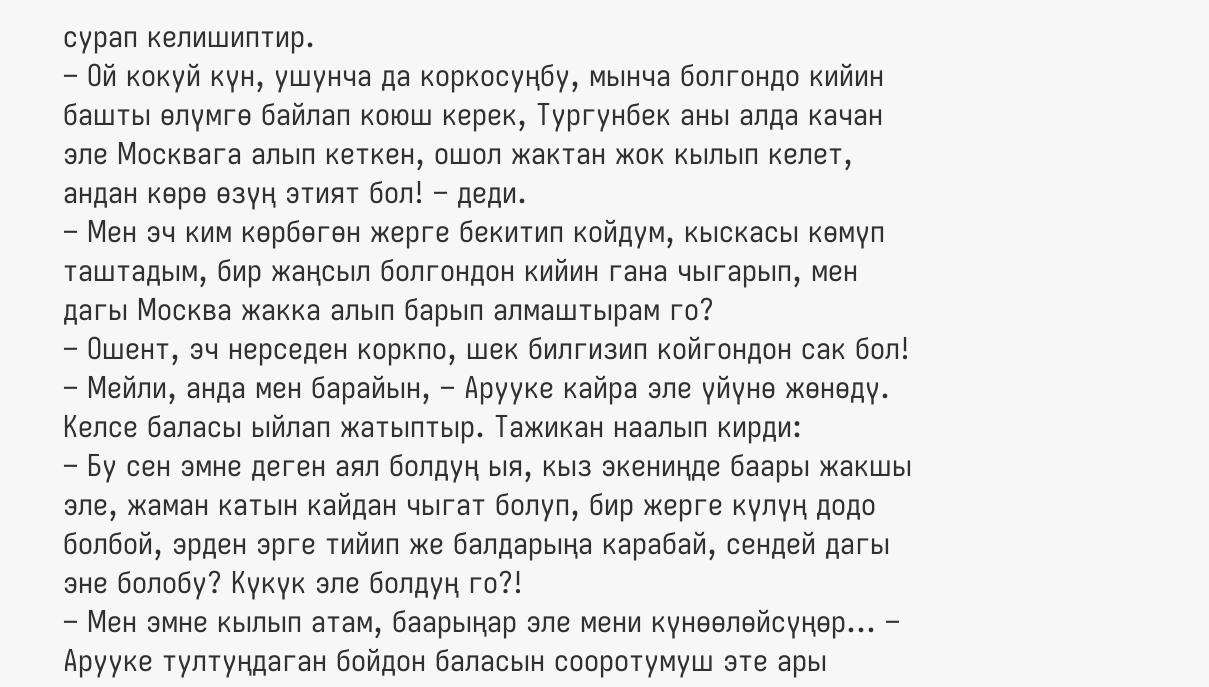сурап келишиптир.
– Ой кокуй күн, ушунча да коркосуңбу, мынча болгондо кийин башты өлүмгө байлап коюш керек, Тургунбек аны алда качан эле Москвага алып кеткен, ошол жактан жок кылып келет, андан көрө өзүң этият бол! – деди.
– Мен эч ким көрбөгөн жерге бекитип койдум, кыскасы көмүп таштадым, бир жаңсыл болгондон кийин гана чыгарып, мен дагы Москва жакка алып барып алмаштырам го?
– Ошент, эч нерседен коркпо, шек билгизип койгондон сак бол!
– Мейли, анда мен барайын, – Арууке кайра эле үйүнө жөнөдү. Келсе баласы ыйлап жатыптыр. Тажикан наалып кирди:
– Бу сен эмне деген аял болдуң ыя, кыз экениңде баары жакшы эле, жаман катын кайдан чыгат болуп, бир жерге күлүң додо болбой, эрден эрге тийип же балдарыңа карабай, сендей дагы эне болобу? Күкүк эле болдуң го?!
– Мен эмне кылып атам, баарыңар эле мени күнөөлөйсүңөр… – Арууке тултуңдаган бойдон баласын сооротумуш эте ары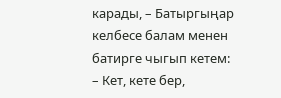карады, – Батыргыңар келбесе балам менен батирге чыгып кетем:
– Кет, кете бер,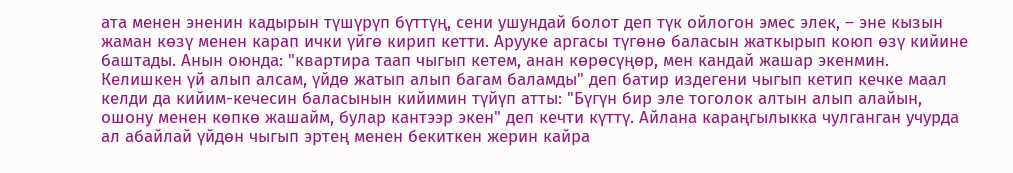ата менен эненин кадырын түшүрүп бүттүң, сени ушундай болот деп түк ойлогон эмес элек, – эне кызын жаман көзү менен карап ички үйгө кирип кетти. Арууке аргасы түгөнө баласын жаткырып коюп өзү кийине баштады. Анын оюнда: "квартира таап чыгып кетем, анан көрөсүңөр, мен кандай жашар экенмин. Келишкен үй алып алсам, үйдө жатып алып багам баламды" деп батир издегени чыгып кетип кечке маал келди да кийим-кечесин баласынын кийимин түйүп атты: "Бүгүн бир эле тоголок алтын алып алайын, ошону менен көпкө жашайм, булар кантээр экен" деп кечти күттү. Айлана караңгылыкка чулганган учурда ал абайлай үйдөн чыгып эртең менен бекиткен жерин кайра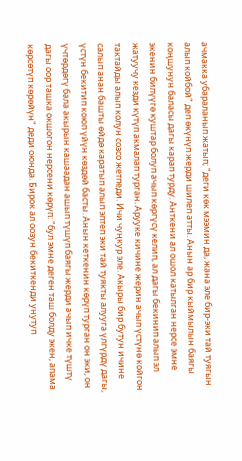ачмакка убараланып жатып; "деги көк мээмин да, жана эле бир-эки тай туягын алып койбой" деп өкүнүп жерди шилеп атты. Анын ар бир кыймылын баягы коңшунун баласы дагы карап турду. Анткени ал ошол катылган нерсе эмне экенин билүүгө куштар болуп ачып көргүсү келип, ал дагы бекинип алып эл жатуучу кезди күтүп акмалап турган. Арууке кичине жерин ачып үстүнө койгон тактайды алып колун созсо жетпеди. Ичи чуңкур эле. Акыры бир бутун ичине салып анан башты өйдө каратып алып эптеп эки тай туякты алууга үлгүрдү дагы, үстүн бекитип коюп үйүн көздөй басты. Анын кеткенин көрүп турган он эки, он үчтөрдөгү бала акырын кашаадан ашып түшүп баягы жерди ачып ичке түштү дагы оор ташка окшогон нерсени көрүп: "бул эмне деген таш болду экен, апама көрсөтүп көрөйүн" деди оюнда. Бирок ал оозун бекиткенди унутуп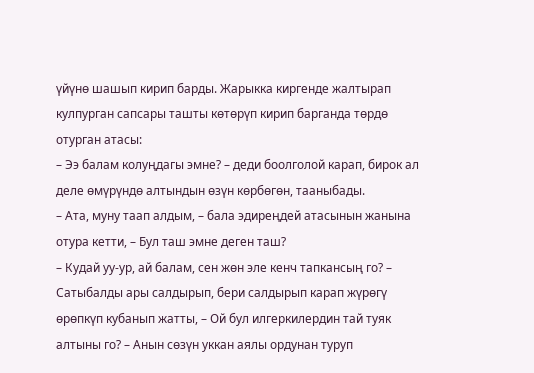үйүнө шашып кирип барды. Жарыкка киргенде жалтырап кулпурган сапсары ташты көтөрүп кирип барганда төрдө отурган атасы:
– Ээ балам колуңдагы эмне? – деди боолголой карап, бирок ал деле өмүрүндө алтындын өзүн көрбөгөн, тааныбады.
– Ата, муну таап алдым, – бала эдиреңдей атасынын жанына отура кетти, – Бул таш эмне деген таш?
– Кудай уу-ур, ай балам, сен жөн эле кенч тапкансың го? – Сатыбалды ары салдырып, бери салдырып карап жүрөгү өрөпкүп кубанып жатты, – Ой бул илгеркилердин тай туяк алтыны го? – Анын сөзүн уккан аялы ордунан туруп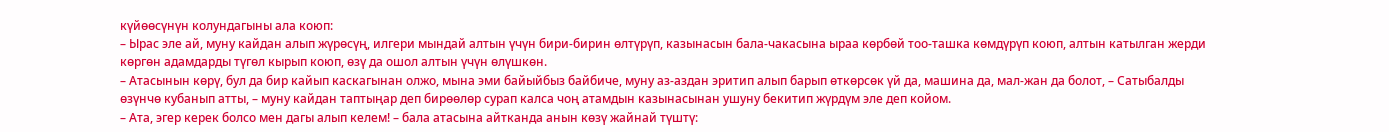күйөөсүнүн колундагыны ала коюп:
– Ырас эле ай, муну кайдан алып жүрөсүң, илгери мындай алтын үчүн бири-бирин өлтүрүп, казынасын бала-чакасына ыраа көрбөй тоо-ташка көмдүрүп коюп, алтын катылган жерди көргөн адамдарды түгөл кырып коюп, өзү да ошол алтын үчүн өлүшкөн.
– Атасынын көрү, бул да бир кайып каскагынан олжо, мына эми байыйбыз байбиче, муну аз-аздан эритип алып барып өткөрсөк үй да, машина да, мал-жан да болот, – Сатыбалды өзүнчө кубанып атты, – муну кайдан таптыңар деп бирөөлөр сурап калса чоң атамдын казынасынан ушуну бекитип жүрдүм эле деп койом.
– Ата, эгер керек болсо мен дагы алып келем! – бала атасына айтканда анын көзү жайнай түштү: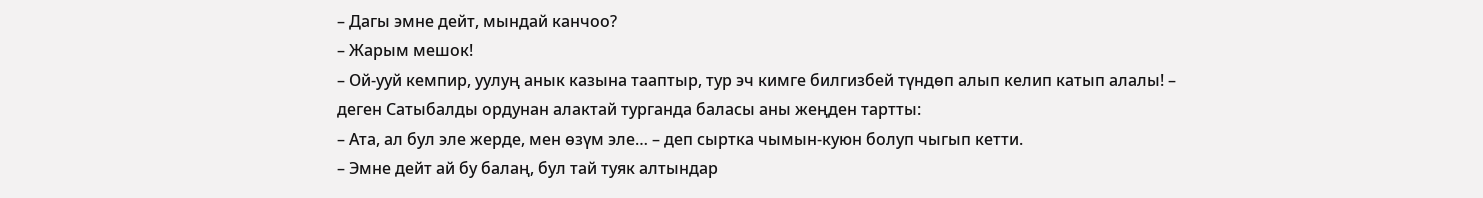– Дагы эмне дейт, мындай канчоо?
– Жарым мешок!
– Ой-ууй кемпир, уулуң анык казына тааптыр, тур эч кимге билгизбей түндөп алып келип катып алалы! – деген Сатыбалды ордунан алактай турганда баласы аны жеңден тартты:
– Ата, ал бул эле жерде, мен өзүм эле… – деп сыртка чымын-куюн болуп чыгып кетти.
– Эмне дейт ай бу балаң, бул тай туяк алтындар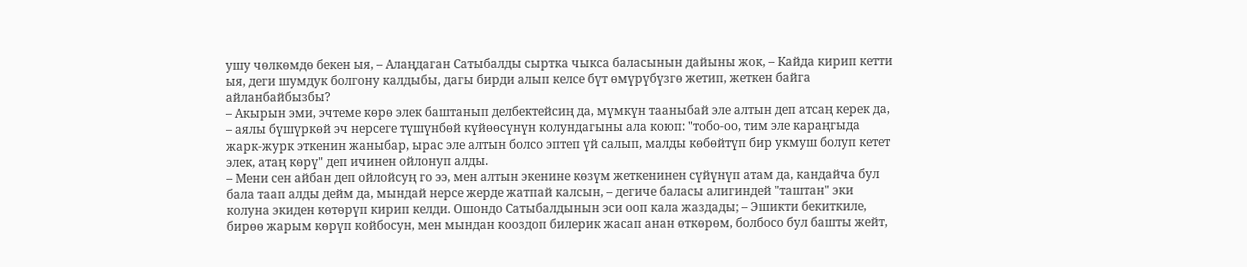ушу чөлкөмдө бекен ыя, – Алаңдаган Сатыбалды сыртка чыкса баласынын дайыны жок, – Кайда кирип кетти ыя, деги шумдук болгону калдыбы, дагы бирди алып келсе бүт өмүрүбүзгө жетип, жеткен байга айланбайбызбы?
– Акырын эми, эчтеме көрө элек баштанып делбектейсиң да, мүмкүн тааныбай эле алтын деп атсаң керек да, – аялы бүшүркөй эч нерсеге түшүнбөй күйөөсүнүн колундагыны ала коюп: "тобо-оо, тим эле караңгыда жарк-журк эткенин жаныбар, ырас эле алтын болсо эптеп үй салып, малды көбөйтүп бир укмуш болуп кетет элек, атаң көрү" деп ичинен ойлонуп алды.
– Мени сен айбан деп ойлойсуң го ээ, мен алтын экенине көзүм жеткенинен сүйүнүп атам да, кандайча бул бала таап алды дейм да, мындай нерсе жерде жатпай калсын, – дегиче баласы алигиндей "таштан" эки колуна экиден көтөрүп кирип келди. Ошондо Сатыбалдынын эси ооп кала жаздады; – Эшикти бекиткиле, бирөө жарым көрүп койбосун, мен мындан кооздоп билерик жасап анан өткөрөм, болбосо бул башты жейт,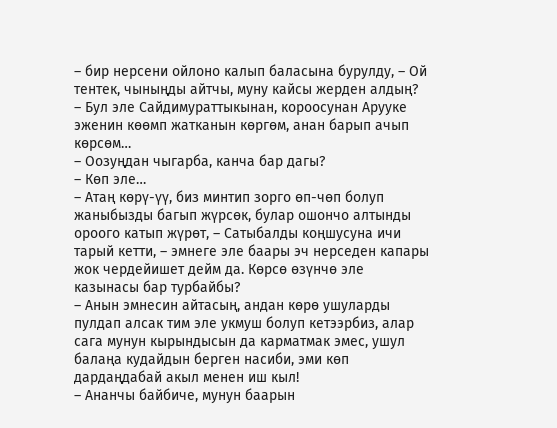– бир нерсени ойлоно калып баласына бурулду, – Ой тентек, чыныңды айтчы, муну кайсы жерден алдың?
– Бул эле Сайдимураттыкынан, короосунан Арууке эженин көөмп жатканын көргөм, анан барып ачып көрсөм…
– Оозуңдан чыгарба, канча бар дагы?
– Көп эле…
– Атаң көрү-үү, биз минтип зорго өп-чөп болуп жаныбызды багып жүрсөк, булар ошончо алтынды ороого катып жүрөт, – Сатыбалды коңшусуна ичи тарый кетти, – эмнеге эле баары эч нерседен капары жок чердейишет дейм да. Көрсө өзүнчө эле казынасы бар турбайбы?
– Анын эмнесин айтасың, андан көрө ушуларды пулдап алсак тим эле укмуш болуп кетээрбиз, алар сага мунун кырындысын да карматмак эмес, ушул балаңа кудайдын берген насиби, эми көп дардаңдабай акыл менен иш кыл!
– Ананчы байбиче, мунун баарын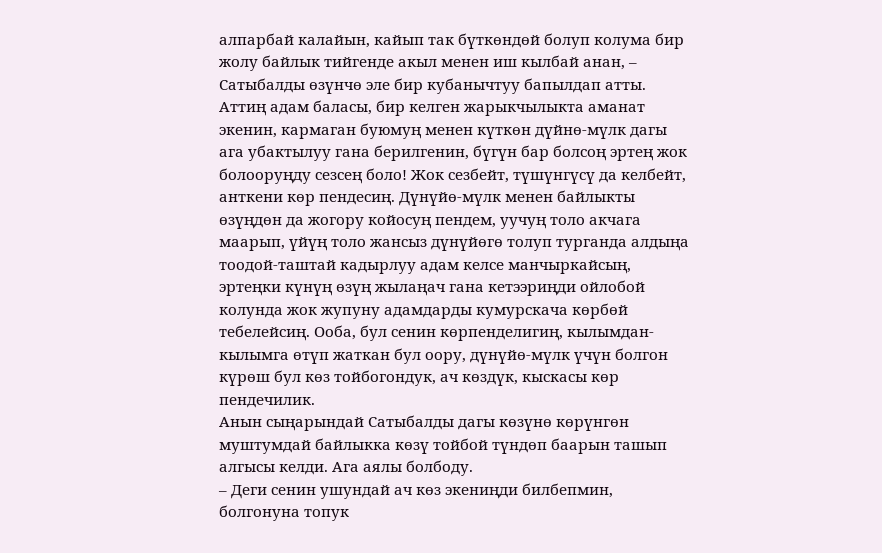алпарбай калайын, кайып так бүткөндөй болуп колума бир жолу байлык тийгенде акыл менен иш кылбай анан, – Сатыбалды өзүнчө эле бир кубанычтуу бапылдап атты.
Аттиң адам баласы, бир келген жарыкчылыкта аманат экенин, кармаган буюмуң менен күткөн дүйнө-мүлк дагы ага убактылуу гана берилгенин, бүгүн бар болсоң эртең жок болооруңду сезсең боло! Жок сезбейт, түшүнгүсү да келбейт, анткени көр пендесиң. Дүнүйө-мүлк менен байлыкты өзүңдөн да жогору койосуң пендем, уучуң толо акчага маарып, үйүң толо жансыз дүнүйөгө толуп турганда алдыңа тоодой-таштай кадырлуу адам келсе манчыркайсың, эртеңки күнүң өзүң жылаңач гана кетээриңди ойлобой колунда жок жупуну адамдарды кумурскача көрбөй тебелейсиң. Ооба, бул сенин көрпенделигиң, кылымдан-кылымга өтүп жаткан бул оору, дүнүйө-мүлк үчүн болгон күрөш бул көз тойбогондук, ач көздүк, кыскасы көр пендечилик.
Анын сыңарындай Сатыбалды дагы көзүнө көрүнгөн муштумдай байлыкка көзү тойбой түндөп баарын ташып алгысы келди. Ага аялы болбоду.
– Деги сенин ушундай ач көз экениңди билбепмин, болгонуна топук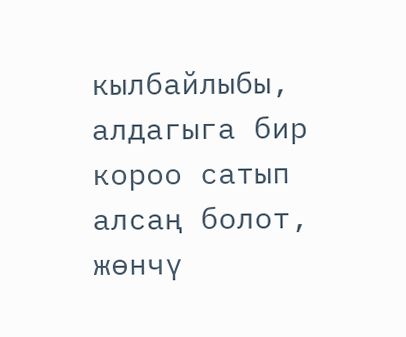кылбайлыбы, алдагыга бир короо сатып алсаң болот, жөнчү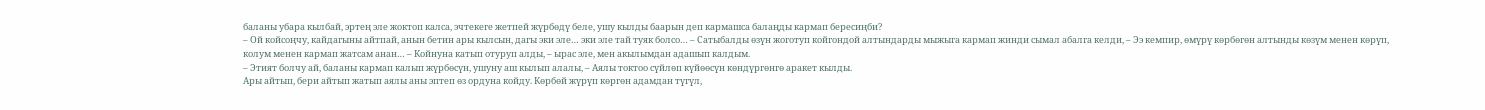баланы убара кылбай, эртең эле жоктоп калса, эчтекеге жетпей жүрбөдү беле, ушу кылды баарын деп кармашса балаңды кармап бересиңби?
– Ой койсоңчу, кайдагыны айтпай, анын бетин ары кылсын, дагы эки эле… эки эле тай туяк болсо… – Сатыбалды өзүн жоготуп койгондой алтындарды мыжыга кармап жинди сымал абалга келди, – Ээ кемпир, өмүрү көрбөгөн алтынды көзүм менен көрүп, колум менен кармап жатсам анан… – Койнуна катып отуруп алды, – ырас эле, мен акылымдан адашып калдым.
– Этият болчу ай, баланы кармап калып жүрбөсүн, ушуну аш кылып алалы, – Аялы токтоо сүйлөп күйөөсүн көндүргөнгө аракет кылды.
Ары айтып, бери айтып жатып аялы аны эптеп өз ордуна койду. Көрбөй жүрүп көргөн адамдан түгүл,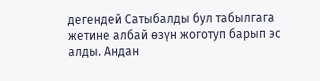дегендей Сатыбалды бул табылгага жетине албай өзүн жоготуп барып эс алды. Андан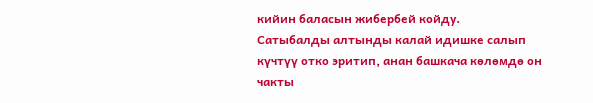кийин баласын жибербей койду.
Сатыбалды алтынды калай идишке салып күчтүү отко эритип, анан башкача көлөмдө он чакты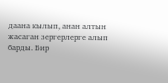даана кылып, анан алтын жасаган зергерлерге алып барды. Бир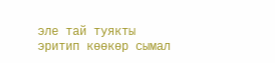эле тай туякты эритип көөкөр сымал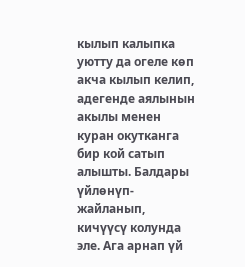кылып калыпка уютту да огеле көп акча кылып келип, адегенде аялынын акылы менен куран окутканга бир кой сатып алышты. Балдары үйлөнүп-жайланып, кичүүсү колунда эле. Ага арнап үй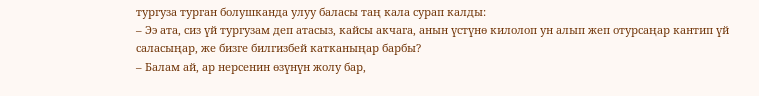тургуза турган болушканда улуу баласы таң кала сурап калды:
– Ээ ата, сиз үй тургузам деп атасыз, кайсы акчага, анын үстүнө килолоп ун алып жеп отурсаңар кантип үй саласыңар, же бизге билгизбей катканыңар барбы?
– Балам ай, ар нерсенин өзүнүн жолу бар,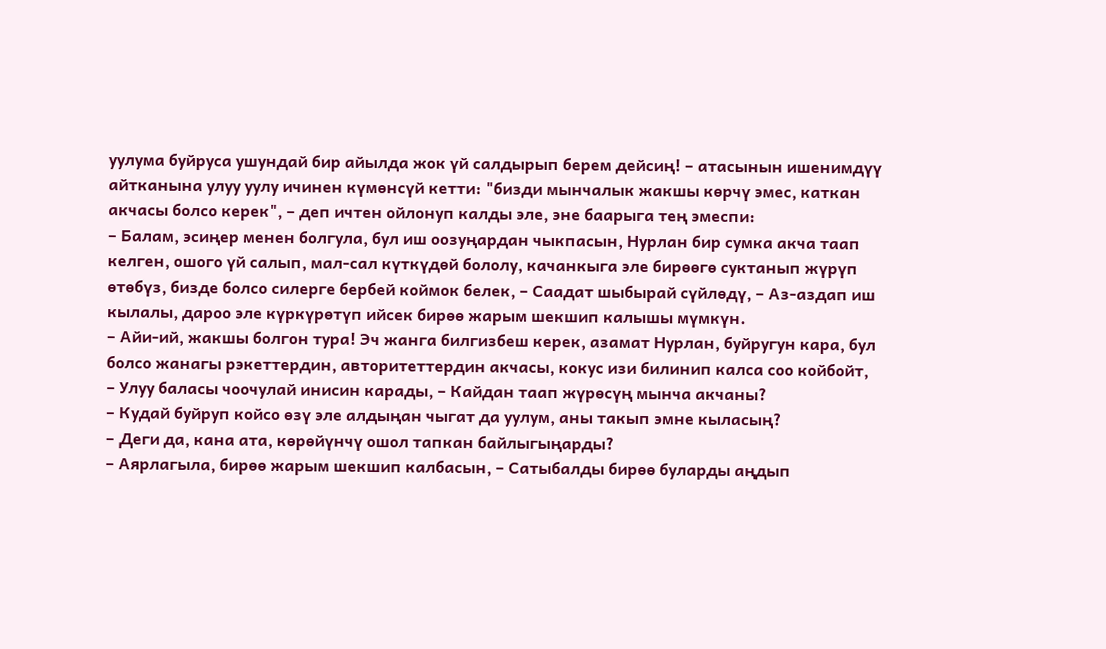уулума буйруса ушундай бир айылда жок үй салдырып берем дейсиң! – атасынын ишенимдүү айтканына улуу уулу ичинен күмөнсүй кетти: "бизди мынчалык жакшы көрчү эмес, каткан акчасы болсо керек", – деп ичтен ойлонуп калды эле, эне баарыга тең эмеспи:
– Балам, эсиңер менен болгула, бул иш оозуңардан чыкпасын, Нурлан бир сумка акча таап келген, ошого үй салып, мал-сал күткүдөй бололу, качанкыга эле бирөөгө суктанып жүрүп өтөбүз, бизде болсо силерге бербей коймок белек, – Саадат шыбырай сүйлөдү, – Аз-аздап иш кылалы, дароо эле күркүрөтүп ийсек бирөө жарым шекшип калышы мүмкүн.
– Айи-ий, жакшы болгон тура! Эч жанга билгизбеш керек, азамат Нурлан, буйругун кара, бул болсо жанагы рэкеттердин, авторитеттердин акчасы, кокус изи билинип калса соо койбойт, – Улуу баласы чоочулай инисин карады, – Кайдан таап жүрөсүң мынча акчаны?
– Кудай буйруп койсо өзү эле алдыңан чыгат да уулум, аны такып эмне кыласың?
– Деги да, кана ата, көрөйүнчү ошол тапкан байлыгыңарды?
– Аярлагыла, бирөө жарым шекшип калбасын, – Сатыбалды бирөө буларды аңдып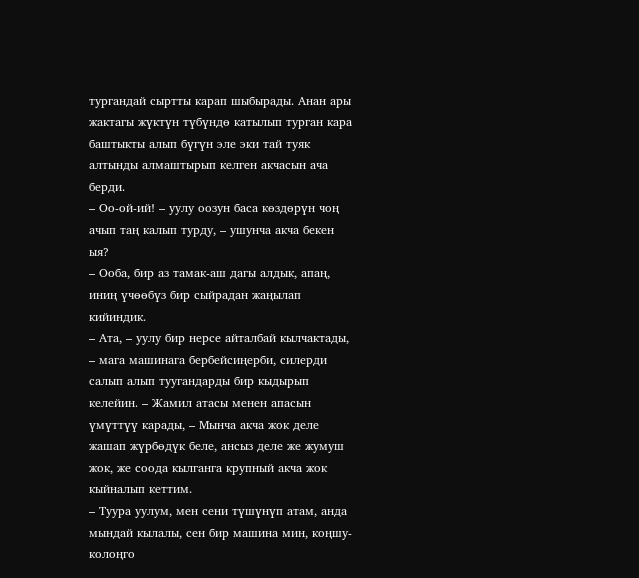тургандай сыртты карап шыбырады. Анан ары жактагы жүктүн түбүндө катылып турган кара баштыкты алып бүгүн эле эки тай туяк алтынды алмаштырып келген акчасын ача берди.
– Оо-ой-ий! – уулу оозун баса көздөрүн чоң ачып таң калып турду, – ушунча акча бекен ыя?
– Ооба, бир аз тамак-аш дагы алдык, апаң, иниң үчөөбүз бир сыйрадан жаңылап кийиндик.
– Ата, – уулу бир нерсе айталбай кылчактады, – мага машинага бербейсиңерби, силерди салып алып туугандарды бир кыдырып келейин. – Жамил атасы менен апасын үмүттүү карады, – Мынча акча жок деле жашап жүрбөдүк беле, ансыз деле же жумуш жок, же соода кылганга крупный акча жок кыйналып кеттим.
– Туура уулум, мен сени түшүнүп атам, анда мындай кылалы, сен бир машина мин, коңшу-колоңго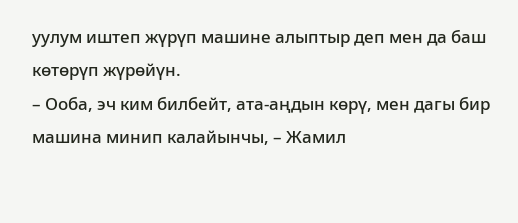уулум иштеп жүрүп машине алыптыр деп мен да баш көтөрүп жүрөйүн.
– Ооба, эч ким билбейт, ата-аңдын көрү, мен дагы бир машина минип калайынчы, – Жамил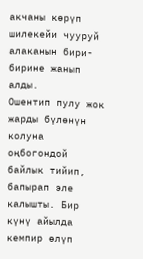акчаны көрүп шилекейи чууруй алаканын бири-бирине жанып алды.
Ошентип пулу жок жарды бүлөнүн колуна оңбогондой байлык тийип, бапырап эле калышты. Бир күнү айылда кемпир өлүп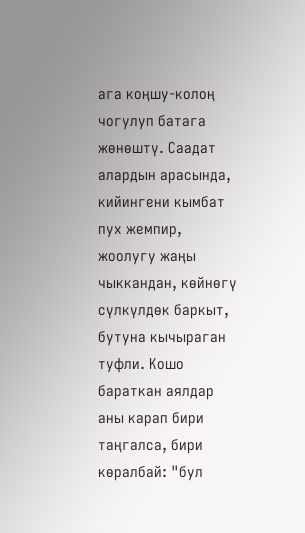ага коңшу-колоң чогулуп батага жөнөштү. Саадат алардын арасында, кийингени кымбат пух жемпир, жоолугу жаңы чыккандан, көйнөгү сүлкүлдөк баркыт, бутуна кычыраган туфли. Кошо бараткан аялдар аны карап бири таңгалса, бири көралбай: "бул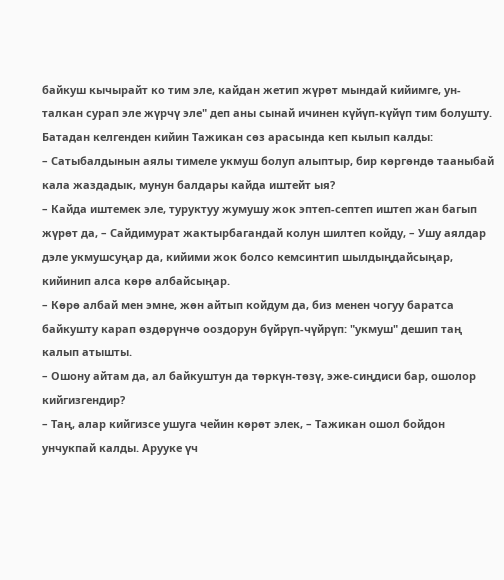байкуш кычырайт ко тим эле, кайдан жетип жүрөт мындай кийимге, ун-талкан сурап эле жүрчү эле" деп аны сынай ичинен күйүп-күйүп тим болушту. Батадан келгенден кийин Тажикан сөз арасында кеп кылып калды:
– Сатыбалдынын аялы тимеле укмуш болуп алыптыр, бир көргөндө тааныбай кала жаздадык, мунун балдары кайда иштейт ыя?
– Кайда иштемек эле, туруктуу жумушу жок эптеп-септеп иштеп жан багып жүрөт да, – Сайдимурат жактырбагандай колун шилтеп койду, – Ушу аялдар дэле укмушсуңар да, кийими жок болсо кемсинтип шылдыңдайсыңар, кийинип алса көрө албайсыңар.
– Көрө албай мен эмне, жөн айтып койдум да, биз менен чогуу баратса байкушту карап өздөрүнчө ооздорун бүйрүп-чүйрүп: "укмуш" дешип таң калып атышты.
– Ошону айтам да, ал байкуштун да төркүн-төзү, эже-сиңдиси бар, ошолор кийгизгендир?
– Таң, алар кийгизсе ушуга чейин көрөт элек, – Тажикан ошол бойдон унчукпай калды. Арууке үч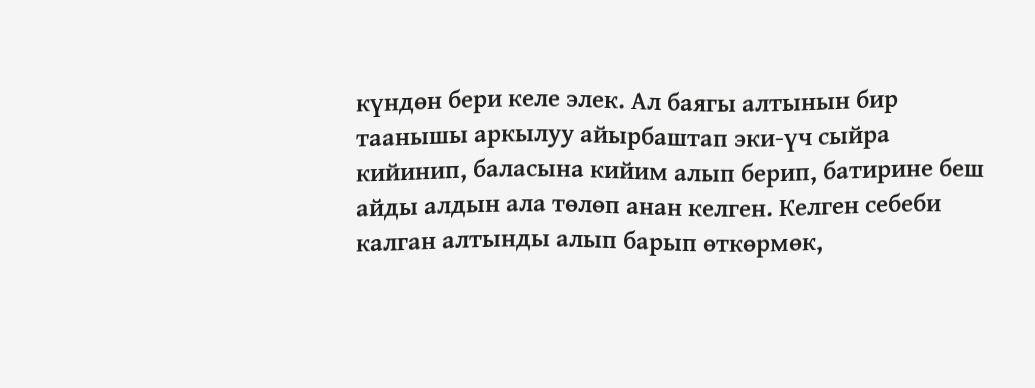күндөн бери келе элек. Ал баягы алтынын бир таанышы аркылуу айырбаштап эки-үч сыйра кийинип, баласына кийим алып берип, батирине беш айды алдын ала төлөп анан келген. Келген себеби калган алтынды алып барып өткөрмөк,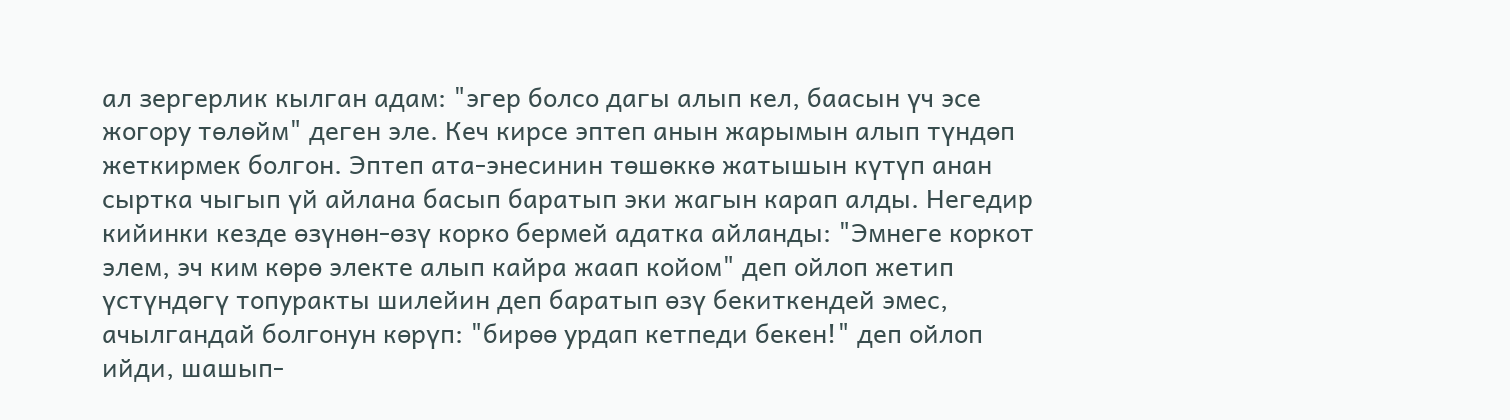ал зергерлик кылган адам: "эгер болсо дагы алып кел, баасын үч эсе жогору төлөйм" деген эле. Кеч кирсе эптеп анын жарымын алып түндөп жеткирмек болгон. Эптеп ата-энесинин төшөккө жатышын күтүп анан сыртка чыгып үй айлана басып баратып эки жагын карап алды. Негедир кийинки кезде өзүнөн-өзү корко бермей адатка айланды: "Эмнеге коркот элем, эч ким көрө электе алып кайра жаап койом" деп ойлоп жетип үстүндөгү топуракты шилейин деп баратып өзү бекиткендей эмес, ачылгандай болгонун көрүп: "бирөө урдап кетпеди бекен!" деп ойлоп ийди, шашып-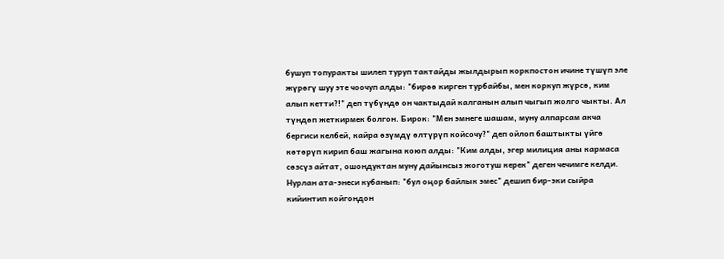бушуп топуракты шилеп туруп тактайды жылдырып коркпостон ичине түшүп эле жүрөгү шуу эте чоочуп алды: "бирөө кирген турбайбы, мен коркуп жүрсө, ким алып кетти?!" деп түбүндө он чактыдай калганын алып чыгып жолго чыкты. Ал түндөп жеткирмек болгон. Бирок: "Мен эмнеге шашам, муну алпарсам акча бергиси келбей, кайра өзүмдү өлтүрүп койсочу?" деп ойлоп баштыкты үйгө көтөрүп кирип баш жагына коюп алды: "Ким алды, эгер милиция аны кармаса сөзсүз айтат, ошондуктан муну дайынсыз жоготуш керек" деген чечимге келди.
Нурлан ата-энеси кубанып: "бул оңор байлык эмес" дешип бир-эки сыйра кийинтип койгондон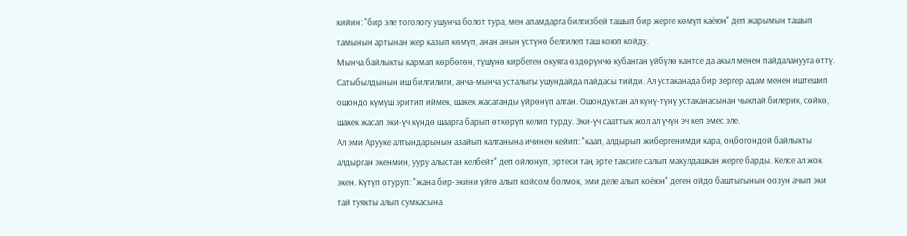кийин: "бир эле тогологу ушунча болот тура, мен апамдарга билгизбей ташып бир жерге көмүп каёюн" деп жарымын ташып тамынын артынан жер казып көмүп, анан анын үстүнө белгилеп таш коюп койду.
Мынча байлыкты кармап көрбөгөн, түшүнө кирбеген окуяга өздөрүнчө кубанган үйбүлө кантсе да акыл менен пайдаланууга өттү. Сатыбылдынын иш билгилиги, анча-мынча усталыгы ушундайда пайдасы тийди. Ал устаканада бир зергер адам менен иштешип ошондо күмүш эритип иймек, шакек жасаганды үйрөнүп алган. Ошондуктан ал күнү-түнү устаканасынан чыкпай билерик, сөйкө, шакек жасап эки-үч күндө шаарга барып өткөрүп келип турду. Эки-үч сааттык жол ал үчүн эч кеп эмес эле.
Ал эми Арууке алтындарынын азайып калганына ичинен кейип: "каап, алдырып жибергенимди кара, оңбогондой байлыкты алдырган экенмин, ууру алыстан келбейт" деп ойлонуп, эртеси таң эрте таксиге салып макулдашкан жерге барды. Келсе ал жок экен. Күтүп отуруп: "жана бир-экини үйгө алып койсом болмок, эми деле алып коёюн" деген ойдо баштыгынын оозун ачып эки тай туякты алып сумкасына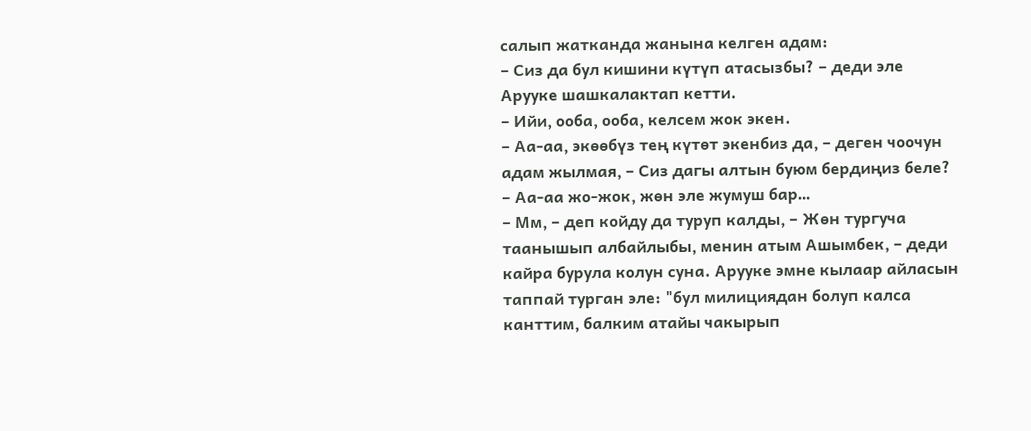салып жатканда жанына келген адам:
– Сиз да бул кишини күтүп атасызбы? – деди эле Арууке шашкалактап кетти.
– Ийи, ооба, ооба, келсем жок экен.
– Аа-аа, экөөбүз тең күтөт экенбиз да, – деген чоочун адам жылмая, – Сиз дагы алтын буюм бердиңиз беле?
– Аа-аа жо-жок, жөн эле жумуш бар…
– Мм, – деп койду да туруп калды, – Жөн тургуча таанышып албайлыбы, менин атым Ашымбек, – деди кайра бурула колун суна. Арууке эмне кылаар айласын таппай турган эле: "бул милициядан болуп калса канттим, балким атайы чакырып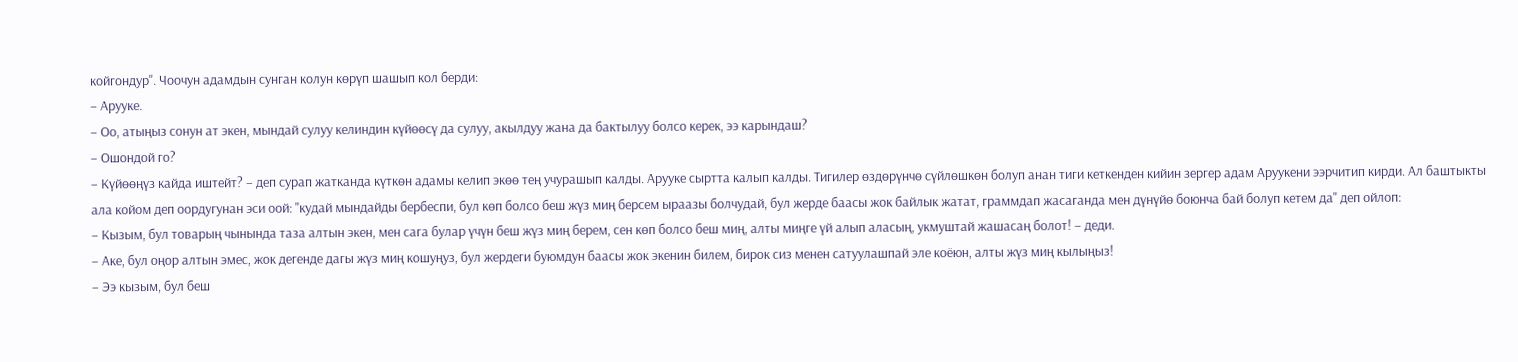койгондур". Чоочун адамдын сунган колун көрүп шашып кол берди:
– Арууке.
– Оо, атыңыз сонун ат экен, мындай сулуу келиндин күйөөсү да сулуу, акылдуу жана да бактылуу болсо керек, ээ карындаш?
– Ошондой го?
– Күйөөңүз кайда иштейт? – деп сурап жатканда күткөн адамы келип экөө тең учурашып калды. Арууке сыртта калып калды. Тигилер өздөрүнчө сүйлөшкөн болуп анан тиги кеткенден кийин зергер адам Аруукени ээрчитип кирди. Ал баштыкты ала койом деп оордугунан эси оой: "кудай мындайды бербеспи, бул көп болсо беш жүз миң берсем ыраазы болчудай, бул жерде баасы жок байлык жатат, граммдап жасаганда мен дүнүйө боюнча бай болуп кетем да" деп ойлоп:
– Кызым, бул товарың чынында таза алтын экен, мен сага булар үчүн беш жүз миң берем, сен көп болсо беш миң, алты миңге үй алып аласың, укмуштай жашасаң болот! – деди.
– Аке, бул оңор алтын эмес, жок дегенде дагы жүз миң кошуңуз, бул жердеги буюмдун баасы жок экенин билем, бирок сиз менен сатуулашпай эле коёюн, алты жүз миң кылыңыз!
– Ээ кызым, бул беш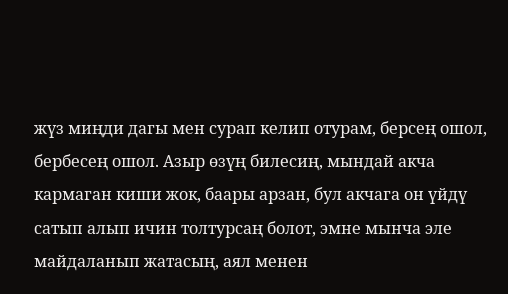жүз миңди дагы мен сурап келип отурам, берсең ошол, бербесең ошол. Азыр өзүң билесиң, мындай акча кармаган киши жок, баары арзан, бул акчага он үйдү сатып алып ичин толтурсаң болот, эмне мынча эле майдаланып жатасың, аял менен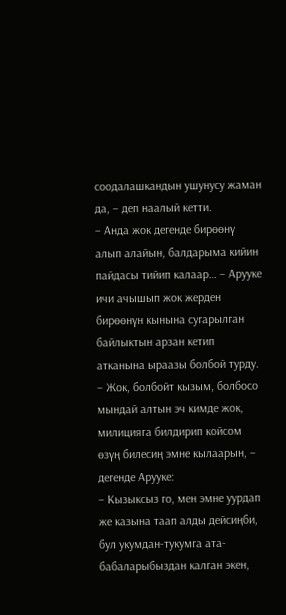соодалашкандын ушунусу жаман да, – деп наалый кетти.
– Анда жок дегенде бирөөнү алып алайын, балдарыма кийин пайдасы тийип калаар… – Арууке ичи ачышып жок жерден бирөөнүн кынына сугарылган байлыктын арзан кетип атканына ыраазы болбой турду.
– Жок, болбойт кызым, болбосо мындай алтын эч кимде жок, милицияга билдирип койсом өзүң билесиң эмне кылаарын, – дегенде Арууке:
– Кызыксыз го, мен эмне уурдап же казына таап алды дейсиңби, бул укумдан-тукумга ата-бабаларыбыздан калган экен,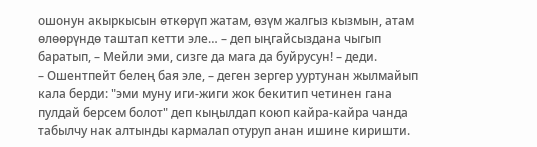ошонун акыркысын өткөрүп жатам, өзүм жалгыз кызмын, атам өлөөрүндө таштап кетти эле… – деп ыңгайсыздана чыгып баратып, – Мейли эми, сизге да мага да буйрусун! – деди.
– Ошентпейт белең бая эле, – деген зергер ууртунан жылмайып кала берди: "эми муну иги-жиги жок бекитип четинен гана пулдай берсем болот" деп кыңылдап коюп кайра-кайра чанда табылчу нак алтынды кармалап отуруп анан ишине киришти.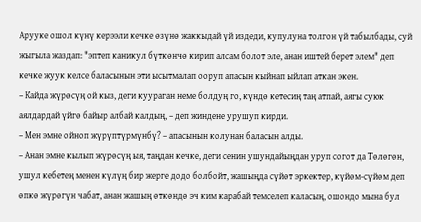Арууке ошол күнү керээли кечке өзүнө жаккыдай үй издеди, купулуна толгон үй табылбады, суй жыгыла жаздап: "эптеп каникул бүткөнчө кирип алсам болот эле, анан иштей берет элем" деп кечке жуук келсе баласынын эти ысытмалап ооруп апасын кыйнап ыйлап аткан экен.
– Кайда жүрөсүң ой кыз, деги куураган неме болдуң го, күндө кетесиң таң атпай, аягы суюк аялдардай үйгө байыр албай калдың, – деп жиндене урушуп кирди.
– Мен эмне ойноп жүрүптүрмүнбү? – апасынын колунан баласын алды.
– Анан эмне кылып жүрөсүң ыя, таңдан кечке, деги сенин ушундайыңдан уруп согот да Төлөгөн, ушул кебетең менен күлүң бир жерге додо болбойт, жашыңда сүйөт эркектер, күйөм-сүйөм деп өпкө жүрөгүн чабат, анан жашың өткөндө эч ким карабай темселеп каласың, ошондо мына бул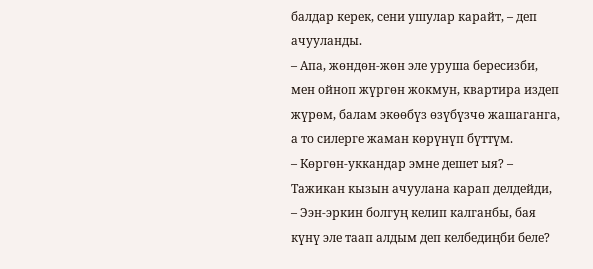балдар керек, сени ушулар карайт, – деп ачууланды.
– Апа, жөндөн-жөн эле уруша бересизби, мен ойноп жүргөн жокмун, квартира издеп жүрөм, балам экөөбүз өзүбүзчө жашаганга, а то силерге жаман көрүнүп бүттүм.
– Көргөн-уккандар эмне дешет ыя? – Тажикан кызын ачуулана карап делдейди, – Ээн-эркин болгуң келип калганбы, бая күнү эле таап алдым деп келбедиңби беле?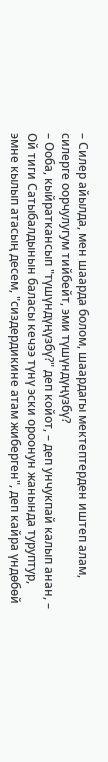– Силер айылда, мен шаарда болом, шаардагы мектептерден иштеп алам, силерге оорчулугум тийбейт, эми түшүндүңүзбү?
– Ооба, кыйраткансып "түшүндүңүзбү?" деп койот, – деп унчукпай калып анан, – Ой тиги Сатыбалдынын баласы кечээ түнү эски ороонун жанында туруптур, эмне кылып атасың десем, "сиздердикине атам жиберген", деп кайра үндөбөй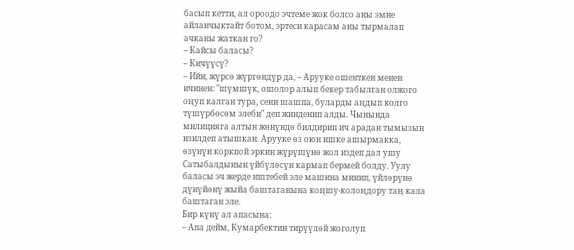басып кетти, ал ороодо эчтеме жок болсо аны эмне айланчыктайт ботом, эртеси карасам аны тырмалап ачканы жаткан го?
– Кайсы баласы?
– Кичүүсү?
– Ийи, жүрсө жүргөндүр да, – Арууке ошенткен менен ичинен: "шүмшүк, ошолор алып бекер табылган олжого оңуп калган тура, сени шашпа, буларды аңдып колго түшүрбөсөм элеби" деп жинденип алды. Чынында милицияга алтын жөнүндө билдирип ич арадан тымызын изилдеп атышкан. Арууке өз оюн ишке ашырмакка, өзүнүн коркпой эркин жүрүшүнө жол издеп дал ушу Сатыбалдынын үйбүлөсүн кармап бермей болду. Уулу баласы эч жерде иштебей эле машина минип, үйлөрүнө дүнүйөнү жыйа баштаганына коңшу-колоңдору таң кала баштаган эле.
Бир күнү ал апасына:
– Апа дейм, Кумарбектин тирүүлөй жоголуп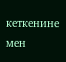кеткенине мен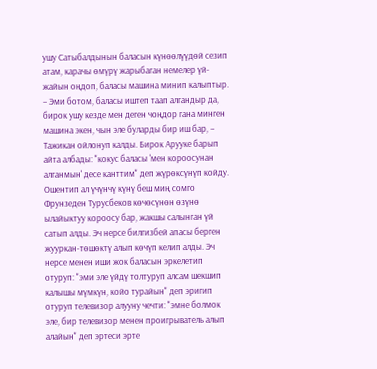ушу Сатыбалдынын баласын күнөөлүүдөй сезип атам, карачы өмүрү жарыбаган немелер үй-жайын оңдоп, баласы машина минип калыптыр.
– Эми ботом, баласы иштеп таап алгандыр да, бирок ушу кезде мен деген чоңдор гана минген машина экен, чын эле буларды бир иш бар, – Тажикан ойлонуп калды. Бирок Арууке барып айта албады: "кокус баласы 'мен короосунан алганмын' десе канттим" деп жүрөксүнүп койду. Ошентип ал үчүнчү күнү беш миң сомго Фрунзеден Турусбеков көчөсүнөн өзүнө ылайыктуу короосу бар, жакшы салынган үй сатып алды. Эч нерсе билгизбей апасы берген жууркан-төшөктү алып көчүп келип алды. Эч нерсе менен иши жок баласын эркелетип отуруп: "эми эле үйдү толтуруп алсам шекшип калышы мүмкүн, койо турайын" деп эригип отуруп телевизор алууну чечти: "эмне болмок эле, бир телевизор менен проигрыватель алып алайын" деп эртеси эрте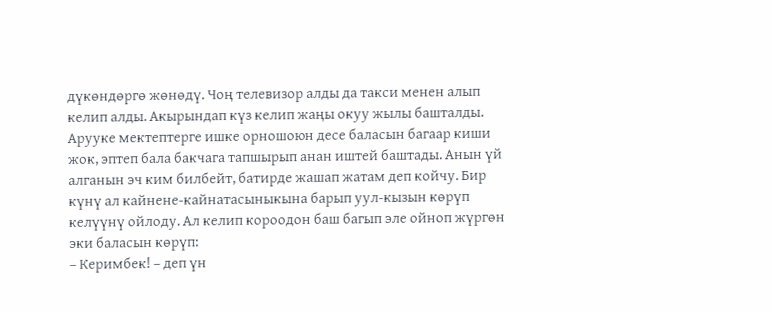дүкөндөргө жөнөдү. Чоң телевизор алды да такси менен алып келип алды. Акырындап күз келип жаңы окуу жылы башталды. Арууке мектептерге ишке орношоюн десе баласын багаар киши жок, эптеп бала бакчага тапшырып анан иштей баштады. Анын үй алганын эч ким билбейт, батирде жашап жатам деп койчу. Бир күнү ал кайнене-кайнатасыныкына барып уул-кызын көрүп келүүнү ойлоду. Ал келип короодон баш багып эле ойноп жүргөн эки баласын көрүп:
– Керимбек! – деп үн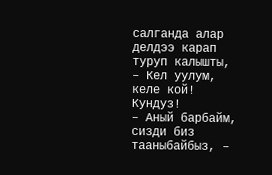салганда алар делдээ карап туруп калышты, – Кел уулум, келе кой! Кундуз!
– Аный барбайм, сизди биз тааныбайбыз, –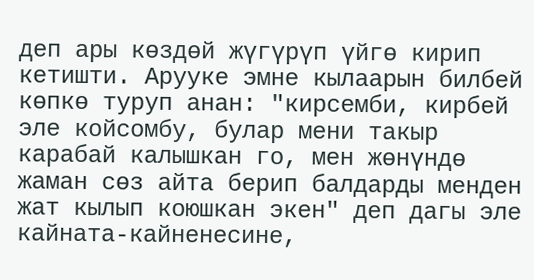деп ары көздөй жүгүрүп үйгө кирип кетишти. Арууке эмне кылаарын билбей көпкө туруп анан: "кирсемби, кирбей эле койсомбу, булар мени такыр карабай калышкан го, мен жөнүндө жаман сөз айта берип балдарды менден жат кылып коюшкан экен" деп дагы эле кайната-кайненесине,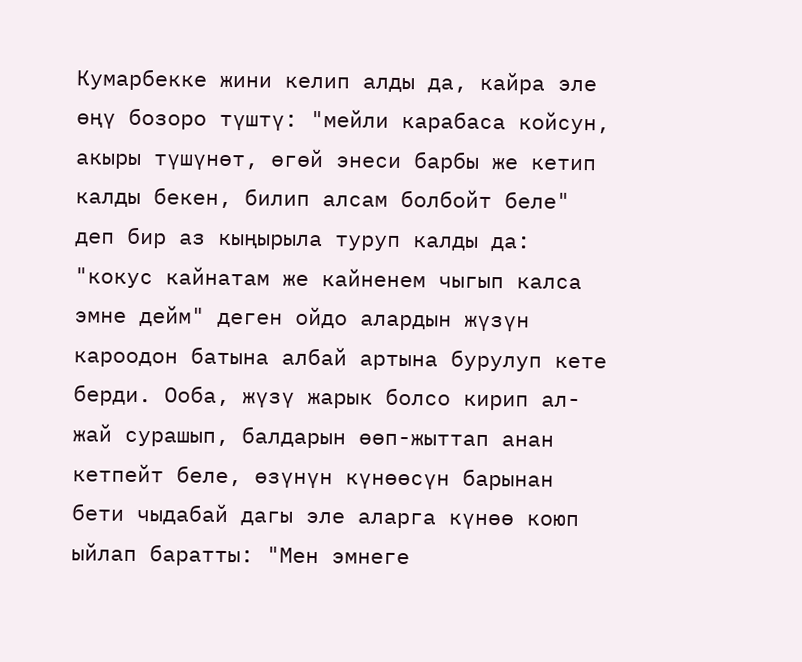Кумарбекке жини келип алды да, кайра эле өңү бозоро түштү: "мейли карабаса койсун, акыры түшүнөт, өгөй энеси барбы же кетип калды бекен, билип алсам болбойт беле" деп бир аз кыңырыла туруп калды да: "кокус кайнатам же кайненем чыгып калса эмне дейм" деген ойдо алардын жүзүн кароодон батына албай артына бурулуп кете берди. Ооба, жүзү жарык болсо кирип ал-жай сурашып, балдарын өөп-жыттап анан кетпейт беле, өзүнүн күнөөсүн барынан бети чыдабай дагы эле аларга күнөө коюп ыйлап баратты: "Мен эмнеге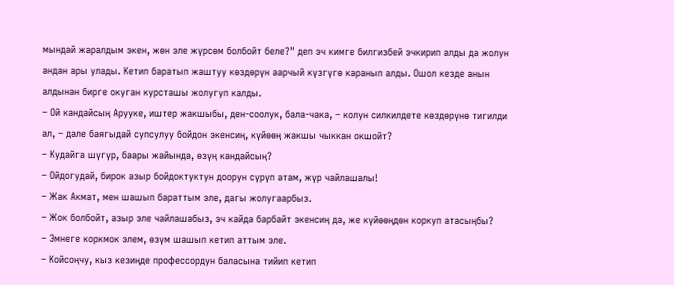мындай жаралдым экен, жөн эле жүрсөм болбойт беле?" деп эч кимге билгизбей эчкирип алды да жолун андан ары улады. Кетип баратып жаштуу көздөрүн аарчый күзгүгө каранып алды. Ошол кезде анын алдынан бирге окуган курсташы жолугуп калды.
– Ой кандайсың Арууке, иштер жакшыбы, ден-соолук, бала-чака, – колун силкилдете көздөрүнө тигилди ал, – дале баягыдай супсулуу бойдон экенсиң, күйөөң жакшы чыккан окшойт?
– Кудайга шүгүр, баары жайында, өзүң кандайсың?
– Ойдогудай, бирок азыр бойдоктуктун доорун сүрүп атам, жүр чайлашалы!
– Жак Акмат, мен шашып бараттым эле, дагы жолугаарбыз.
– Жок болбойт, азыр эле чайлашабыз, эч кайда барбайт экенсиң да, же күйөөңдөн коркуп атасыңбы?
– Эмнеге коркмок элем, өзүм шашып кетип аттым эле.
– Койсоңчу, кыз кезиңде профессордун баласына тийип кетип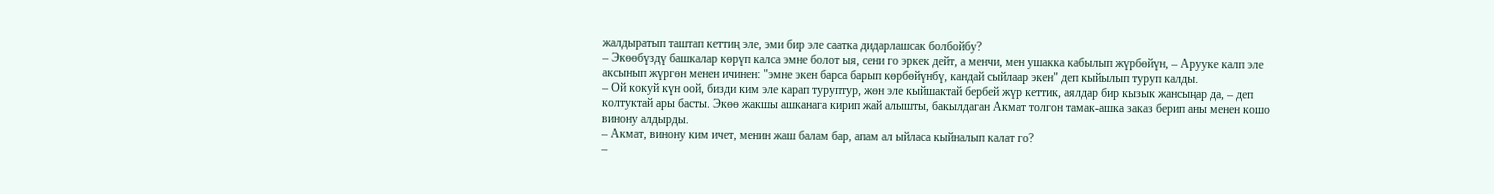жалдыратып таштап кеттиң эле, эми бир эле саатка дидарлашсак болбойбу?
– Экөөбүздү башкалар көрүп калса эмне болот ыя, сени го эркек дейт, а менчи, мен ушакка кабылып жүрбөйүн, – Арууке калп эле аксынып жүргөн менен ичинен: "эмне экен барса барып көрбөйүнбү, кандай сыйлаар экен" деп кыйылып туруп калды.
– Ой кокуй күн оой, бизди ким эле карап туруптур, жөн эле кыйшактай бербей жүр кеттик, аялдар бир кызык жансыңар да, – деп колтуктай ары басты. Экөө жакшы ашканага кирип жай алышты, бакылдаган Акмат толгон тамак-ашка заказ берип аны менен кошо винону алдырды.
– Акмат, винону ким ичет, менин жаш балам бар, апам ал ыйласа кыйналып калат го?
–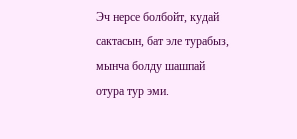Эч нерсе болбойт, кудай сактасын, бат эле турабыз, мынча болду шашпай отура тур эми.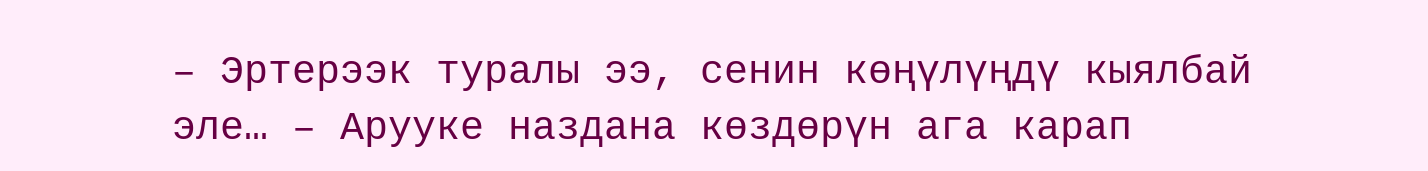– Эртерээк туралы ээ, сенин көңүлүңдү кыялбай эле… – Арууке наздана көздөрүн ага карап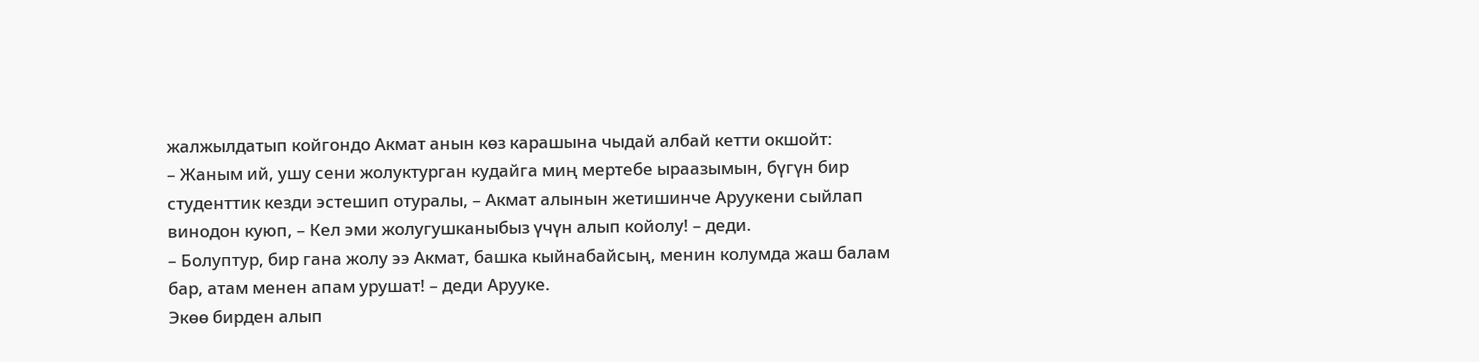жалжылдатып койгондо Акмат анын көз карашына чыдай албай кетти окшойт:
– Жаным ий, ушу сени жолуктурган кудайга миң мертебе ыраазымын, бүгүн бир студенттик кезди эстешип отуралы, – Акмат алынын жетишинче Аруукени сыйлап винодон куюп, – Кел эми жолугушканыбыз үчүн алып койолу! – деди.
– Болуптур, бир гана жолу ээ Акмат, башка кыйнабайсың, менин колумда жаш балам бар, атам менен апам урушат! – деди Арууке.
Экөө бирден алып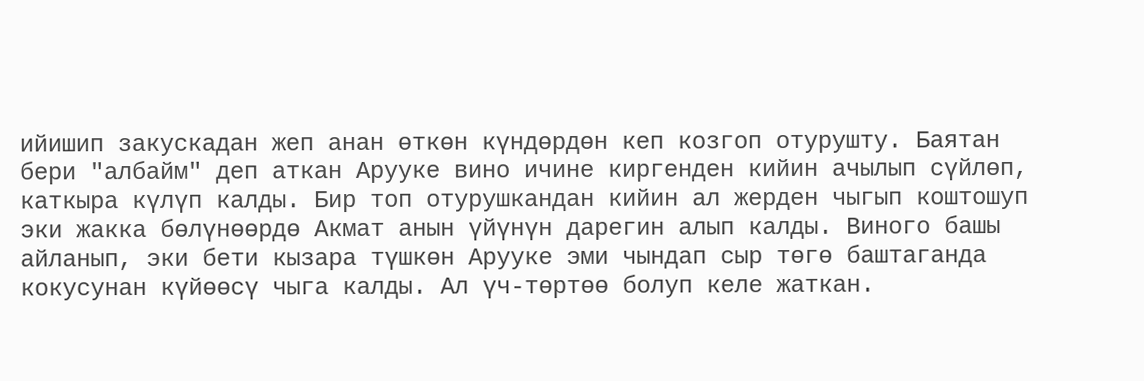ийишип закускадан жеп анан өткөн күндөрдөн кеп козгоп отурушту. Баятан бери "албайм" деп аткан Арууке вино ичине киргенден кийин ачылып сүйлөп, каткыра күлүп калды. Бир топ отурушкандан кийин ал жерден чыгып коштошуп эки жакка бөлүнөөрдө Акмат анын үйүнүн дарегин алып калды. Виного башы айланып, эки бети кызара түшкөн Арууке эми чындап сыр төгө баштаганда кокусунан күйөөсү чыга калды. Ал үч-төртөө болуп келе жаткан.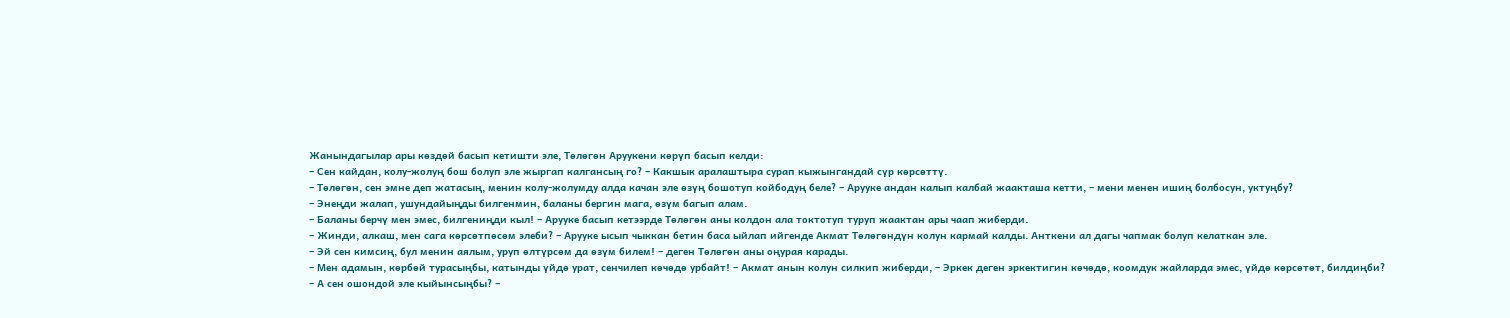Жанындагылар ары көздөй басып кетишти эле, Төлөгөн Аруукени көрүп басып келди:
– Сен кайдан, колу-жолуң бош болуп эле жыргап калгансың го? – Какшык аралаштыра сурап кыжынгандай сүр көрсөттү.
– Төлөгөн, сен эмне деп жатасың, менин колу-жолумду алда качан эле өзүң бошотуп койбодуң беле? – Арууке андан калып калбай жаакташа кетти, – мени менен ишиң болбосун, уктуңбу?
– Энеңди жалап, ушундайыңды билгенмин, баланы бергин мага, өзүм багып алам.
– Баланы берчү мен эмес, билгениңди кыл! – Арууке басып кетээрде Төлөгөн аны колдон ала токтотуп туруп жаактан ары чаап жиберди.
– Жинди, алкаш, мен сага көрсөтпөсөм элеби? – Арууке ысып чыккан бетин баса ыйлап ийгенде Акмат Төлөгөндүн колун кармай калды. Анткени ал дагы чапмак болуп келаткан эле.
– Эй сен кимсиң, бул менин аялым, уруп өлтүрсөм да өзүм билем! – деген Төлөгөн аны оңурая карады.
– Мен адамын, көрбөй турасыңбы, катынды үйдө урат, сенчилеп көчөдө урбайт! – Акмат анын колун силкип жиберди, – Эркек деген эркектигин көчөдө, коомдук жайларда эмес, үйдө көрсөтөт, билдиңби?
– А сен ошондой эле кыйынсыңбы? –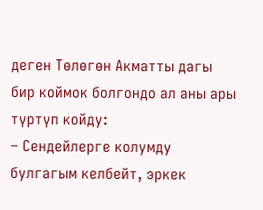деген Төлөгөн Акматты дагы бир коймок болгондо ал аны ары түртүп койду:
– Сендейлерге колумду булгагым келбейт, эркек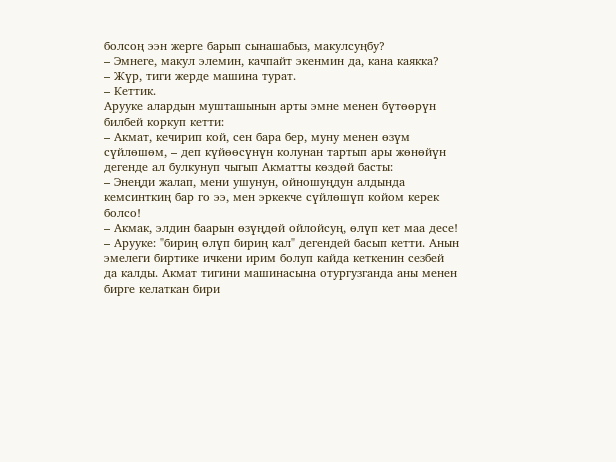болсоң ээн жерге барып сынашабыз, макулсуңбу?
– Эмнеге, макул элемин, качпайт экенмин да, кана каякка?
– Жүр, тиги жерде машина турат.
– Кеттик.
Арууке алардын мушташынын арты эмне менен бүтөөрүн билбей коркуп кетти:
– Акмат, кечирип кой, сен бара бер, муну менен өзүм сүйлөшөм, – деп күйөөсүнүн колунан тартып ары жөнөйүн дегенде ал булкунуп чыгып Акматты көздөй басты:
– Энеңди жалап, мени ушунун, ойношуңдун алдында кемсинткиң бар го ээ, мен эркекче сүйлөшүп койом керек болсо!
– Акмак, элдин баарын өзүңдөй ойлойсуң, өлүп кет маа десе! – Арууке: "бириң өлүп бириң кал" дегендей басып кетти. Анын эмелеги биртике ичкени ирим болуп кайда кеткенин сезбей да калды. Акмат тигини машинасына отургузганда аны менен бирге келаткан бири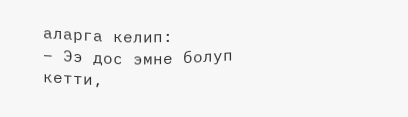аларга келип:
– Ээ дос эмне болуп кетти,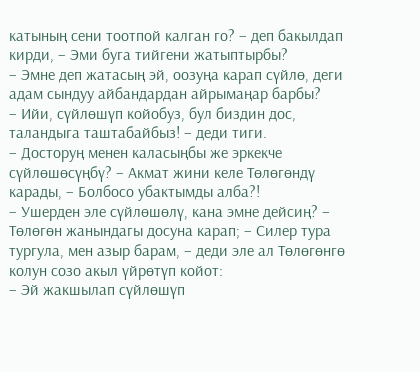катының сени тоотпой калган го? – деп бакылдап кирди, – Эми буга тийгени жатыптырбы?
– Эмне деп жатасың эй, оозуңа карап сүйлө, деги адам сындуу айбандардан айрымаңар барбы?
– Ийи, сүйлөшүп койобуз, бул биздин дос, таландыга таштабайбыз! – деди тиги.
– Досторуң менен каласыңбы же эркекче сүйлөшөсүңбү? – Акмат жини келе Төлөгөндү карады, – Болбосо убактымды алба?!
– Ушерден эле сүйлөшөлү, кана эмне дейсиң? – Төлөгөн жанындагы досуна карап; – Силер тура тургула, мен азыр барам, – деди эле ал Төлөгөнгө колун созо акыл үйрөтүп койот:
– Эй жакшылап сүйлөшүп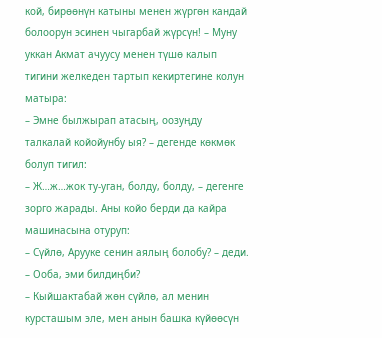кой, бирөөнүн катыны менен жүргөн кандай болоорун эсинен чыгарбай жүрсүн! – Муну уккан Акмат ачуусу менен түшө калып тигини желкеден тартып кекиртегине колун матыра:
– Эмне былжырап атасың, оозуңду талкалай койойунбу ыя? – дегенде көкмөк болуп тигил:
– Ж…ж…жок ту-уган, болду, болду, – дегенге зорго жарады. Аны койо берди да кайра машинасына отуруп:
– Сүйлө, Арууке сенин аялың болобу? – деди.
– Ооба, эми билдиңби?
– Кыйшактабай жөн сүйлө, ал менин курсташым эле, мен анын башка күйөөсүн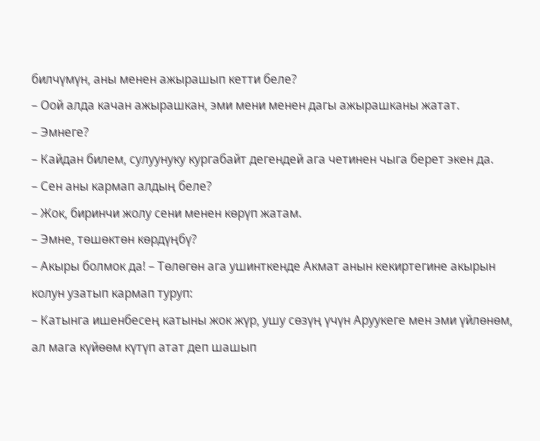билчүмүн, аны менен ажырашып кетти беле?
– Оой алда качан ажырашкан, эми мени менен дагы ажырашканы жатат.
– Эмнеге?
– Кайдан билем, сулуунуку кургабайт дегендей ага четинен чыга берет экен да.
– Сен аны кармап алдың беле?
– Жок, биринчи жолу сени менен көрүп жатам.
– Эмне, төшөктөн көрдүңбү?
– Акыры болмок да! – Төлөгөн ага ушинткенде Акмат анын кекиртегине акырын колун узатып кармап туруп:
– Катынга ишенбесең катыны жок жүр, ушу сөзүң үчүн Аруукеге мен эми үйлөнөм, ал мага күйөөм күтүп атат деп шашып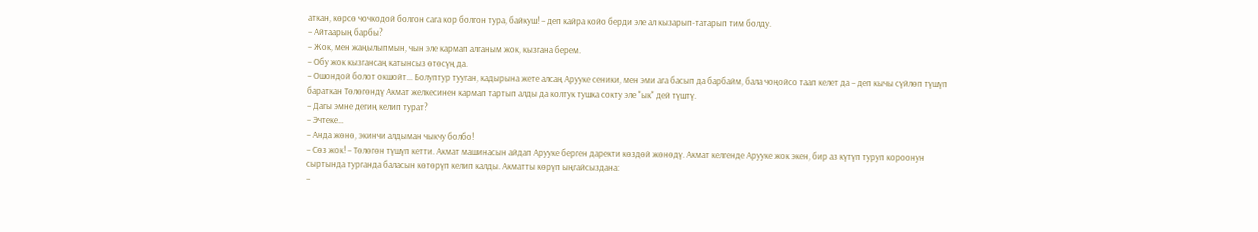аткан, көрсө чочкодой болгон сага кор болгон тура, байкуш! – деп кайра койо берди эле ал кызарып-татарып тим болду.
– Айтаарың барбы?
– Жок, мен жаңылыпмын, чын эле кармап алганым жок, кызгана берем.
– Обу жок кызгансаң катынсыз өтөсүң да.
– Ошондой болот окшойт... Болуптур тууган, кадырына жете алсаң Арууке сеники, мен эми ага басып да барбайм, бала чоңойсо таап келет да – деп кычы сүйлөп түшүп бараткан Төлөгөндү Акмат желкесинен кармап тартып алды да колтук тушка сокту эле "ык" дей түштү.
– Дагы эмне дегиң келип турат?
– Эчтеке…
– Анда жөнө, экинчи алдыман чыкчу болбо!
– Сөз жок! – Төлөгөн түшүп кетти. Акмат машинасын айдап Арууке берген даректи көздөй жөнөдү. Акмат келгенде Арууке жок экен, бир аз күтүп туруп короонун сыртында турганда баласын көтөрүп келип калды. Акматты көрүп ыңгайсыздана:
–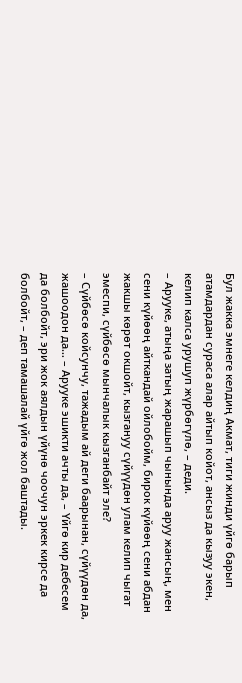Бул жакка эмнеге келдиң Акмат, тиги жинди үйгө барып атамдардан сураса алар айтып койот, ансыз да кызуу экен, келип калса урушуп жүрбөгүлө, – деди.
– Арууке, атыңа затың жарашып чынында аруу жансың, мен сени күйөөң айткандай ойлобойм, бирок күйөөң сени абдан жакшы көрөт окшойт, кызгануу сүйүүдөн улам келип чыгат эмеспи, сүйбөсө мынчалык кызганбайт эле?
– Сүйбөсө койсунчу, тажадым ай деги баарынан, сүйүүдөн да, жашоодон да… – Арууке эшикти ачты да, – Үйгө кир дебесем да болбойт, эри жок аялдын үйүнө чоочун эркек кирсе да болбойт, – деп тамашалай үйгө жол баштады.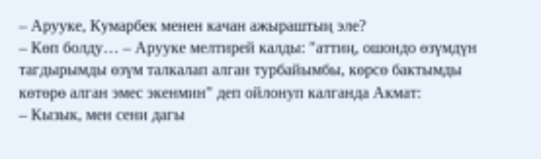– Арууке, Кумарбек менен качан ажыраштың эле?
– Көп болду… – Арууке мелтирей калды: "аттиң, ошондо өзүмдүн тагдырымды өзүм талкалап алган турбайымбы, көрсө бактымды көтөрө алган эмес экенмин" деп ойлонуп калганда Акмат:
– Кызык, мен сени дагы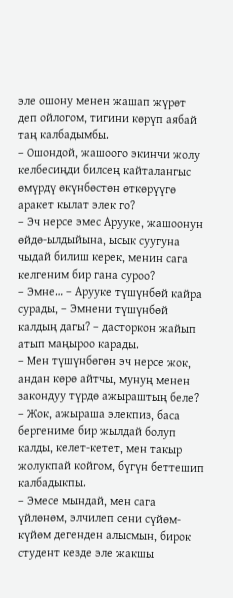эле ошону менен жашап жүрөт деп ойлогом, тигини көрүп аябай таң калбадымбы.
– Ошондой, жашоого экинчи жолу келбесиңди билсең кайталангыс өмүрдү өкүнбөстөн өткөрүүгө аракет кылат элек го?
– Эч нерсе эмес Арууке, жашоонун өйдө-ылдыйына, ысык суугуна чыдай билиш керек, менин сага келгеним бир гана суроо?
– Эмне… – Арууке түшүнбөй кайра сурады, – Эмнени түшүнбөй калдың дагы? – дасторкон жайып атып маңыроо карады.
– Мен түшүнбөгөн эч нерсе жок, андан көрө айтчы, мунуң менен закондуу түрдө ажыраштың беле?
– Жок, ажыраша элекпиз, баса бергениме бир жылдай болуп калды, келет-кетет, мен такыр жолукпай койгом, бүгүн беттешип калбадыкпы.
– Эмесе мындай, мен сага үйлөнөм, элчилеп сени сүйөм-күйөм дегенден алысмын, бирок студент кезде эле жакшы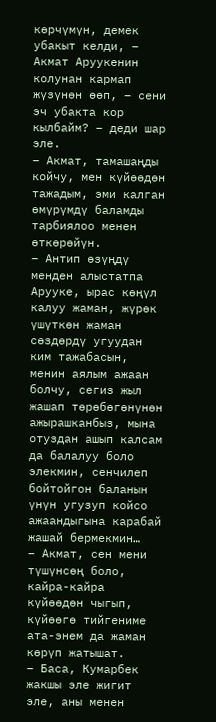көрчүмүн, демек убакыт келди, – Акмат Аруукенин колунан кармап жүзүнөн өөп, – сени эч убакта кор кылбайм? – деди шар эле.
– Акмат, тамашаңды койчу, мен күйөөдөн тажадым, эми калган өмүрүмдү баламды тарбиялоо менен өткөрөйүн.
– Антип өзүңдү менден алыстатпа Арууке, ырас көңүл калуу жаман, жүрөк үшүткөн жаман сөздөрдү угуудан ким тажабасын, менин аялым ажаан болчу, сегиз жыл жашап төрөбөгөнүнөн ажырашканбыз, мына отуздан ашып калсам да балалуу боло элекмин, сенчилеп бойтойгон баланын үнүн угузуп койсо ажаандыгына карабай жашай бермекмин…
– Акмат, сен мени түшүнсөң боло, кайра-кайра күйөөдөн чыгып, күйөөгө тийгениме ата-энем да жаман көрүп жатышат.
– Баса, Кумарбек жакшы эле жигит эле, аны менен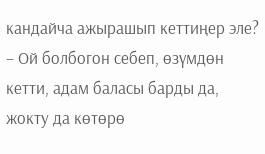кандайча ажырашып кеттиңер эле?
– Ой болбогон себеп, өзүмдөн кетти, адам баласы барды да, жокту да көтөрө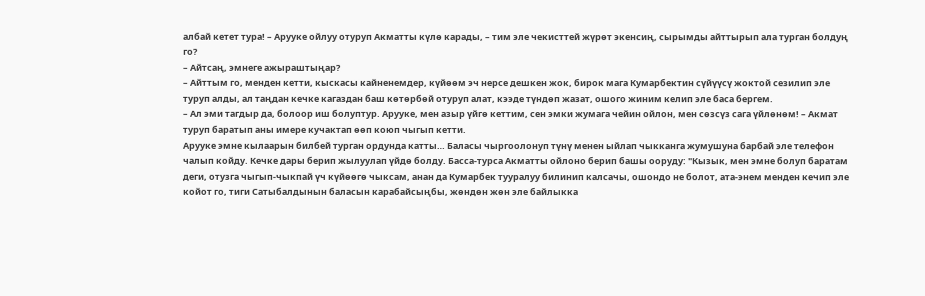албай кетет тура! – Арууке ойлуу отуруп Акматты күлө карады, – тим эле чекисттей жүрөт экенсиң, сырымды айттырып ала турган болдуң го?
– Айтсаң, эмнеге ажыраштыңар?
– Айттым го, менден кетти, кыскасы кайненемдер, күйөөм эч нерсе дешкен жок, бирок мага Кумарбектин сүйүүсү жоктой сезилип эле туруп алды, ал таңдан кечке кагаздан баш көтөрбөй отуруп алат, кээде түндөп жазат, ошого жиним келип эле баса бергем.
– Ал эми тагдыр да, болоор иш болуптур. Арууке, мен азыр үйгө кеттим, сен эмки жумага чейин ойлон, мен сөзсүз сага үйлөнөм! – Акмат туруп баратып аны имере кучактап өөп коюп чыгып кетти.
Арууке эмне кылаарын билбей турган ордунда катты… Баласы чыргоолонуп түнү менен ыйлап чыкканга жумушуна барбай эле телефон чалып койду. Кечке дары берип жылуулап үйдө болду. Басса-турса Акматты ойлоно берип башы ооруду: "Кызык, мен эмне болуп баратам деги, отузга чыгып-чыкпай үч күйөөгө чыксам, анан да Кумарбек тууралуу билинип калсачы, ошондо не болот, ата-энем менден кечип эле койот го, тиги Сатыбалдынын баласын карабайсыңбы, жөндөн жөн эле байлыкка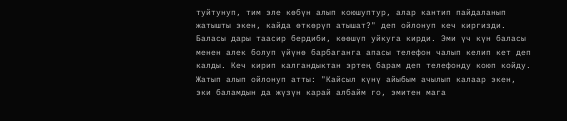туйтунуп, тим эле көбүн алып коюшуптур, алар кантип пайдаланып жатышты экен, кайда өткөрүп атышат?" деп ойлонуп кеч киргизди. Баласы дары таасир бердиби, көөшүп уйкуга кирди. Эми үч күн баласы менен алек болуп үйүнө барбаганга апасы телефон чалып келип кет деп калды. Кеч кирип калгандыктан эртең барам деп телефонду коюп койду. Жатып алып ойлонуп атты: "Кайсыл күнү айыбым ачылып калаар экен, эки баламдын да жүзүн карай албайм го, эмитен мага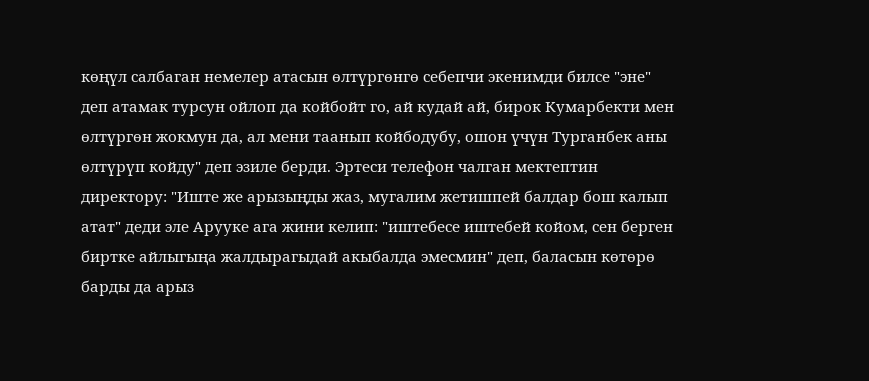көңүл салбаган немелер атасын өлтүргөнгө себепчи экенимди билсе "эне" деп атамак турсун ойлоп да койбойт го, ай кудай ай, бирок Кумарбекти мен өлтүргөн жокмун да, ал мени таанып койбодубу, ошон үчүн Турганбек аны өлтүрүп койду" деп эзиле берди. Эртеси телефон чалган мектептин директору: "Иште же арызыңды жаз, мугалим жетишпей балдар бош калып атат" деди эле Арууке ага жини келип: "иштебесе иштебей койом, сен берген биртке айлыгыңа жалдырагыдай акыбалда эмесмин" деп, баласын көтөрө барды да арыз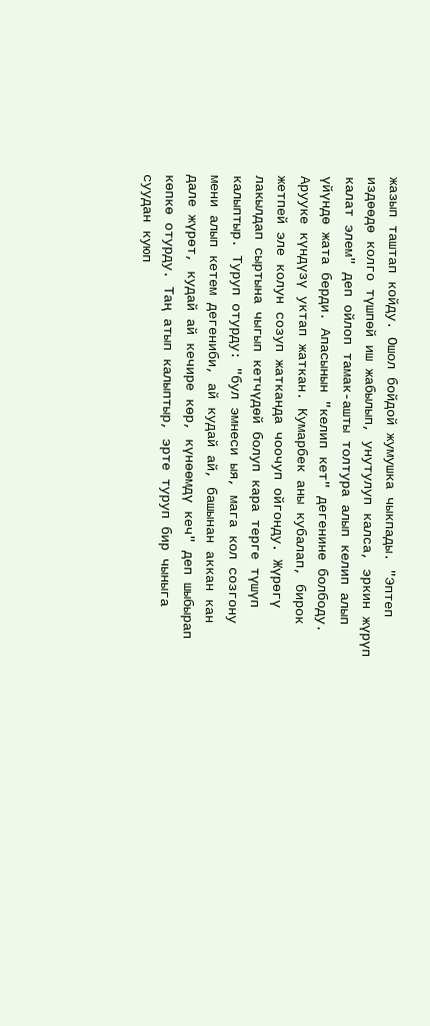жазып таштап койду. Ошол бойдой жумушка чыкпады. "Эптеп издөөдө колго түшпөй иш жабылып, унутулуп калса, эркин жүрүп калат элем" деп ойлоп тамак-ашты толтура алып келип алып үйүндө жата берди. Апасынын "келип кет" дегенине болбоду. Арууке күндүзү уктап жаткан. Кумарбек аны кубалап, бирок жетпей эле колун созуп жатканда чоочуп ойгонду. Жүрөгү лакылдап сыртына чыгып кетчүдөй болуп кара терге түшүп калыптыр. Туруп отурду: "бул эмнеси ыя, мага кол созгону мени алып кетем дегениби, ай кудай ай, башынан аккан кан дале жүрөт, кудай ай кечире көр, күнөөмдү кеч" деп шыбырап көпкө отурду. Таң атып калыптыр, эрте туруп бир чыныга суудан куюп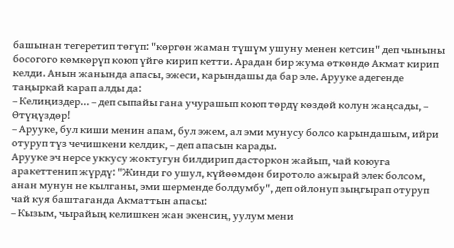башынан тегеретип төгүп: "көргөн жаман түшүм ушуну менен кетсин" деп чыныны босогого көмкөрүп коюп үйгө кирип кетти. Арадан бир жума өткөндө Акмат кирип келди. Анын жанында апасы, эжеси, карындашы да бар эле. Арууке адегенде таңыркай карап алды да:
– Келиңиздер… – деп сыпайы гана учурашып коюп төрдү көздөй колун жаңсады, – Өтүңүздөр!
– Арууке, бул киши менин апам, бул эжем, ал эми мунусу болсо карындашым, ийри отуруп түз чечишкени келдик, – деп апасын карады.
Арууке эч нерсе уккусу жоктугун билдирип дасторкон жайып, чай коюуга аракеттенип жүрдү: "Жинди го ушул, күйөөмдөн биротоло ажырай элек болсом, анан мунун не кылганы, эми шерменде болдумбу", деп ойлонуп зыңгырап отуруп чай куя баштаганда Акматтын апасы:
– Кызым, чырайың келишкен жан экенсиң, уулум мени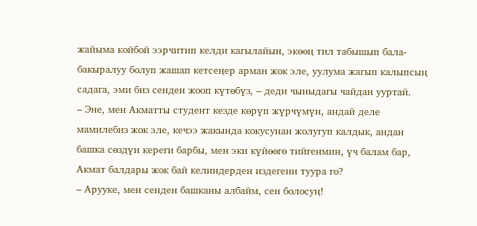жайыма койбой ээрчитип келди кагылайын, экөөң тил табышып бала-бакыралуу болуп жашап кетсеңер арман жок эле, уулума жагып калыпсың садага, эми биз сенден жооп күтөбүз, – деди чыныдагы чайдан ууртай.
– Эне, мен Акматты студент кезде көрүп жүрчүмүн, андай деле мамилебиз жок эле, кечээ жакында кокусунан жолугуп калдык, андан башка сөздүн кереги барбы, мен эки күйөөгө тийгенмин, үч балам бар, Акмат балдары жок бай келиндерден издегени туура го?
– Арууке, мен сенден башканы албайм, сен болосуң!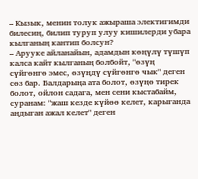– Кызык, менин толук ажыраша электигимди билесиң, билип туруп улуу кишилерди убара кылганың кантип болсун?
– Арууке айланайын, адамдын көңүлү түшүп калса кайт кылганың болбойт, "өзүң сүйгөнгө эмес, өзүңдү сүйгөнгө чык" деген сөз бар. Балдарыңа ата болот, өзүңө тирек болот, ойлон садага, мен сени кыстабайм, суранам: "жаш кезде күйөө келет, карыганда аңдыган ажал келет" деген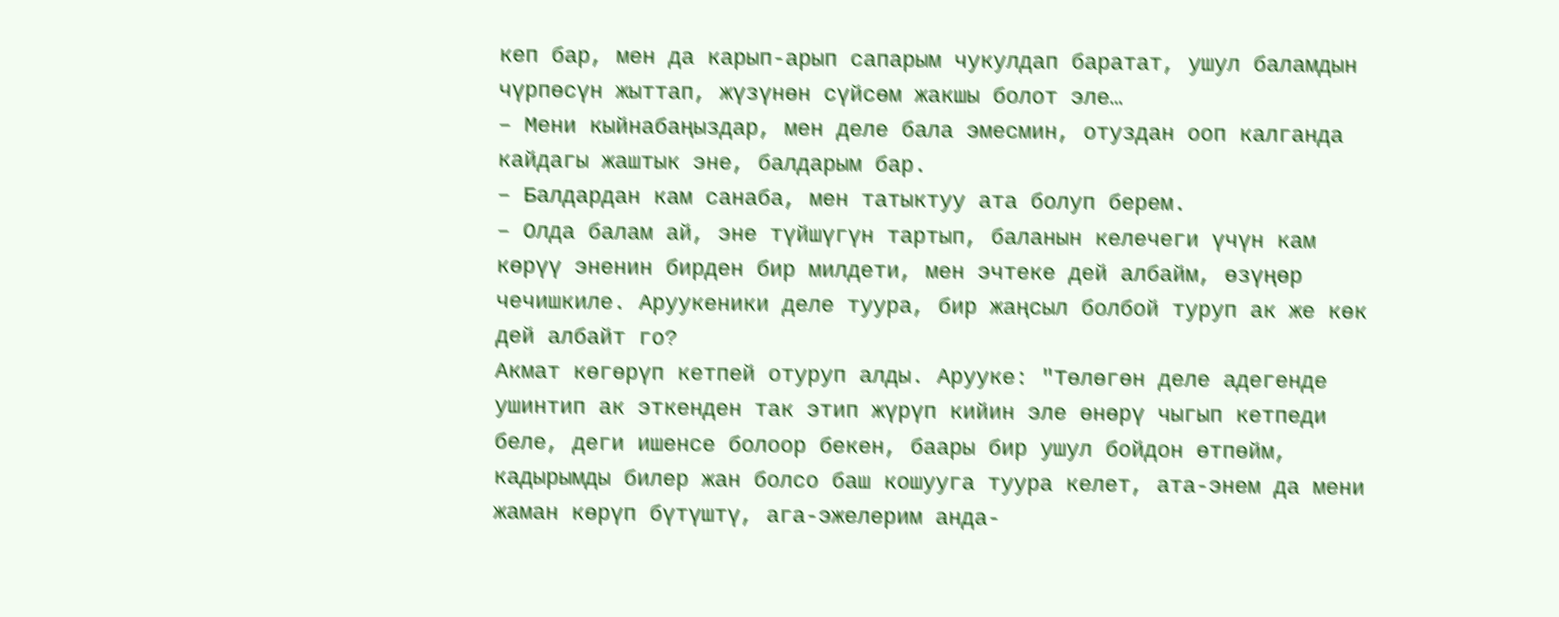кеп бар, мен да карып-арып сапарым чукулдап баратат, ушул баламдын чүрпөсүн жыттап, жүзүнөн сүйсөм жакшы болот эле…
– Мени кыйнабаңыздар, мен деле бала эмесмин, отуздан ооп калганда кайдагы жаштык эне, балдарым бар.
– Балдардан кам санаба, мен татыктуу ата болуп берем.
– Олда балам ай, эне түйшүгүн тартып, баланын келечеги үчүн кам көрүү эненин бирден бир милдети, мен эчтеке дей албайм, өзүңөр чечишкиле. Аруукеники деле туура, бир жаңсыл болбой туруп ак же көк дей албайт го?
Акмат көгөрүп кетпей отуруп алды. Арууке: "Төлөгөн деле адегенде ушинтип ак эткенден так этип жүрүп кийин эле өнөрү чыгып кетпеди беле, деги ишенсе болоор бекен, баары бир ушул бойдон өтпөйм, кадырымды билер жан болсо баш кошууга туура келет, ата-энем да мени жаман көрүп бүтүштү, ага-эжелерим анда-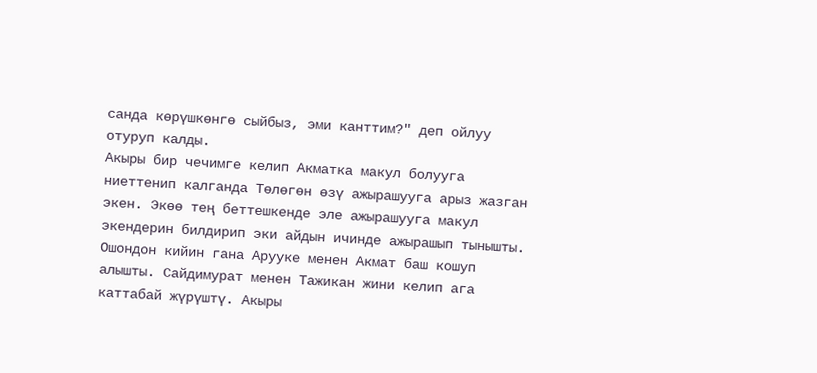санда көрүшкөнгө сыйбыз, эми канттим?" деп ойлуу отуруп калды.
Акыры бир чечимге келип Акматка макул болууга ниеттенип калганда Төлөгөн өзү ажырашууга арыз жазган экен. Экөө тең беттешкенде эле ажырашууга макул экендерин билдирип эки айдын ичинде ажырашып тынышты. Ошондон кийин гана Арууке менен Акмат баш кошуп алышты. Сайдимурат менен Тажикан жини келип ага каттабай жүрүштү. Акыры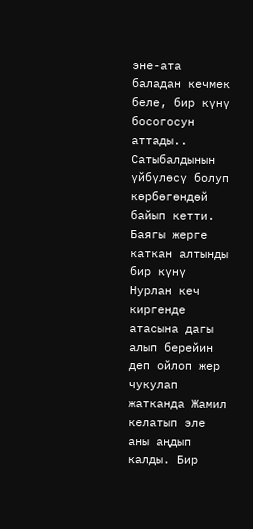эне-ата баладан кечмек беле, бир күнү босогосун аттады..
Сатыбалдынын үйбүлөсү болуп көрбөгөндөй байып кетти. Баягы жерге каткан алтынды бир күнү Нурлан кеч киргенде атасына дагы алып берейин деп ойлоп жер чукулап жатканда Жамил келатып эле аны аңдып калды. Бир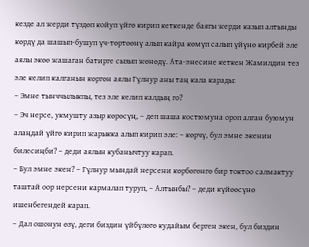кезде ал жерди түздөп койуп үйгө кирип кеткенде баягы жерди казып алтынды көрдү да шашып-бушуп үч-төртөөнү алып кайра көмүп салып үйүнө кирбей эле аялы экөө жашаган батирге сызып жөнөдү. Ата-энесине кеткен Жамилдин тез эле келип калганын көргөн аялы Гүлнур аны таң кала карады:
– Эмне тынччылыкпы, тез эле келип калдың го?
– Эч нерсе, укмушту азыр көрөсүң, – деп шаша костюмуна ороп алган буюмун алаңдай үйгө кирип жарыкка алып кирип эле: – көрчү, бул эмне экенин билесиңби? – деди аялын кубанычтуу карап.
– Бул эмне экен? – Гүлнур мындай нерсени көрбөгөнгө бир токтоо салмактуу таштай оор нерсени кармалап туруп, – Алтынбы? – деди күйөөсүнө ишенбегендей карап.
– Дал ошонун өзү, деги биздин үйбүлөгө кудайым берген экен, бул биздин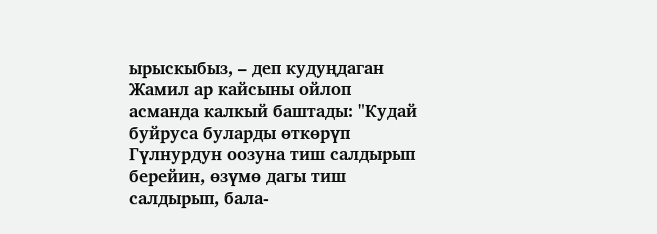ырыскыбыз, – деп кудуңдаган Жамил ар кайсыны ойлоп асманда калкый баштады: "Кудай буйруса буларды өткөрүп Гүлнурдун оозуна тиш салдырып берейин, өзүмө дагы тиш салдырып, бала-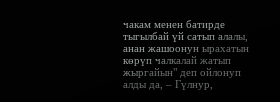чакам менен батирде тыгылбай үй сатып алалы, анан жашоонун ырахатын көрүп чалкалай жатып жыргайын" деп ойлонуп алды да, – Гүлнур,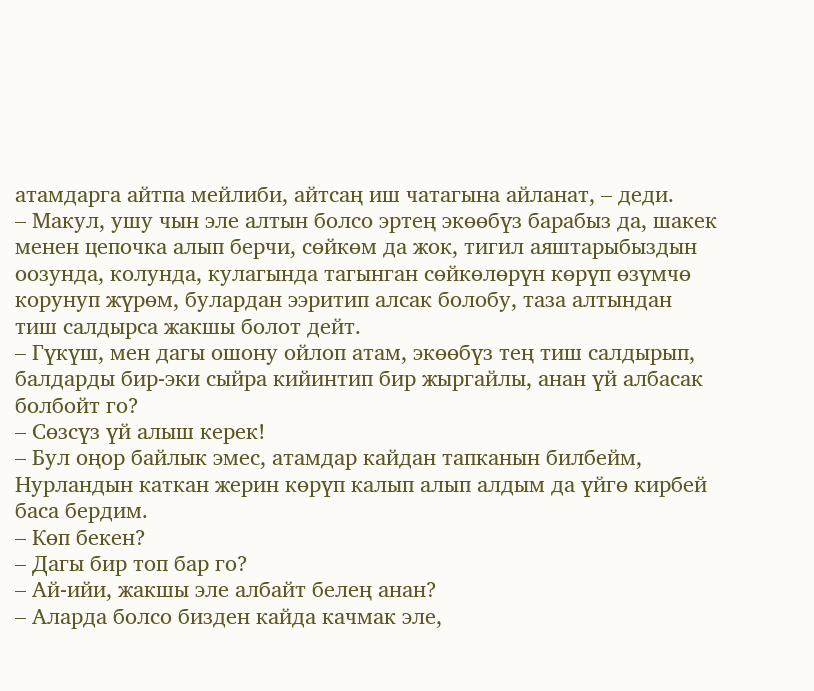атамдарга айтпа мейлиби, айтсаң иш чатагына айланат, – деди.
– Макул, ушу чын эле алтын болсо эртең экөөбүз барабыз да, шакек менен цепочка алып берчи, сөйкөм да жок, тигил аяштарыбыздын оозунда, колунда, кулагында тагынган сөйкөлөрүн көрүп өзүмчө корунуп жүрөм, булардан ээритип алсак болобу, таза алтындан тиш салдырса жакшы болот дейт.
– Гүкүш, мен дагы ошону ойлоп атам, экөөбүз тең тиш салдырып, балдарды бир-эки сыйра кийинтип бир жыргайлы, анан үй албасак болбойт го?
– Сөзсүз үй алыш керек!
– Бул оңор байлык эмес, атамдар кайдан тапканын билбейм, Нурландын каткан жерин көрүп калып алып алдым да үйгө кирбей баса бердим.
– Көп бекен?
– Дагы бир топ бар го?
– Ай-ийи, жакшы эле албайт белең анан?
– Аларда болсо бизден кайда качмак эле,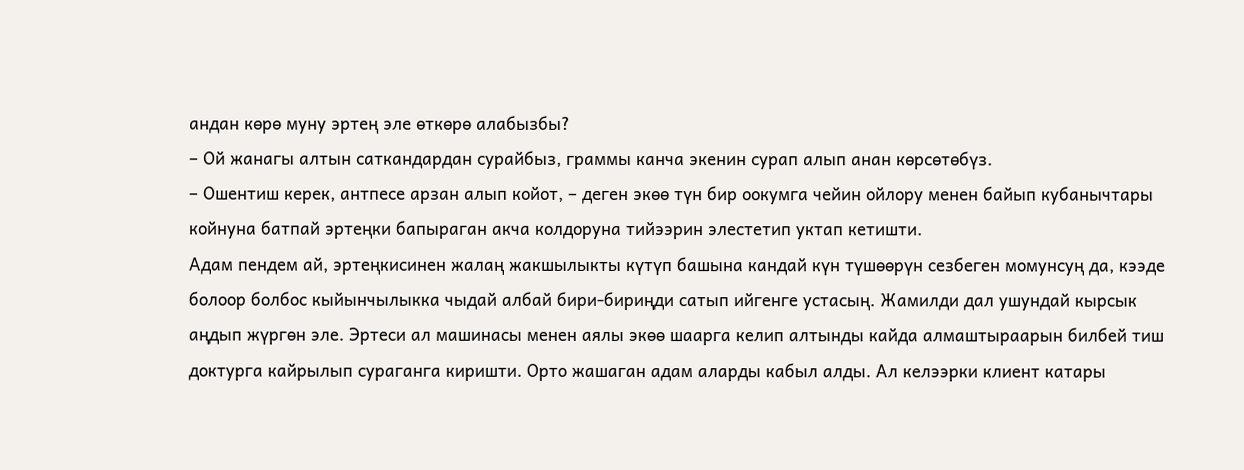андан көрө муну эртең эле өткөрө алабызбы?
– Ой жанагы алтын саткандардан сурайбыз, граммы канча экенин сурап алып анан көрсөтөбүз.
– Ошентиш керек, антпесе арзан алып койот, – деген экөө түн бир оокумга чейин ойлору менен байып кубанычтары койнуна батпай эртеңки бапыраган акча колдоруна тийээрин элестетип уктап кетишти.
Адам пендем ай, эртеңкисинен жалаң жакшылыкты күтүп башына кандай күн түшөөрүн сезбеген момунсуң да, кээде болоор болбос кыйынчылыкка чыдай албай бири-бириңди сатып ийгенге устасың. Жамилди дал ушундай кырсык аңдып жүргөн эле. Эртеси ал машинасы менен аялы экөө шаарга келип алтынды кайда алмаштыраарын билбей тиш доктурга кайрылып сураганга киришти. Орто жашаган адам аларды кабыл алды. Ал келээрки клиент катары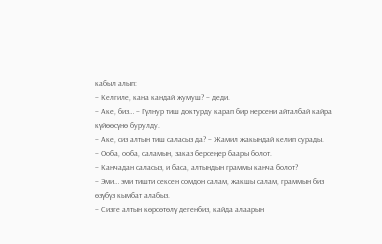кабыл алып:
– Келгиле, кана кандай жумуш? – деди.
– Аке, биз… – Гүлнур тиш доктурду карап бир нерсени айталбай кайра күйөөсүнө бурулду.
– Аке, сиз алтын тиш саласыз да? – Жамил жакындай келип сурады.
– Ооба, ооба, саламын, заказ берсеңер баары болот.
– Канчадан саласыз, и баса, алтындын граммы канча болот?
– Эми… эми тишти сексен сомдон салам, жакшы салам, граммын биз өзүбүз кымбат алабыз.
– Сизге алтын көрсөтөлү дегенбиз, кайда алаарын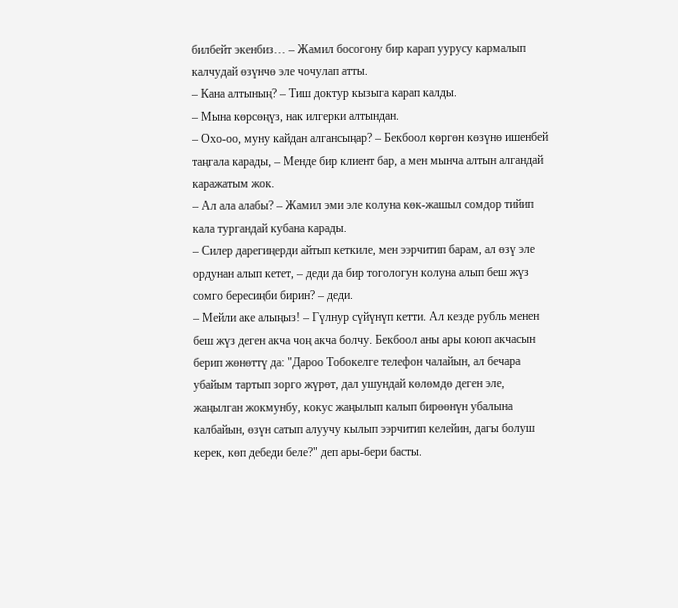билбейт экенбиз… – Жамил босогону бир карап уурусу кармалып калчудай өзүнчө эле чочулап атты.
– Кана алтының? – Тиш доктур кызыга карап калды.
– Мына көрсөңүз, нак илгерки алтындан.
– Охо-оо, муну кайдан алгансыңар? – Бекбоол көргөн көзүнө ишенбей таңгала карады, – Менде бир клиент бар, а мен мынча алтын алгандай каражатым жок.
– Ал ала алабы? – Жамил эми эле колуна көк-жашыл сомдор тийип кала тургандай кубана карады.
– Силер дарегиңерди айтып кеткиле, мен ээрчитип барам, ал өзү эле ордунан алып кетет, – деди да бир тогологун колуна алып беш жүз сомго бересиңби бирин? – деди.
– Мейли аке алыңыз! – Гүлнур сүйүнүп кетти. Ал кезде рубль менен беш жүз деген акча чоң акча болчу. Бекбоол аны ары коюп акчасын берип жөнөттү да: "Дароо Тобокелге телефон чалайын, ал бечара убайым тартып зорго жүрөт, дал ушундай көлөмдө деген эле, жаңылган жокмунбу, кокус жаңылып калып бирөөнүн убалына калбайын, өзүн сатып алуучу кылып ээрчитип келейин, дагы болуш керек, көп дебеди беле?" деп ары-бери басты.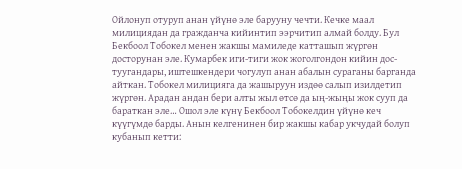Ойлонуп отуруп анан үйүнө эле барууну чечти. Кечке маал милициядан да гражданча кийинтип ээрчитип алмай болду. Бул Бекбоол Тобокел менен жакшы мамиледе катташып жүргөн досторунан эле. Кумарбек иги-тиги жок жоголгондон кийин дос-туугандары, иштешкендери чогулуп анан абалын сураганы барганда айткан. Тобокел милицияга да жашыруун издөө салып изилдетип жүргөн. Арадан андан бери алты жыл өтсө да ың-жыңы жок сууп да бараткан эле… Ошол эле күнү Бекбоол Тобокелдин үйүнө кеч күүгүмдө барды. Анын келгенинен бир жакшы кабар укчудай болуп кубанып кетти: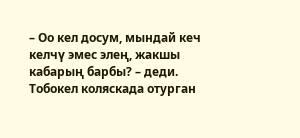– Оо кел досум, мындай кеч келчү эмес элең, жакшы кабарың барбы? – деди.
Тобокел коляскада отурган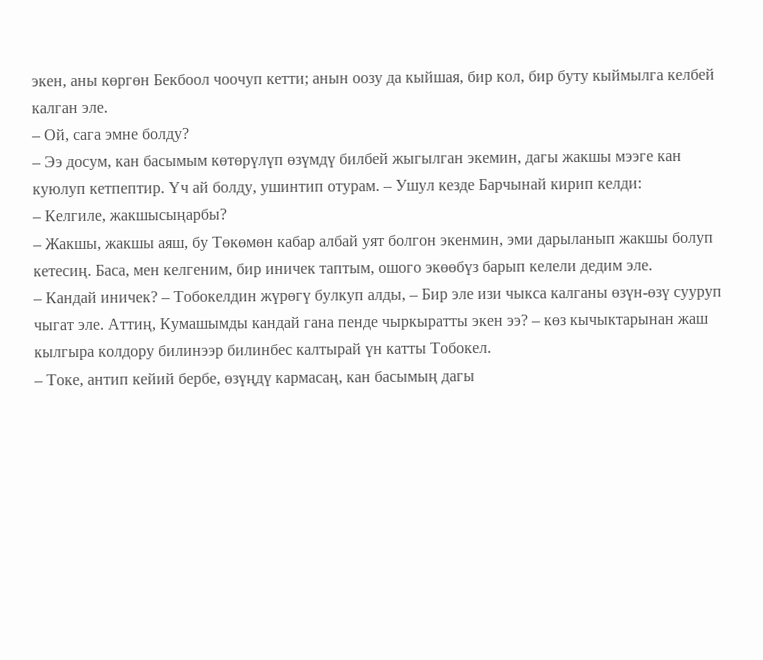экен, аны көргөн Бекбоол чоочуп кетти; анын оозу да кыйшая, бир кол, бир буту кыймылга келбей калган эле.
– Ой, сага эмне болду?
– Ээ досум, кан басымым көтөрүлүп өзүмдү билбей жыгылган экемин, дагы жакшы мээге кан куюлуп кетпептир. Үч ай болду, ушинтип отурам. – Ушул кезде Барчынай кирип келди:
– Келгиле, жакшысыңарбы?
– Жакшы, жакшы аяш, бу Төкөмөн кабар албай уят болгон экенмин, эми дарыланып жакшы болуп кетесиң. Баса, мен келгеним, бир иничек таптым, ошого экөөбүз барып келели дедим эле.
– Кандай иничек? – Тобокелдин жүрөгү булкуп алды, – Бир эле изи чыкса калганы өзүн-өзү сууруп чыгат эле. Аттиң, Кумашымды кандай гана пенде чыркыратты экен ээ? – көз кычыктарынан жаш кылгыра колдору билинээр билинбес калтырай үн катты Тобокел.
– Токе, антип кейий бербе, өзүңдү кармасаң, кан басымың дагы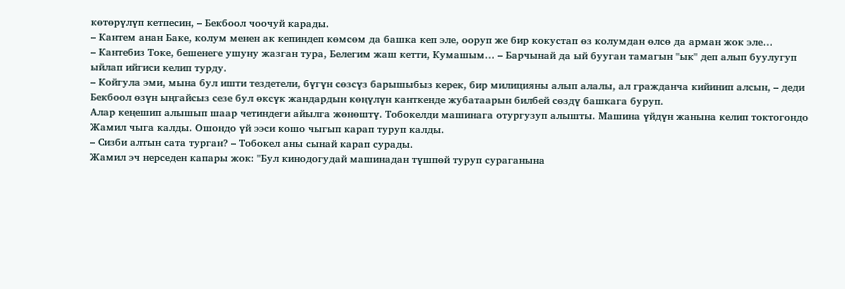көтөрүлүп кетпесин, – Бекбоол чоочуй карады.
– Кантем анан Баке, колум менен ак кепиндеп көмсөм да башка кеп эле, ооруп же бир кокустап өз колумдан өлсө да арман жок эле…
– Кантебиз Токе, бешенеге ушуну жазган тура, Белегим жаш кетти, Кумашым… – Барчынай да ый бууган тамагын "ык" деп алып буулугуп ыйлап ийгиси келип турду.
– Койгула эми, мына бул ишти тездетели, бүгүн сөзсүз барышыбыз керек, бир милицияны алып алалы, ал гражданча кийинип алсын, – деди Бекбоол өзүн ыңгайсыз сезе бул өксүк жандардын көңүлүн канткенде жубатаарын билбей сөздү башкага буруп.
Алар кеңешип алышып шаар четиндеги айылга жөнөштү. Тобокелди машинага отургузуп алышты. Машина үйдүн жанына келип токтогондо Жамил чыга калды. Ошондо үй ээси кошо чыгып карап туруп калды.
– Сизби алтын сата турган? – Тобокел аны сынай карап сурады.
Жамил эч нерседен капары жок: "Бул кинодогудай машинадан түшпөй туруп сураганына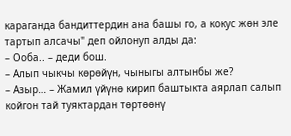караганда бандиттердин ана башы го, а кокус жөн эле тартып алсачы" деп ойлонуп алды да:
– Ооба.. – деди бош.
– Алып чыкчы көрөйүн, чыныгы алтынбы же?
– Азыр… – Жамил үйүнө кирип баштыкта аярлап салып койгон тай туяктардан төртөөнү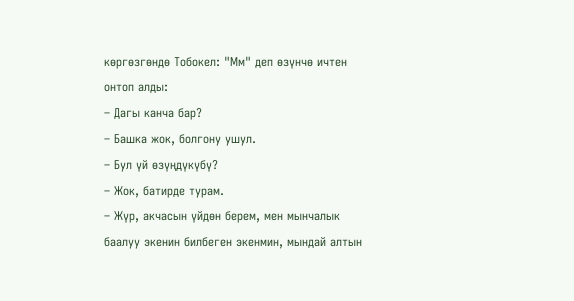көргөзгөндө Тобокел: "Мм" деп өзүнчө ичтен онтоп алды:
– Дагы канча бар?
– Башка жок, болгону ушул.
– Бул үй өзүңдүкүбү?
– Жок, батирде турам.
– Жүр, акчасын үйдөн берем, мен мынчалык баалуу экенин билбеген экенмин, мындай алтын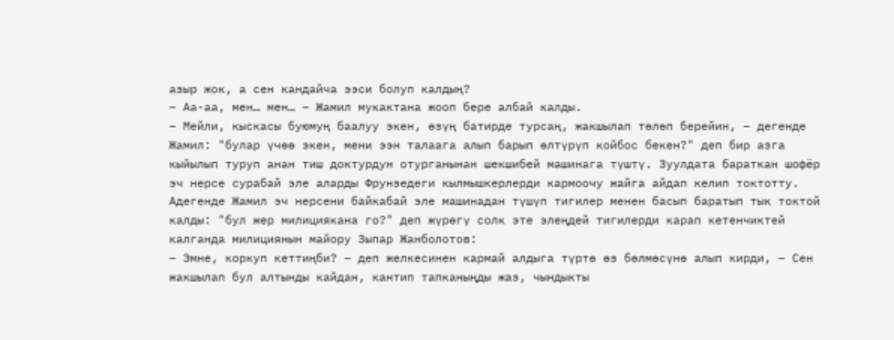азыр жок, а сен кандайча ээси болуп калдың?
– Аа-аа, мен… мен… – Жамил мукактана жооп бере албай калды.
– Мейли, кыскасы буюмуң баалуу экен, өзүң батирде турсаң, жакшылап төлөп берейин, – дегенде Жамил: "булар үчөө экен, мени ээн талаага алып барып өлтүрүп койбос бекен?" деп бир азга кыйылып туруп анан тиш доктурдун отурганынан шекшибей машинага түштү. Зуулдата бараткан шофёр эч нерсе сурабай эле аларды Фрунзедеги кылмышкерлерди кармоочу жайга айдап келип токтотту. Адегенде Жамил эч нерсени байкабай эле машинадан түшүп тигилер менен басып баратып тык токтой калды: "бул жер милициякана го?" деп жүрөгү солк эте элеңдей тигилерди карап кетенчиктей калганда милициянын майору Зыпар Жанболотов:
– Эмне, коркуп кеттиңби? – деп желкесинен кармай алдыга түртө өз бөлмөсүнө алып кирди, – Сен жакшылап бул алтынды кайдан, кантип тапканыңды жаз, чындыкты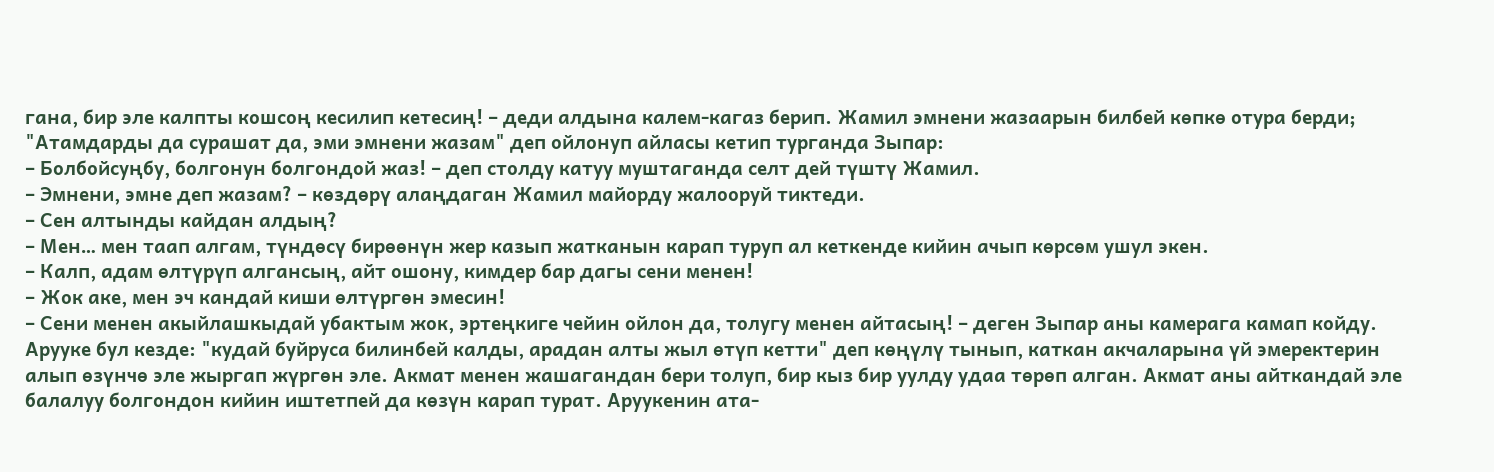гана, бир эле калпты кошсоң кесилип кетесиң! – деди алдына калем-кагаз берип. Жамил эмнени жазаарын билбей көпкө отура берди; "Атамдарды да сурашат да, эми эмнени жазам" деп ойлонуп айласы кетип турганда Зыпар:
– Болбойсуңбу, болгонун болгондой жаз! – деп столду катуу муштаганда селт дей түштү Жамил.
– Эмнени, эмне деп жазам? – көздөрү алаңдаган Жамил майорду жалооруй тиктеди.
– Сен алтынды кайдан алдың?
– Мен… мен таап алгам, түндөсү бирөөнүн жер казып жатканын карап туруп ал кеткенде кийин ачып көрсөм ушул экен.
– Калп, адам өлтүрүп алгансың, айт ошону, кимдер бар дагы сени менен!
– Жок аке, мен эч кандай киши өлтүргөн эмесин!
– Сени менен акыйлашкыдай убактым жок, эртеңкиге чейин ойлон да, толугу менен айтасың! – деген Зыпар аны камерага камап койду.
Арууке бул кезде: "кудай буйруса билинбей калды, арадан алты жыл өтүп кетти" деп көңүлү тынып, каткан акчаларына үй эмеректерин алып өзүнчө эле жыргап жүргөн эле. Акмат менен жашагандан бери толуп, бир кыз бир уулду удаа төрөп алган. Акмат аны айткандай эле балалуу болгондон кийин иштетпей да көзүн карап турат. Аруукенин ата-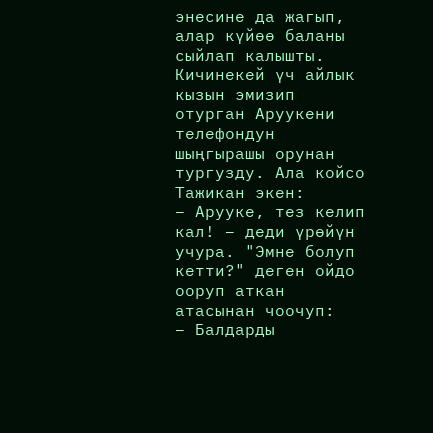энесине да жагып, алар күйөө баланы сыйлап калышты. Кичинекей үч айлык кызын эмизип отурган Аруукени телефондун шыңгырашы орунан тургузду. Ала койсо Тажикан экен:
– Арууке, тез келип кал! – деди үрөйүн учура. "Эмне болуп кетти?" деген ойдо ооруп аткан атасынан чоочуп:
– Балдарды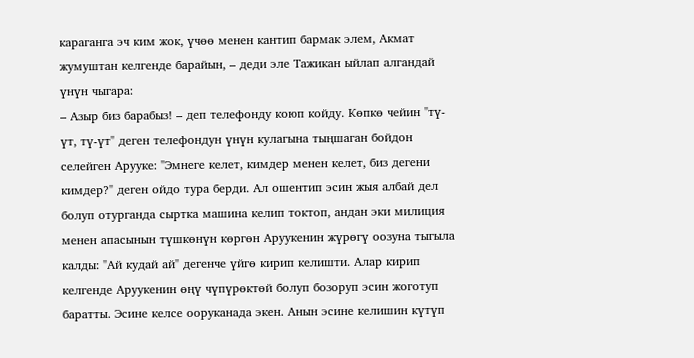караганга эч ким жок, үчөө менен кантип бармак элем, Акмат жумуштан келгенде барайын, – деди эле Тажикан ыйлап алгандай үнүн чыгара:
– Азыр биз барабыз! – деп телефонду коюп койду. Көпкө чейин "тү-үт, тү-үт" деген телефондун үнүн кулагына тыңшаган бойдон селейген Арууке: "Эмнеге келет, кимдер менен келет, биз дегени кимдер?" деген ойдо тура берди. Ал ошентип эсин жыя албай дел болуп отурганда сыртка машина келип токтоп, андан эки милиция менен апасынын түшкөнүн көргөн Аруукенин жүрөгү оозуна тыгыла калды: "Ай кудай ай" дегенче үйгө кирип келишти. Алар кирип келгенде Аруукенин өңү чүпүрөктөй болуп бозоруп эсин жоготуп баратты. Эсине келсе ооруканада экен. Анын эсине келишин күтүп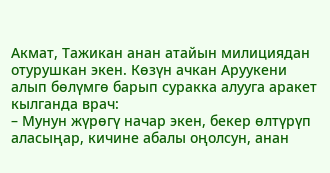Акмат, Тажикан анан атайын милициядан отурушкан экен. Көзүн ачкан Аруукени алып бөлүмгө барып суракка алууга аракет кылганда врач:
– Мунун жүрөгү начар экен, бекер өлтүрүп аласыңар, кичине абалы оңолсун, анан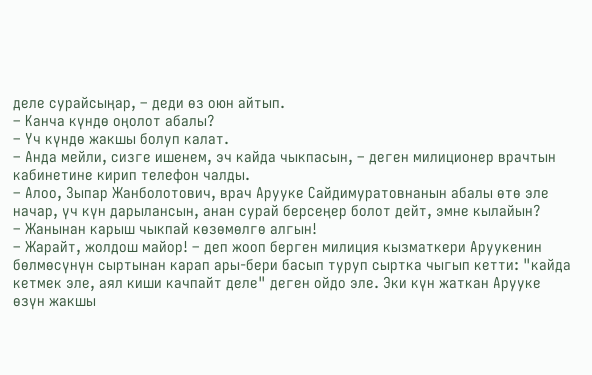деле сурайсыңар, – деди өз оюн айтып.
– Канча күндө оңолот абалы?
– Үч күндө жакшы болуп калат.
– Анда мейли, сизге ишенем, эч кайда чыкпасын, – деген милиционер врачтын кабинетине кирип телефон чалды.
– Алоо, Зыпар Жанболотович, врач Арууке Сайдимуратовнанын абалы өтө эле начар, үч күн дарылансын, анан сурай берсеңер болот дейт, эмне кылайын?
– Жанынан карыш чыкпай көзөмөлгө алгын!
– Жарайт, жолдош майор! – деп жооп берген милиция кызматкери Аруукенин бөлмөсүнүн сыртынан карап ары-бери басып туруп сыртка чыгып кетти: "кайда кетмек эле, аял киши качпайт деле" деген ойдо эле. Эки күн жаткан Арууке өзүн жакшы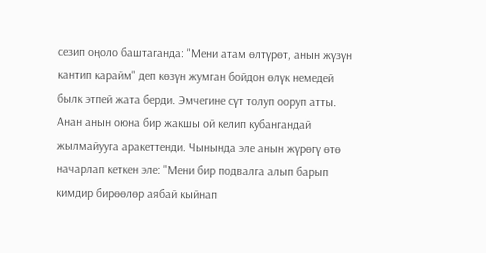сезип оңоло баштаганда: "Мени атам өлтүрөт, анын жүзүн кантип карайм" деп көзүн жумган бойдон өлүк немедей былк этпей жата берди. Эмчегине сүт толуп ооруп атты. Анан анын оюна бир жакшы ой келип кубангандай жылмайууга аракеттенди. Чынында эле анын жүрөгү өтө начарлап кеткен эле: "Мени бир подвалга алып барып кимдир бирөөлөр аябай кыйнап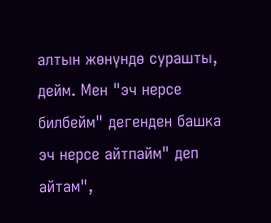алтын жөнүндө сурашты, дейм. Мен "эч нерсе билбейм" дегенден башка эч нерсе айтпайм" деп айтам",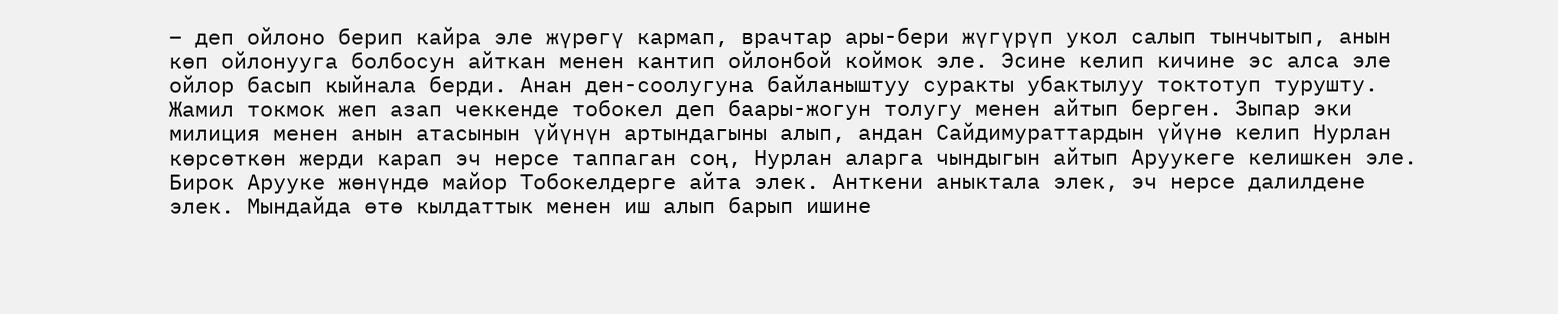– деп ойлоно берип кайра эле жүрөгү кармап, врачтар ары-бери жүгүрүп укол салып тынчытып, анын көп ойлонууга болбосун айткан менен кантип ойлонбой коймок эле. Эсине келип кичине эс алса эле ойлор басып кыйнала берди. Анан ден-соолугуна байланыштуу суракты убактылуу токтотуп турушту.
Жамил токмок жеп азап чеккенде тобокел деп баары-жогун толугу менен айтып берген. Зыпар эки милиция менен анын атасынын үйүнүн артындагыны алып, андан Сайдимураттардын үйүнө келип Нурлан көрсөткөн жерди карап эч нерсе таппаган соң, Нурлан аларга чындыгын айтып Аруукеге келишкен эле. Бирок Арууке жөнүндө майор Тобокелдерге айта элек. Анткени аныктала элек, эч нерсе далилдене элек. Мындайда өтө кылдаттык менен иш алып барып ишине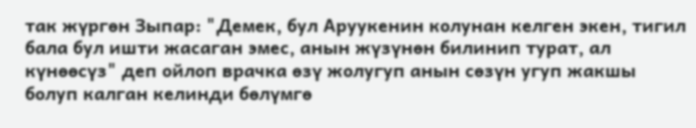так жүргөн Зыпар: "Демек, бул Аруукенин колунан келген экен, тигил бала бул ишти жасаган эмес, анын жүзүнөн билинип турат, ал күнөөсүз" деп ойлоп врачка өзү жолугуп анын сөзүн угуп жакшы болуп калган келинди бөлүмгө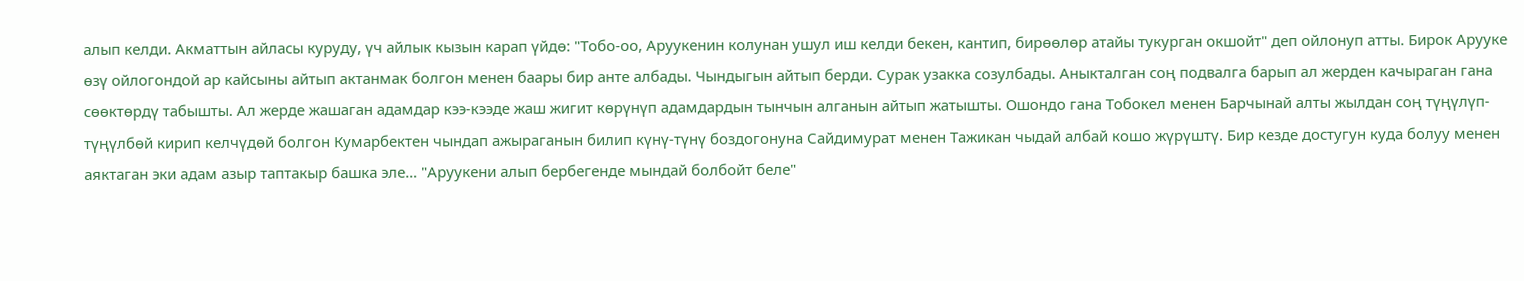алып келди. Акматтын айласы куруду, үч айлык кызын карап үйдө: "Тобо-оо, Аруукенин колунан ушул иш келди бекен, кантип, бирөөлөр атайы тукурган окшойт" деп ойлонуп атты. Бирок Арууке өзү ойлогондой ар кайсыны айтып актанмак болгон менен баары бир анте албады. Чындыгын айтып берди. Сурак узакка созулбады. Аныкталган соң подвалга барып ал жерден качыраган гана сөөктөрдү табышты. Ал жерде жашаган адамдар кээ-кээде жаш жигит көрүнүп адамдардын тынчын алганын айтып жатышты. Ошондо гана Тобокел менен Барчынай алты жылдан соң түңүлүп-түңүлбөй кирип келчүдөй болгон Кумарбектен чындап ажыраганын билип күнү-түнү боздогонуна Сайдимурат менен Тажикан чыдай албай кошо жүрүштү. Бир кезде достугун куда болуу менен аяктаган эки адам азыр таптакыр башка эле… "Аруукени алып бербегенде мындай болбойт беле"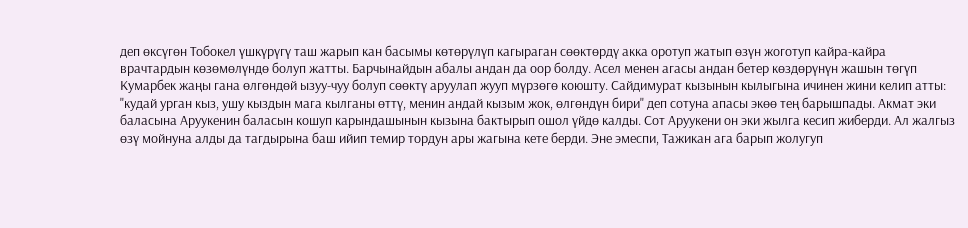деп өксүгөн Тобокел үшкүрүгү таш жарып кан басымы көтөрүлүп кагыраган сөөктөрдү акка оротуп жатып өзүн жоготуп кайра-кайра врачтардын көзөмөлүндө болуп жатты. Барчынайдын абалы андан да оор болду. Асел менен агасы андан бетер көздөрүнүн жашын төгүп Кумарбек жаңы гана өлгөндөй ызуу-чуу болуп сөөктү аруулап жууп мүрзөгө коюшту. Сайдимурат кызынын кылыгына ичинен жини келип атты: "кудай урган кыз, ушу кыздын мага кылганы өттү, менин андай кызым жок, өлгөндүн бири" деп сотуна апасы экөө тең барышпады. Акмат эки баласына Аруукенин баласын кошуп карындашынын кызына бактырып ошол үйдө калды. Сот Аруукени он эки жылга кесип жиберди. Ал жалгыз өзү мойнуна алды да тагдырына баш ийип темир тордун ары жагына кете берди. Эне эмеспи, Тажикан ага барып жолугуп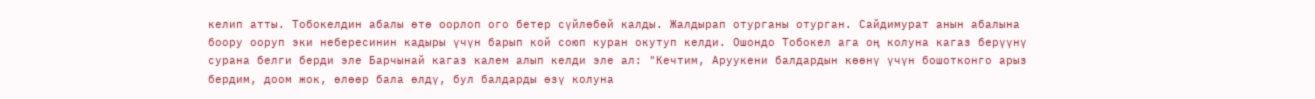келип атты. Тобокелдин абалы өтө оорлоп ого бетер сүйлөбөй калды. Жалдырап отурганы отурган. Сайдимурат анын абалына боору ооруп эки небересинин кадыры үчүн барып кой союп куран окутуп келди. Ошондо Тобокел ага оң колуна кагаз берүүнү сурана белги берди эле Барчынай кагаз калем алып келди эле ал: "Кечтим, Аруукени балдардын көөнү үчүн бошотконго арыз бердим, доом жок, өлөөр бала өлдү, бул балдарды өзү колуна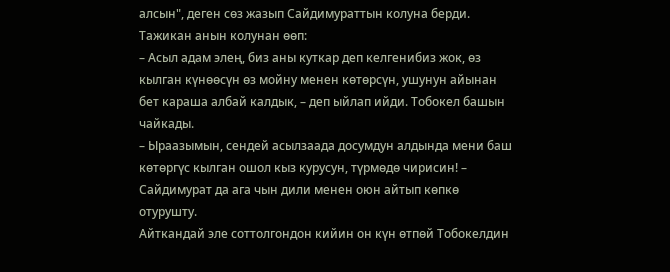алсын", деген сөз жазып Сайдимураттын колуна берди. Тажикан анын колунан өөп:
– Асыл адам элең, биз аны куткар деп келгенибиз жок, өз кылган күнөөсүн өз мойну менен көтөрсүн, ушунун айынан бет караша албай калдык, – деп ыйлап ийди. Тобокел башын чайкады.
– Ыраазымын, сендей асылзаада досумдун алдында мени баш көтөргүс кылган ошол кыз курусун, түрмөдө чирисин! – Сайдимурат да ага чын дили менен оюн айтып көпкө отурушту.
Айткандай эле соттолгондон кийин он күн өтпөй Тобокелдин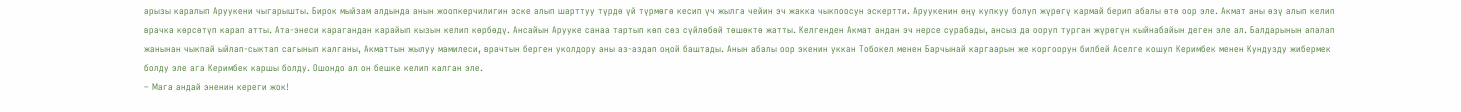арызы каралып Аруукени чыгарышты. Бирок мыйзам алдында анын жоопкерчилигин эске алып шарттуу түрдө үй түрмөгө кесип үч жылга чейин эч жакка чыкпоосун эскертти. Аруукенин өңү купкуу болуп жүрөгү кармай берип абалы өтө оор эле. Акмат аны өзү алып келип врачка көрсөтүп карап атты. Ата-энеси карагандан карайып кызын келип көрбөдү. Ансайын Арууке санаа тартып көп сөз сүйлөбөй төшөктө жатты. Келгенден Акмат андан эч нерсе сурабады, ансыз да ооруп турган жүрөгүн кыйнабайын деген эле ал. Балдарынын апалап жанынан чыкпай ыйлап-сыктап сагынып калганы, Акматтын жылуу мамилеси, врачтын берген уколдору аны аз-аздап оңой баштады. Анын абалы оор экенин уккан Тобокел менен Барчынай каргаарын же коргоорун билбей Аселге кошуп Керимбек менен Кундузду жибермек болду эле ага Керимбек каршы болду. Ошондо ал он бешке келип калган эле.
– Мага андай эненин кереги жок!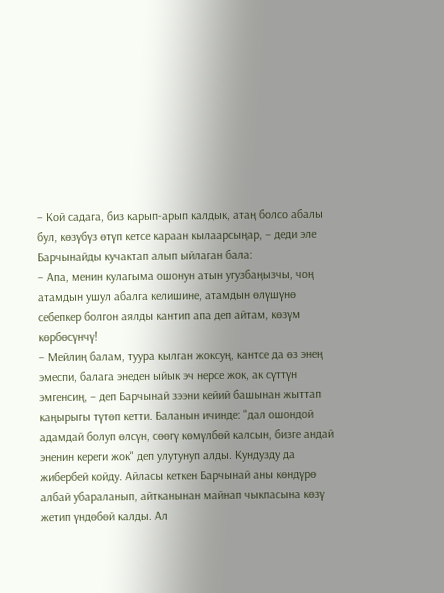– Кой садага, биз карып-арып калдык, атаң болсо абалы бул, көзүбүз өтүп кетсе караан кылаарсыңар, – деди эле Барчынайды кучактап алып ыйлаган бала:
– Апа, менин кулагыма ошонун атын угузбаңызчы, чоң атамдын ушул абалга келишине, атамдын өлүшүнө себепкер болгон аялды кантип апа деп айтам, көзүм көрбөсүнчү!
– Мейлиң балам, туура кылган жоксуң, кантсе да өз энең эмеспи, балага энеден ыйык эч нерсе жок, ак сүттүн эмгенсиң, – деп Барчынай зээни кейий башынан жыттап каңырыгы түтөп кетти. Баланын ичинде: "дал ошондой адамдай болуп өлсүн, сөөгү көмүлбөй калсын, бизге андай эненин кереги жок" деп улутунуп алды. Кундузду да жибербей койду. Айласы кеткен Барчынай аны көндүрө албай убараланып, айтканынан майнап чыкпасына көзү жетип үндөбөй калды. Ал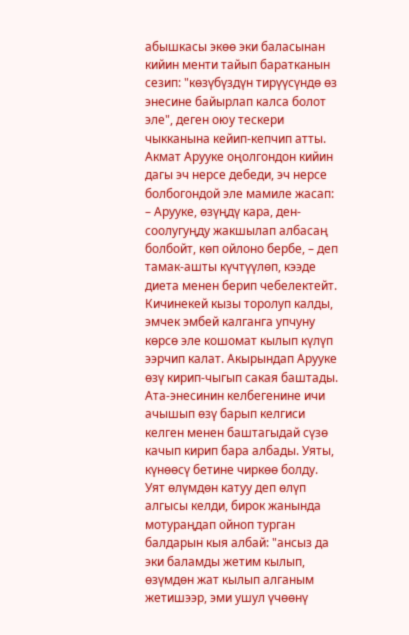абышкасы экөө эки баласынан кийин менти тайып баратканын сезип: "көзүбүздүн тирүүсүндө өз энесине байырлап калса болот эле", деген оюу тескери чыкканына кейип-кепчип атты.
Акмат Арууке оңолгондон кийин дагы эч нерсе дебеди, эч нерсе болбогондой эле мамиле жасап:
– Арууке, өзүңдү кара, ден-соолугуңду жакшылап албасаң болбойт, көп ойлоно бербе, – деп тамак-ашты күчтүүлөп, кээде диета менен берип чебелектейт. Кичинекей кызы торолуп калды, эмчек эмбей калганга упчуну көрсө эле кошомат кылып күлүп ээрчип калат. Акырындап Арууке өзү кирип-чыгып сакая баштады. Ата-энесинин келбегенине ичи ачышып өзү барып келгиси келген менен баштагыдай сүзө качып кирип бара албады. Уяты, күнөөсү бетине чиркөө болду. Уят өлүмдөн катуу деп өлүп алгысы келди, бирок жанында мотураңдап ойноп турган балдарын кыя албай: "ансыз да эки баламды жетим кылып, өзүмдөн жат кылып алганым жетишээр, эми ушул үчөөнү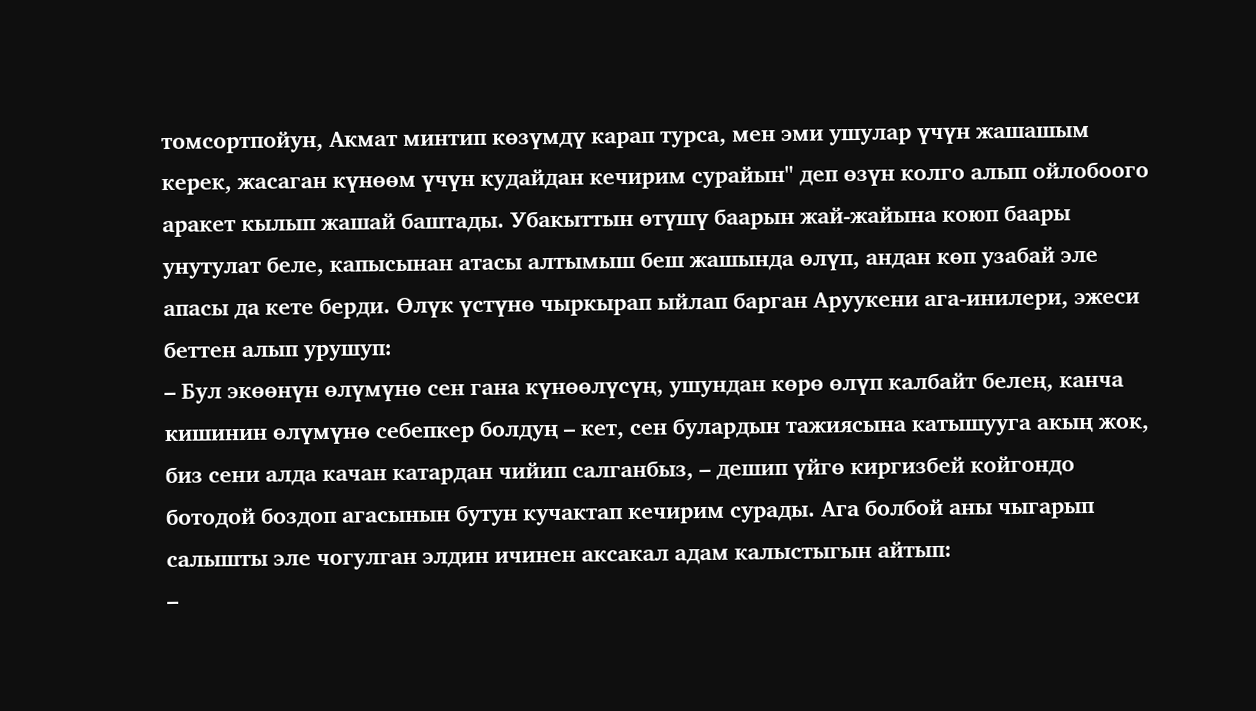томсортпойун, Акмат минтип көзүмдү карап турса, мен эми ушулар үчүн жашашым керек, жасаган күнөөм үчүн кудайдан кечирим сурайын" деп өзүн колго алып ойлобоого аракет кылып жашай баштады. Убакыттын өтүшү баарын жай-жайына коюп баары унутулат беле, капысынан атасы алтымыш беш жашында өлүп, андан көп узабай эле апасы да кете берди. Өлүк үстүнө чыркырап ыйлап барган Аруукени ага-инилери, эжеси беттен алып урушуп:
– Бул экөөнүн өлүмүнө сен гана күнөөлүсүң, ушундан көрө өлүп калбайт белең, канча кишинин өлүмүнө себепкер болдуң – кет, сен булардын тажиясына катышууга акың жок, биз сени алда качан катардан чийип салганбыз, – дешип үйгө киргизбей койгондо ботодой боздоп агасынын бутун кучактап кечирим сурады. Ага болбой аны чыгарып салышты эле чогулган элдин ичинен аксакал адам калыстыгын айтып:
–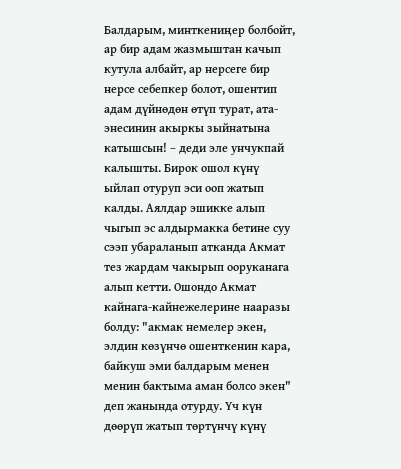Балдарым, минткениңер болбойт, ар бир адам жазмыштан качып кутула албайт, ар нерсеге бир нерсе себепкер болот, ошентип адам дүйнөдөн өтүп турат, ата-энесинин акыркы зыйнатына катышсын! – деди эле унчукпай калышты. Бирок ошол күнү ыйлап отуруп эси ооп жатып калды. Аялдар эшикке алып чыгып эс алдырмакка бетине суу сээп убараланып атканда Акмат тез жардам чакырып ооруканага алып кетти. Ошондо Акмат кайнага-кайнежелерине нааразы болду: "акмак немелер экен, элдин көзүнчө ошенткенин кара, байкуш эми балдарым менен менин бактыма аман болсо экен" деп жанында отурду. Үч күн дөөрүп жатып төртүнчү күнү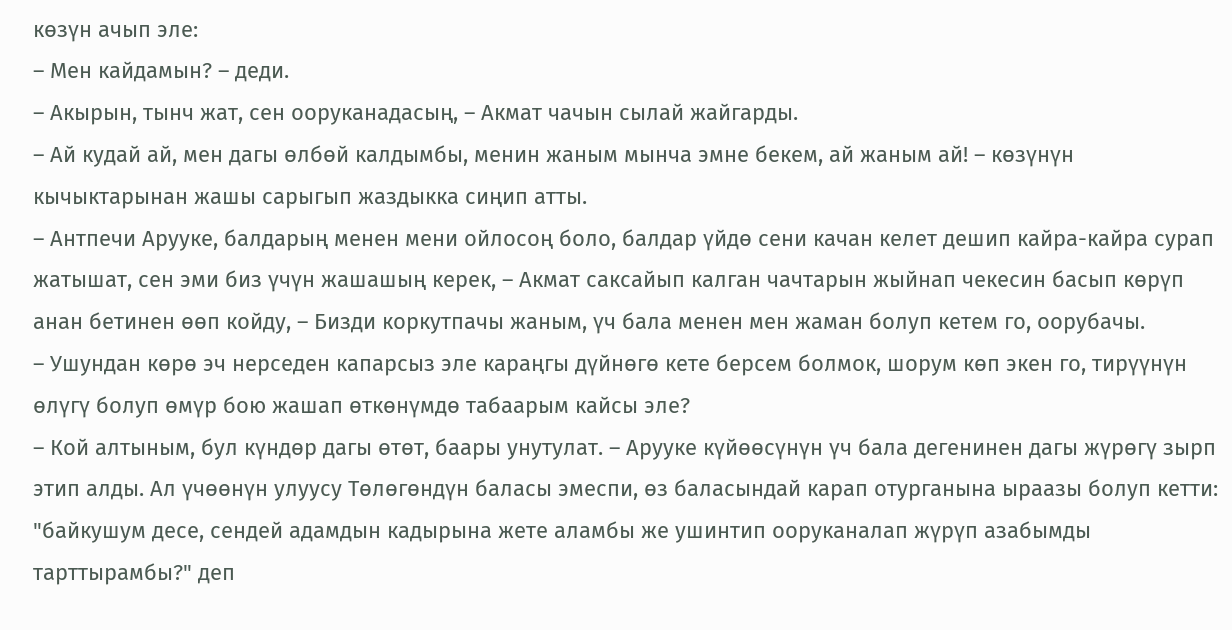көзүн ачып эле:
– Мен кайдамын? – деди.
– Акырын, тынч жат, сен ооруканадасың, – Акмат чачын сылай жайгарды.
– Ай кудай ай, мен дагы өлбөй калдымбы, менин жаным мынча эмне бекем, ай жаным ай! – көзүнүн кычыктарынан жашы сарыгып жаздыкка сиңип атты.
– Антпечи Арууке, балдарың менен мени ойлосоң боло, балдар үйдө сени качан келет дешип кайра-кайра сурап жатышат, сен эми биз үчүн жашашың керек, – Акмат саксайып калган чачтарын жыйнап чекесин басып көрүп анан бетинен өөп койду, – Бизди коркутпачы жаным, үч бала менен мен жаман болуп кетем го, оорубачы.
– Ушундан көрө эч нерседен капарсыз эле караңгы дүйнөгө кете берсем болмок, шорум көп экен го, тирүүнүн өлүгү болуп өмүр бою жашап өткөнүмдө табаарым кайсы эле?
– Кой алтыным, бул күндөр дагы өтөт, баары унутулат. – Арууке күйөөсүнүн үч бала дегенинен дагы жүрөгү зырп этип алды. Ал үчөөнүн улуусу Төлөгөндүн баласы эмеспи, өз баласындай карап отурганына ыраазы болуп кетти: "байкушум десе, сендей адамдын кадырына жете аламбы же ушинтип ооруканалап жүрүп азабымды тарттырамбы?" деп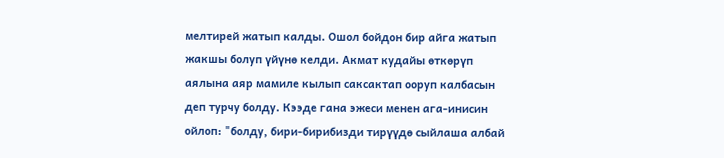мелтирей жатып калды. Ошол бойдон бир айга жатып жакшы болуп үйүнө келди. Акмат кудайы өткөрүп аялына аяр мамиле кылып саксактап ооруп калбасын деп турчу болду. Кээде гана эжеси менен ага-инисин ойлоп: "болду, бири-бирибизди тирүүдө сыйлаша албай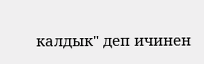калдык" деп ичинен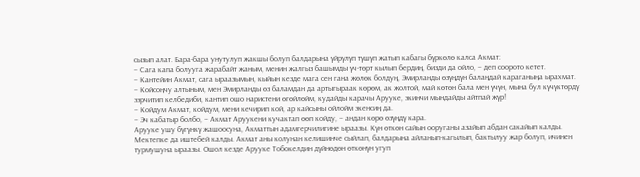сызып алат. Бара-бара унутулуп жакшы болуп балдарына үйрүлүп түшүп жатып кабагы бүркөлө калса Акмат:
– Сага капа болууга жарабайт жаным, менин жалгыз башымды үч-төрт кылып бердиң, бизди да ойло, – деп соорото кетет.
– Кантейин Акмат, сага ыраазымын, кыйын кезде мага сен гана жөлөк болдуң, Эмирланды өзүңдүн балаңдай караганыңа ырахмат.
– Койсоңчу алтыным, мен Эмирланды өз баламдан да артыгыраак көрөм, ак жолтой, май көтөн бала мен үчүн, мына бул күчүктөрдү ээрчитип келбедиби, кантип ошо наристени өгөйлөйм, кудайды карачы Арууке, экинчи мындайды айтпай жүр!
– Койдум Акмат, койдум, мени кечирип кой, ар кайсыны ойлойм экенсиң да.
– Эч кабатыр болбо, – Акмат Аруукени кучактап өөп койду, – андан көрө өзүңдү кара.
Арууке ушу бүгүнкү жашоосуна, Акматтын адамгерчилигине ыраазы. Күн өткөн сайын ооруганы азайып абдан сакайып калды. Мектепке да иштебей калды. Акмат аны колунан келишинче сыйлап, балдарына айланып-кагылып, бактылуу жар болуп, ичинен турмушуна ыраазы. Ошол кезде Арууке Тобокелдин дүйнөдөн өткөнүн угуп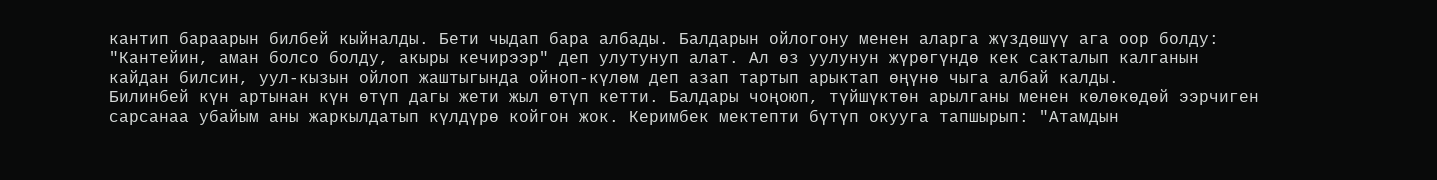кантип бараарын билбей кыйналды. Бети чыдап бара албады. Балдарын ойлогону менен аларга жүздөшүү ага оор болду: "Кантейин, аман болсо болду, акыры кечирээр" деп улутунуп алат. Ал өз уулунун жүрөгүндө кек сакталып калганын кайдан билсин, уул-кызын ойлоп жаштыгында ойноп-күлөм деп азап тартып арыктап өңүнө чыга албай калды.
Билинбей күн артынан күн өтүп дагы жети жыл өтүп кетти. Балдары чоңоюп, түйшүктөн арылганы менен көлөкөдөй ээрчиген сарсанаа убайым аны жаркылдатып күлдүрө койгон жок. Керимбек мектепти бүтүп окууга тапшырып: "Атамдын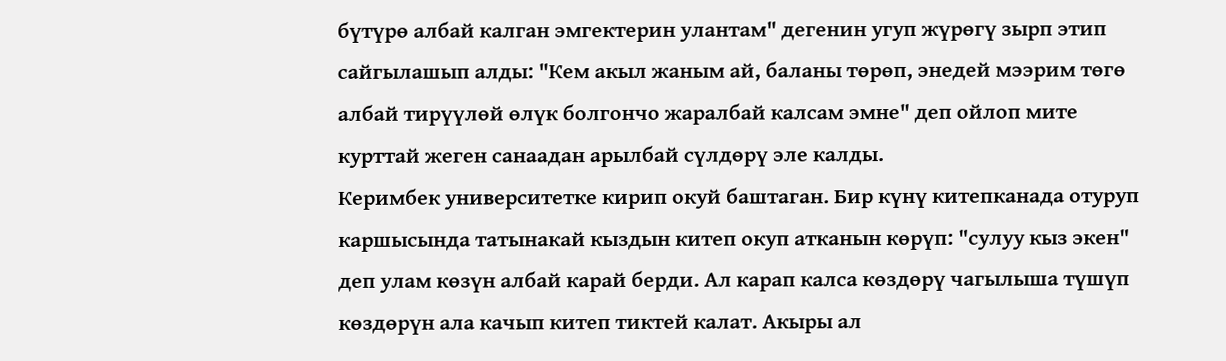бүтүрө албай калган эмгектерин улантам" дегенин угуп жүрөгү зырп этип сайгылашып алды: "Кем акыл жаным ай, баланы төрөп, энедей мээрим төгө албай тирүүлөй өлүк болгончо жаралбай калсам эмне" деп ойлоп мите курттай жеген санаадан арылбай сүлдөрү эле калды.
Керимбек университетке кирип окуй баштаган. Бир күнү китепканада отуруп каршысында татынакай кыздын китеп окуп атканын көрүп: "сулуу кыз экен" деп улам көзүн албай карай берди. Ал карап калса көздөрү чагылыша түшүп көздөрүн ала качып китеп тиктей калат. Акыры ал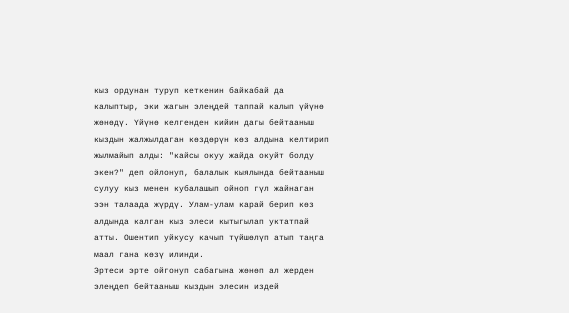кыз ордунан туруп кеткенин байкабай да калыптыр, эки жагын элеңдей таппай калып үйүнө жөнөдү. Үйүнө келгенден кийин дагы бейтааныш кыздын жалжылдаган көздөрүн көз алдына келтирип жылмайып алды: "кайсы окуу жайда окуйт болду экен?" деп ойлонуп, балалык кыялында бейтааныш сулуу кыз менен кубалашып ойноп гүл жайнаган ээн талаада жүрдү. Улам-улам карай берип көз алдында калган кыз элеси кытыгылап уктатпай атты. Ошентип уйкусу качып түйшөлүп атып таңга маал гана көзү илинди.
Эртеси эрте ойгонуп сабагына жөнөп ал жерден элеңдеп бейтааныш кыздын элесин издей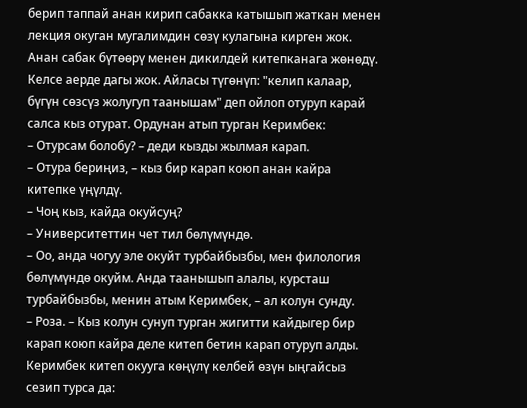берип таппай анан кирип сабакка катышып жаткан менен лекция окуган мугалимдин сөзү кулагына кирген жок. Анан сабак бүтөөрү менен дикилдей китепканага жөнөдү. Келсе аерде дагы жок. Айласы түгөнүп: "келип калаар, бүгүн сөзсүз жолугуп таанышам" деп ойлоп отуруп карай салса кыз отурат. Ордунан атып турган Керимбек:
– Отурсам болобу? – деди кызды жылмая карап.
– Отура бериңиз, – кыз бир карап коюп анан кайра китепке үңүлдү.
– Чоң кыз, кайда окуйсуң?
– Университеттин чет тил бөлүмүндө.
– Оо, анда чогуу эле окуйт турбайбызбы, мен филология бөлүмүндө окуйм. Анда таанышып алалы, курсташ турбайбызбы, менин атым Керимбек, – ал колун сунду.
– Роза. – Кыз колун сунуп турган жигитти кайдыгер бир карап коюп кайра деле китеп бетин карап отуруп алды. Керимбек китеп окууга көңүлү келбей өзүн ыңгайсыз сезип турса да: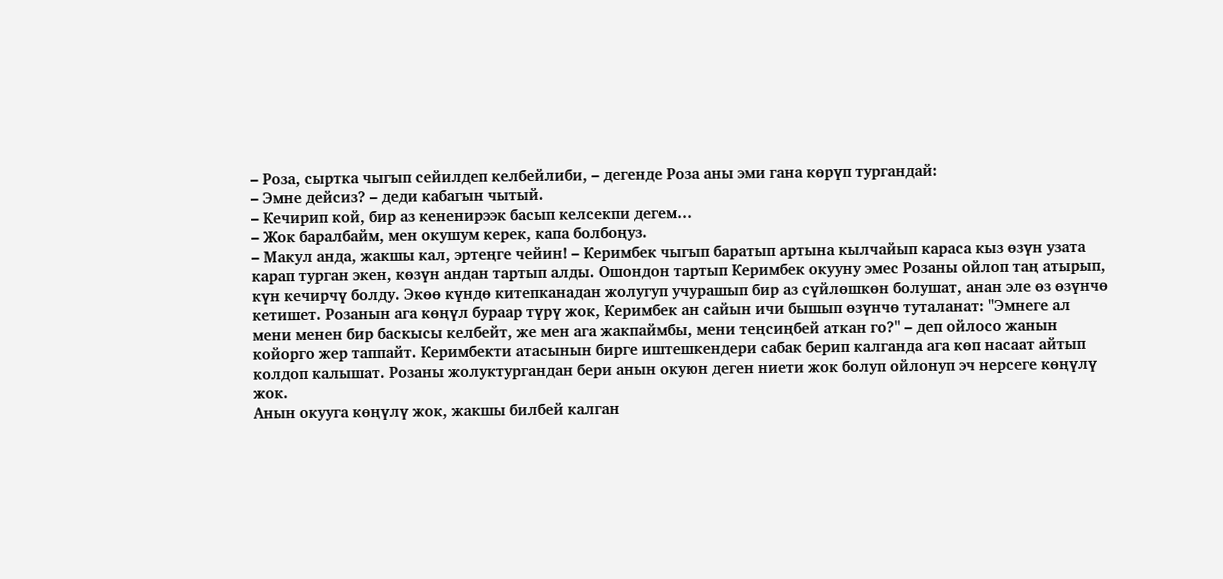– Роза, сыртка чыгып сейилдеп келбейлиби, – дегенде Роза аны эми гана көрүп тургандай:
– Эмне дейсиз? – деди кабагын чытый.
– Кечирип кой, бир аз кененирээк басып келсекпи дегем…
– Жок баралбайм, мен окушум керек, капа болбоңуз.
– Макул анда, жакшы кал, эртеңге чейин! – Керимбек чыгып баратып артына кылчайып караса кыз өзүн узата карап турган экен, көзүн андан тартып алды. Ошондон тартып Керимбек окууну эмес Розаны ойлоп таң атырып, күн кечирчү болду. Экөө күндө китепканадан жолугуп учурашып бир аз сүйлөшкөн болушат, анан эле өз өзүнчө кетишет. Розанын ага көңүл бураар түрү жок, Керимбек ан сайын ичи бышып өзүнчө туталанат: "Эмнеге ал мени менен бир баскысы келбейт, же мен ага жакпаймбы, мени теңсиңбей аткан го?" – деп ойлосо жанын койорго жер таппайт. Керимбекти атасынын бирге иштешкендери сабак берип калганда ага көп насаат айтып колдоп калышат. Розаны жолуктургандан бери анын окуюн деген ниети жок болуп ойлонуп эч нерсеге көңүлү жок.
Анын окууга көңүлү жок, жакшы билбей калган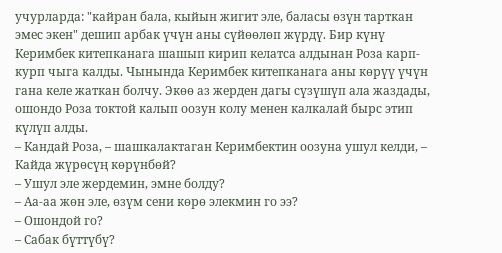учурларда: "кайран бала, кыйын жигит эле, баласы өзүн тарткан эмес экен" дешип арбак үчүн аны сүйөөлөп жүрдү. Бир күнү Керимбек китепканага шашып кирип келатса алдынан Роза карп-курп чыга калды. Чынында Керимбек китепканага аны көрүү үчүн гана келе жаткан болчу. Экөө аз жерден дагы сүзүшүп ала жаздады, ошондо Роза токтой калып оозун колу менен калкалай бырс этип күлүп алды.
– Кандай Роза, – шашкалактаган Керимбектин оозуна ушул келди, – Кайда жүрөсүң көрүнбөй?
– Ушул эле жердемин, эмне болду?
– Аа-аа жөн эле, өзүм сени көрө элекмин го ээ?
– Ошондой го?
– Сабак бүттүбү?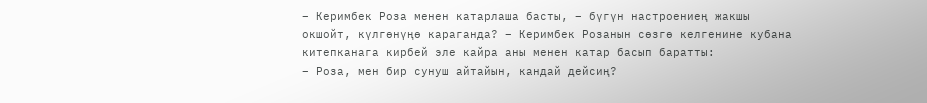– Керимбек Роза менен катарлаша басты, – бүгүн настроениең жакшы окшойт, күлгөнүңө караганда? – Керимбек Розанын сөзгө келгенине кубана китепканага кирбей эле кайра аны менен катар басып баратты:
– Роза, мен бир сунуш айтайын, кандай дейсиң?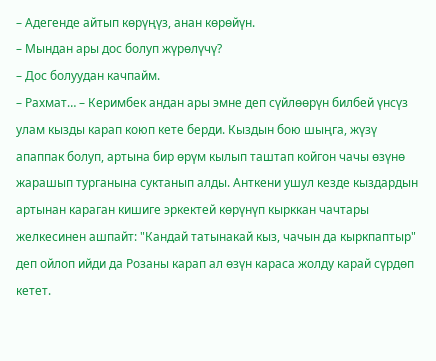– Адегенде айтып көрүңүз, анан көрөйүн.
– Мындан ары дос болуп жүрөлүчү?
– Дос болуудан качпайм.
– Рахмат… – Керимбек андан ары эмне деп сүйлөөрүн билбей үнсүз улам кызды карап коюп кете берди. Кыздын бою шыңга, жүзү апаппак болуп, артына бир өрүм кылып таштап койгон чачы өзүнө жарашып турганына суктанып алды. Анткени ушул кезде кыздардын артынан караган кишиге эркектей көрүнүп кырккан чачтары желкесинен ашпайт: "Кандай татынакай кыз, чачын да кыркпаптыр" деп ойлоп ийди да Розаны карап ал өзүн караса жолду карай сүрдөп кетет.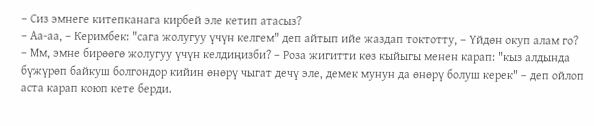– Сиз эмнеге китепканага кирбей эле кетип атасыз?
– Аа-аа, – Керимбек: "сага жолугуу үчүн келгем" деп айтып ийе жаздап токтотту, – Үйдөн окуп алам го?
– Мм, эмне бирөөгө жолугуу үчүн келдиңизби? – Роза жигитти көз кыйыгы менен карап: "кыз алдында бүжүрөп байкуш болгондор кийин өнөрү чыгат дечү эле, демек мунун да өнөрү болуш керек" – деп ойлоп аста карап коюп кете берди.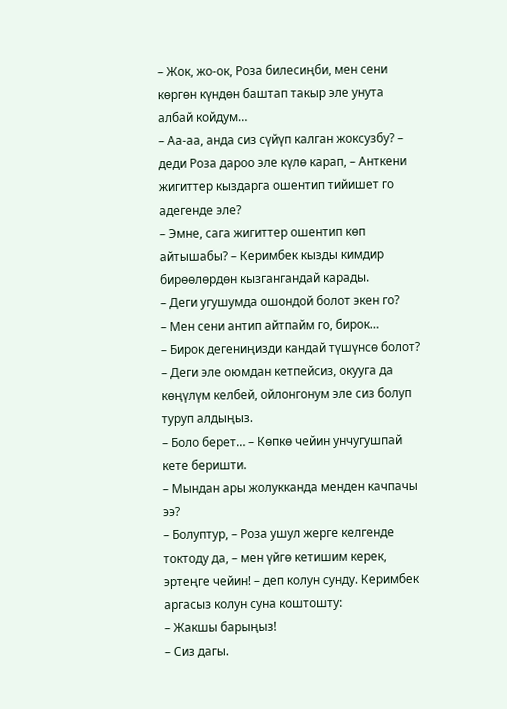– Жок, жо-ок, Роза билесиңби, мен сени көргөн күндөн баштап такыр эле унута албай койдум…
– Аа-аа, анда сиз сүйүп калган жоксузбу? – деди Роза дароо эле күлө карап, – Анткени жигиттер кыздарга ошентип тийишет го адегенде эле?
– Эмне, сага жигиттер ошентип көп айтышабы? – Керимбек кызды кимдир бирөөлөрдөн кызгангандай карады.
– Деги угушумда ошондой болот экен го?
– Мен сени антип айтпайм го, бирок…
– Бирок дегениңизди кандай түшүнсө болот?
– Деги эле оюмдан кетпейсиз, окууга да көңүлүм келбей, ойлонгонум эле сиз болуп туруп алдыңыз.
– Боло берет… – Көпкө чейин унчугушпай кете беришти.
– Мындан ары жолукканда менден качпачы ээ?
– Болуптур, – Роза ушул жерге келгенде токтоду да, – мен үйгө кетишим керек, эртеңге чейин! – деп колун сунду. Керимбек аргасыз колун суна коштошту:
– Жакшы барыңыз!
– Сиз дагы.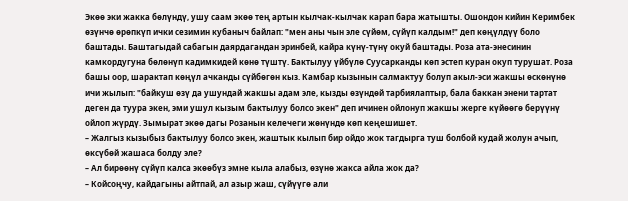Экөө эки жакка бөлүндү, ушу саам экөө тең артын кылчак-кылчак карап бара жатышты. Ошондон кийин Керимбек өзүнчө өрөпкүп ички сезимин кубаныч байлап: "мен аны чын эле сүйөм, сүйүп калдым!" деп көңүлдүү боло баштады. Баштагыдай сабагын даярдагандан эринбей, кайра күнү-түнү окуй баштады. Роза ата-энесинин камкордугуна бөлөнүп кадимкидей көнө түштү. Бактылуу үйбүлө Суусарканды көп эстеп куран окуп турушат. Роза башы оор, шарактап көңүл ачканды сүйбөгөн кыз. Камбар кызынын салмактуу болуп акыл-эси жакшы өскөнүнө ичи жылып: "байкуш өзү да ушундай жакшы адам эле, кызды өзүндөй тарбиялаптыр, бала баккан энени тартат деген да туура экен, эми ушул кызым бактылуу болсо экен" деп ичинен ойлонуп жакшы жерге күйөөгө берүүнү ойлоп жүрдү. Зымырат экөө дагы Розанын келечеги жөнүндө көп кеңешишет.
– Жалгыз кызыбыз бактылуу болсо экен, жаштык кылып бир ойдо жок тагдырга туш болбой кудай жолун ачып, өксүбөй жашаса болду эле?
– Ал бирөөнү сүйүп калса экөөбүз эмне кыла алабыз, өзүнө жакса айла жок да?
– Койсоңчу, кайдагыны айтпай, ал азыр жаш, сүйүүгө али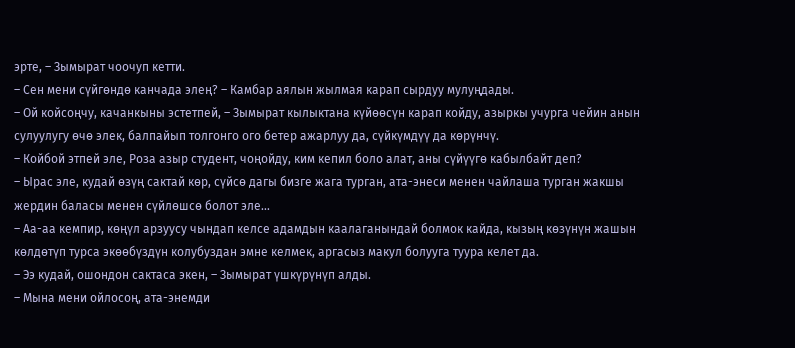эрте, – Зымырат чоочуп кетти.
– Сен мени сүйгөндө канчада элең? – Камбар аялын жылмая карап сырдуу мулуңдады.
– Ой койсоңчу, качанкыны эстетпей, – Зымырат кылыктана күйөөсүн карап койду, азыркы учурга чейин анын сулуулугу өчө элек, балпайып толгонго ого бетер ажарлуу да, сүйкүмдүү да көрүнчү.
– Койбой этпей эле, Роза азыр студент, чоңойду, ким кепил боло алат, аны сүйүүгө кабылбайт деп?
– Ырас эле, кудай өзүң сактай көр, сүйсө дагы бизге жага турган, ата-энеси менен чайлаша турган жакшы жердин баласы менен сүйлөшсө болот эле…
– Аа-аа кемпир, көңүл арзуусу чындап келсе адамдын каалаганындай болмок кайда, кызың көзүнүн жашын көлдөтүп турса экөөбүздүн колубуздан эмне келмек, аргасыз макул болууга туура келет да.
– Ээ кудай, ошондон сактаса экен, – Зымырат үшкүрүнүп алды.
– Мына мени ойлосоң, ата-энемди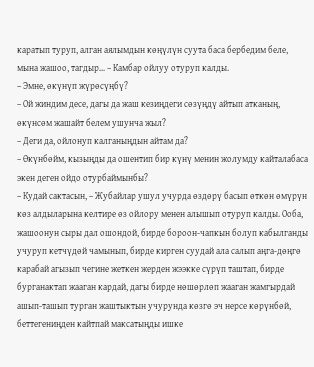каратып туруп, алган аялымдын көңүлүн суута баса бербедим беле, мына жашоо, тагдыр… – Камбар ойлуу отуруп калды.
– Эмне, өкүнүп жүрөсүңбү?
– Ой жиндим десе, дагы да жаш кезиңдеги сөзүңдү айтып атканың, өкүнсөм жашайт белем ушунча жыл?
– Деги да, ойлонуп калганыңдын айтам да?
– Өкүнбөйм, кызыңды да ошентип бир күнү менин жолумду кайталабаса экен деген ойдо отурбаймынбы?
– Кудай сактасын, – Жубайлар ушул учурда өздөрү басып өткөн өмүрүн көз алдыларына келтире өз ойлору менен алышып отуруп калды. Ооба, жашоонун сыры дал ошондой, бирде бороон-чапкын болуп кабылганды учуруп кетчүдөй чамынып, бирде кирген суудай ала салып аңга-дөңгө карабай агызып чегине жеткен жерден жээкке сүрүп таштап, бирде бурганактап жааган кардай, дагы бирде нөшөрлөп жааган жамгырдай ашып-ташып турган жаштыктын учурунда көзгө эч нерсе көрүнбөй, беттегениңден кайтпай максатыңды ишке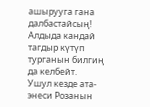ашырууга гана далбастайсың! Алдыда кандай тагдыр күтүп турганын билгиң да келбейт.
Ушул кезде ата-энеси Розанын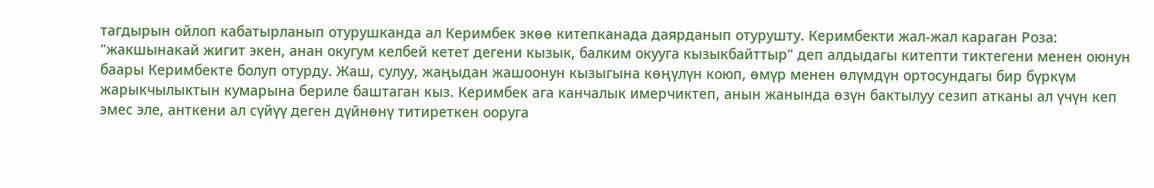тагдырын ойлоп кабатырланып отурушканда ал Керимбек экөө китепканада даярданып отурушту. Керимбекти жал-жал караган Роза: "жакшынакай жигит экен, анан окугум келбей кетет дегени кызык, балким окууга кызыкбайттыр" деп алдыдагы китепти тиктегени менен оюнун баары Керимбекте болуп отурду. Жаш, сулуу, жаңыдан жашоонун кызыгына көңүлүн коюп, өмүр менен өлүмдүн ортосундагы бир бүркүм жарыкчылыктын кумарына бериле баштаган кыз. Керимбек ага канчалык имерчиктеп, анын жанында өзүн бактылуу сезип атканы ал үчүн кеп эмес эле, анткени ал сүйүү деген дүйнөнү титиреткен ооруга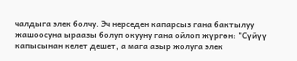чалдыга элек болчу. Эч нерседен капарсыз гана бактылуу жашоосуна ыраазы болуп окууну гана ойлоп жүргөн: "Сүйүү капысынан келет дешет, а мага азыр жолуга элек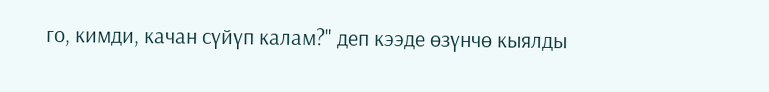го, кимди, качан сүйүп калам?" деп кээде өзүнчө кыялды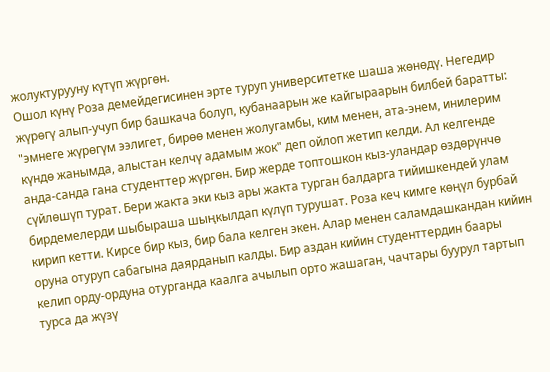жолуктурууну күтүп жүргөн.
Ошол күнү Роза демейдегисинен эрте туруп университетке шаша жөнөдү. Негедир жүрөгү алып-учуп бир башкача болуп, кубанаарын же кайгыраарын билбей баратты: "эмнеге жүрөгүм ээлигет, бирөө менен жолугамбы, ким менен, ата-энем, инилерим күндө жанымда, алыстан келчү адамым жок" деп ойлоп жетип келди. Ал келгенде анда-санда гана студенттер жүргөн. Бир жерде топтошкон кыз-уландар өздөрүнчө сүйлөшүп турат. Бери жакта эки кыз ары жакта турган балдарга тийишкендей улам бирдемелерди шыбыраша шыңкылдап күлүп турушат. Роза кеч кимге көңүл бурбай кирип кетти. Кирсе бир кыз, бир бала келген экен. Алар менен саламдашкандан кийин оруна отуруп сабагына даярданып калды. Бир аздан кийин студенттердин баары келип орду-ордуна отурганда каалга ачылып орто жашаган, чачтары буурул тартып турса да жүзү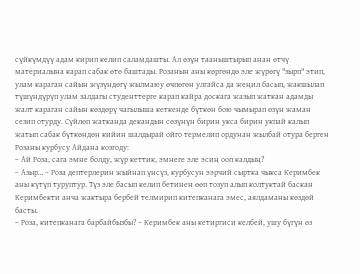сүйкүмдүү адам кирип келип саламдашты. Ал өзүн тааныштырып анан өтчү материалына карап сабак өтө баштады. Розанын аны көргөндө эле жүрөгү "зырп" этип, улам караган сайын жүзүндөгү жылмаюу өчпөгөн улгайса да жеңил басып, жакшылап түшүндүрүп улам залдагы студенттерге карап кайра доскага жазып жаткан адамды жалт караган сайын көздөрү чагылыша кеткенде бүткөн бою чымырап өзүн жаман сезип отурду. Сүйлөп жатканда декандын сөзүнүн бирин укса бирин укпай калып жатып сабак бүткөндөн кийин шалдырай ойго термелип ордунан жылбай отура берген Розаны курбусу Айдана козгоду:
– Ай Роза, сага эмне болду, жүр кеттик, эмнеге эле эсиң ооп калдың?
– Азыр… – Роза дептерлерин жыйнап үнсүз, курбусун ээрчий сыртка чыкса Керимбек аны күтүп туруптур. Түз эле басып келип бетинен өөп тозуп алып колтуктай баскан Керимбекти анча жактыра бербей телмирип китепканага эмес, аялдаманы көздөй басты.
– Роза, китепканага барбайбызбы? – Керимбек аны кетиргиси келбей, ушу бүгүн өз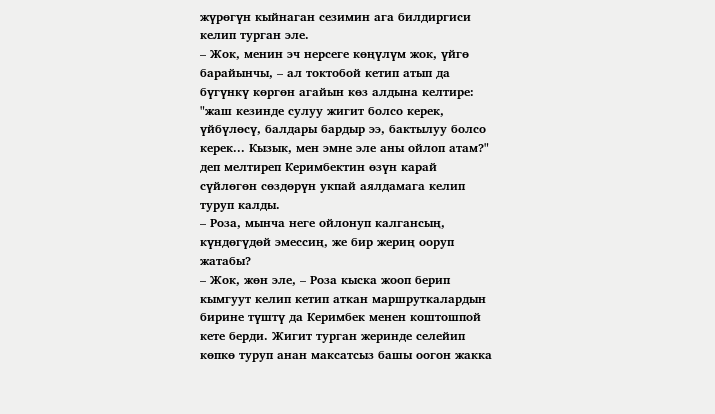жүрөгүн кыйнаган сезимин ага билдиргиси келип турган эле.
– Жок, менин эч нерсеге көңүлүм жок, үйгө барайынчы, – ал токтобой кетип атып да бүгүнкү көргөн агайын көз алдына келтире: "жаш кезинде сулуу жигит болсо керек, үйбүлөсү, балдары бардыр ээ, бактылуу болсо керек... Кызык, мен эмне эле аны ойлоп атам?" деп мелтиреп Керимбектин өзүн карай сүйлөгөн сөздөрүн укпай аялдамага келип туруп калды.
– Роза, мынча неге ойлонуп калгансың, күндөгүдөй эмессиң, же бир жериң ооруп жатабы?
– Жок, жөн эле, – Роза кыска жооп берип кымгуут келип кетип аткан маршруткалардын бирине түштү да Керимбек менен коштошпой кете берди. Жигит турган жеринде селейип көпкө туруп анан максатсыз башы оогон жакка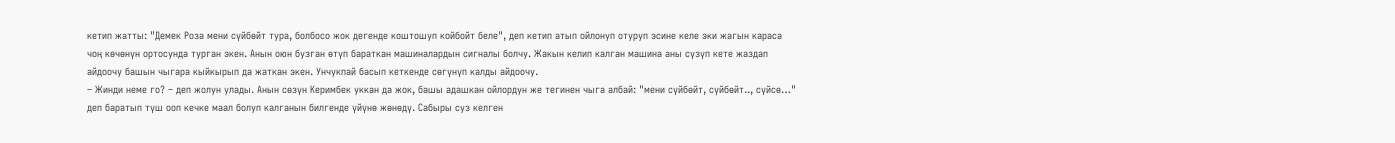кетип жатты: "Демек Роза мени сүйбөйт тура, болбосо жок дегенде коштошуп койбойт беле", деп кетип атып ойлонуп отуруп эсине келе эки жагын караса чоң көчөнүн ортосунда турган экен. Анын оюн бузган өтүп бараткан машиналардын сигналы болчу. Жакын келип калган машина аны сүзүп кете жаздап айдоочу башын чыгара кыйкырып да жаткан экен. Унчукпай басып кеткенде сөгүнүп калды айдоочу.
– Жинди неме го? – деп жолун улады. Анын сөзүн Керимбек уккан да жок, башы адашкан ойлордун же тегинен чыга албай: "мени сүйбөйт, сүйбөйт.., сүйсө…" деп баратып түш ооп кечке маал болуп калганын билгенде үйүнө жөнөдү. Сабыры суз келген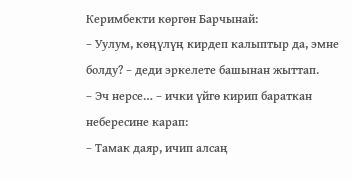Керимбекти көргөн Барчынай:
– Уулум, көңүлүң кирдеп калыптыр да, эмне болду? – деди эркелете башынан жыттап.
– Эч нерсе… – ички үйгө кирип бараткан небересине карап:
– Тамак даяр, ичип алсаң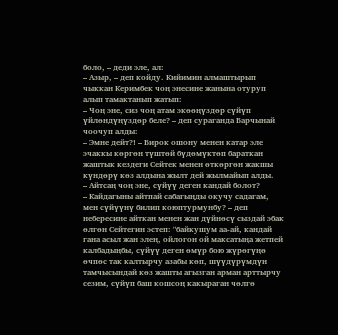боло, – деди эле, ал:
– Азыр, – деп койду. Кийимин алмаштырып чыккан Керимбек чоң энесине жанына отуруп алып тамактанып жатып:
– Чоң эне, сиз чоң атам экөөңүздөр сүйүп үйлөндүңүздөр беле? – деп сураганда Барчынай чоочуп алды:
– Эмне дейт?! – Бирок ошону менен катар эле эчаккы көргөн түштөй бүдөмүктөп бараткан жаштык кездеги Сейтек менен өткөргөн жакшы күндөрү көз алдына жылт дей жылмайып алды.
– Айтсаң чоң эне, сүйүү деген кандай болот?
– Кайдагыны айтпай сабагыңды окучу садагам, мен сүйүүнү билип коюптурмунбу? – деп небересине айткан менен жан дүйнөсү сыздай эбак өлгөн Сейтегин эстеп: "байкушум аа-ай, кандай гана асыл жан элең, ойлогон ой максатыңа жетпей калбадыңбы, сүйүү деген өмүр бою жүрөгүңө өчпөс так калтырчу азабы көп, шүүдүрүмдүн тамчысындай көз жашты агызган арман арттырчу сезим, сүйүп баш кошсоң какыраган чөлгө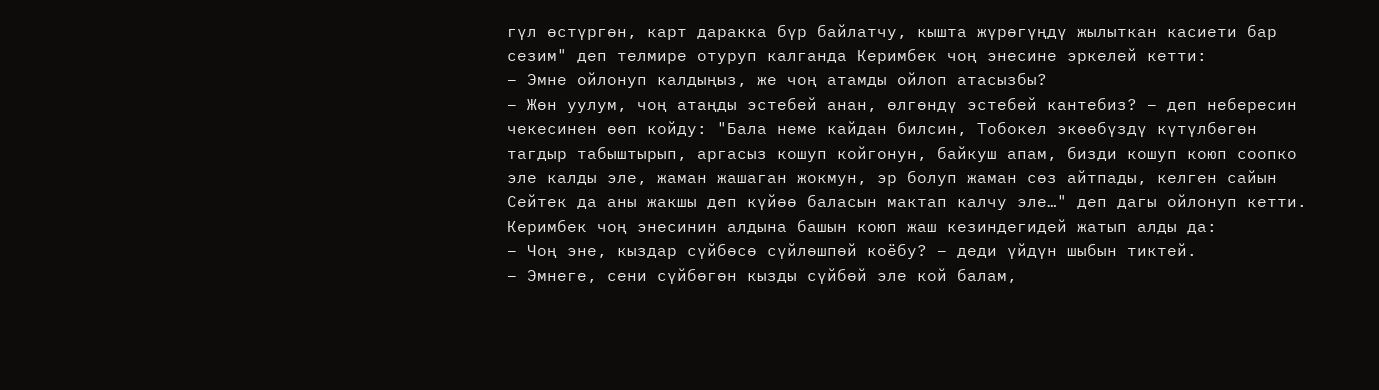гүл өстүргөн, карт даракка бүр байлатчу, кышта жүрөгүңдү жылыткан касиети бар сезим" деп телмире отуруп калганда Керимбек чоң энесине эркелей кетти:
– Эмне ойлонуп калдыңыз, же чоң атамды ойлоп атасызбы?
– Жөн уулум, чоң атаңды эстебей анан, өлгөндү эстебей кантебиз? – деп небересин чекесинен өөп койду: "Бала неме кайдан билсин, Тобокел экөөбүздү күтүлбөгөн тагдыр табыштырып, аргасыз кошуп койгонун, байкуш апам, бизди кошуп коюп соопко эле калды эле, жаман жашаган жокмун, эр болуп жаман сөз айтпады, келген сайын Сейтек да аны жакшы деп күйөө баласын мактап калчу эле…" деп дагы ойлонуп кетти. Керимбек чоң энесинин алдына башын коюп жаш кезиндегидей жатып алды да:
– Чоң эне, кыздар сүйбөсө сүйлөшпөй коёбу? – деди үйдүн шыбын тиктей.
– Эмнеге, сени сүйбөгөн кызды сүйбөй эле кой балам,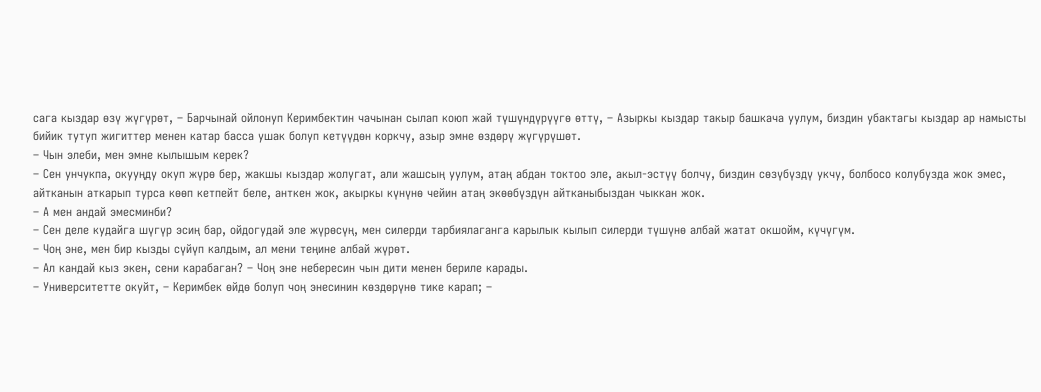сага кыздар өзү жүгүрөт, – Барчынай ойлонуп Керимбектин чачынан сылап коюп жай түшүндүрүүгө өттү, – Азыркы кыздар такыр башкача уулум, биздин убактагы кыздар ар намысты бийик тутуп жигиттер менен катар басса ушак болуп кетүүдөн коркчу, азыр эмне өздөрү жүгүрүшөт.
– Чын элеби, мен эмне кылышым керек?
– Сен унчукпа, окууңду окуп жүрө бер, жакшы кыздар жолугат, али жашсың уулум, атаң абдан токтоо эле, акыл-эстүү болчу, биздин сөзүбүздү укчу, болбосо колубузда жок эмес, айтканын аткарып турса көөп кетпейт беле, анткен жок, акыркы күнүнө чейин атаң экөөбүздүн айтканыбыздан чыккан жок.
– А мен андай эмесминби?
– Сен деле кудайга шүгүр эсиң бар, ойдогудай эле жүрөсүң, мен силерди тарбиялаганга карылык кылып силерди түшүнө албай жатат окшойм, күчүгүм.
– Чоң эне, мен бир кызды сүйүп калдым, ал мени теңине албай жүрөт.
– Ал кандай кыз экен, сени карабаган? – Чоң эне небересин чын дити менен бериле карады.
– Университетте окуйт, – Керимбек өйдө болуп чоң энесинин көздөрүнө тике карап; –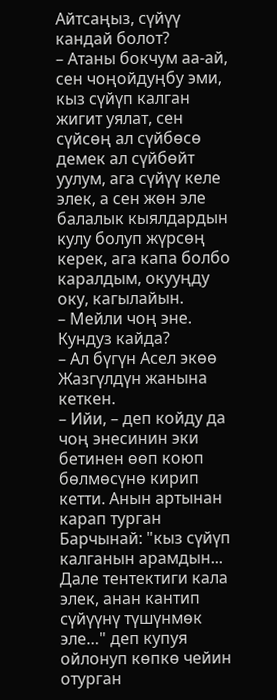Айтсаңыз, сүйүү кандай болот?
– Атаны бокчум аа-ай, сен чоңойдуңбу эми, кыз сүйүп калган жигит уялат, сен сүйсөң ал сүйбөсө демек ал сүйбөйт уулум, ага сүйүү келе элек, а сен жөн эле балалык кыялдардын кулу болуп жүрсөң керек, ага капа болбо каралдым, окууңду оку, кагылайын.
– Мейли чоң эне. Кундуз кайда?
– Ал бүгүн Асел экөө Жазгүлдүн жанына кеткен.
– Ийи, – деп койду да чоң энесинин эки бетинен өөп коюп бөлмөсүнө кирип кетти. Анын артынан карап турган Барчынай: "кыз сүйүп калганын арамдын... Дале тентектиги кала элек, анан кантип сүйүүнү түшүнмөк эле…" деп купуя ойлонуп көпкө чейин отурган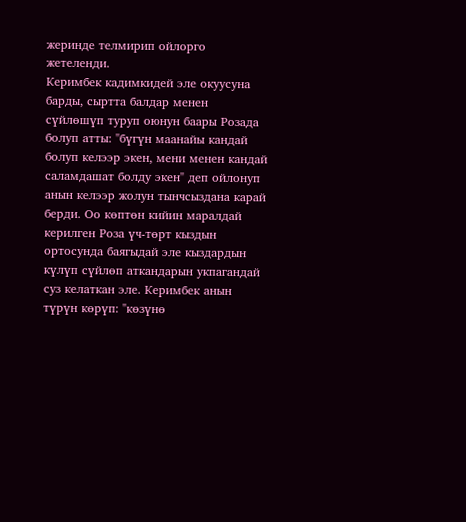жеринде телмирип ойлорго жетеленди.
Керимбек кадимкидей эле окуусуна барды, сыртта балдар менен сүйлөшүп туруп оюнун баары Розада болуп атты: "бүгүн маанайы кандай болуп келээр экен, мени менен кандай саламдашат болду экен" деп ойлонуп анын келээр жолун тынчсыздана карай берди. Оо көптөн кийин маралдай керилген Роза үч-төрт кыздын ортосунда баягыдай эле кыздардын күлүп сүйлөп аткандарын укпагандай суз келаткан эле. Керимбек анын түрүн көрүп: "көзүнө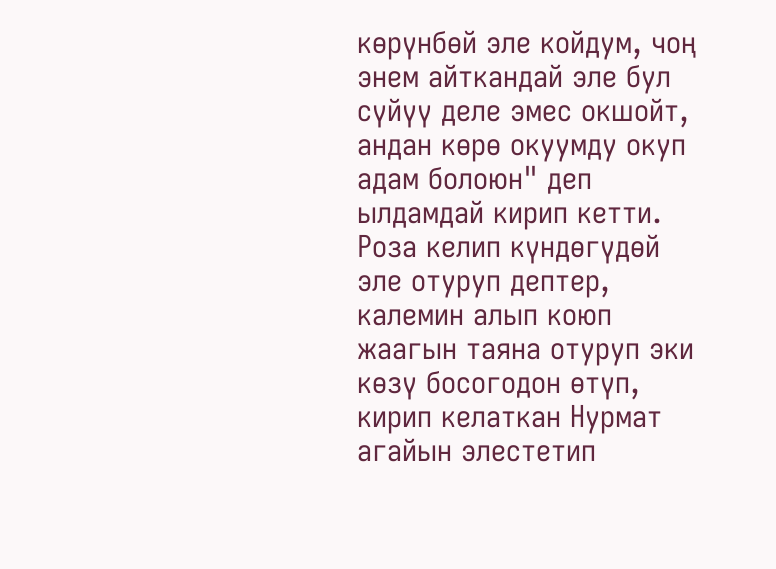көрүнбөй эле койдум, чоң энем айткандай эле бул сүйүү деле эмес окшойт, андан көрө окуумду окуп адам болоюн" деп ылдамдай кирип кетти.
Роза келип күндөгүдөй эле отуруп дептер, калемин алып коюп жаагын таяна отуруп эки көзү босогодон өтүп, кирип келаткан Нурмат агайын элестетип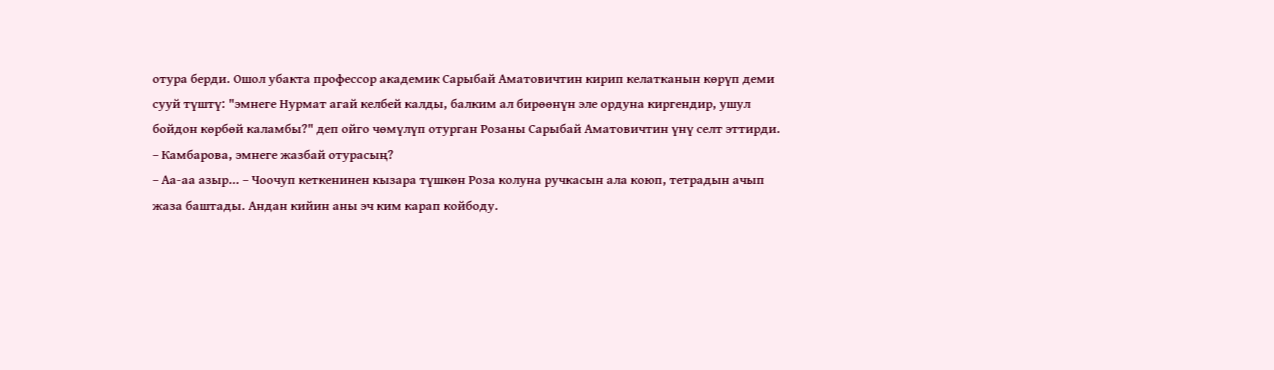отура берди. Ошол убакта профессор академик Сарыбай Аматовичтин кирип келатканын көрүп деми сууй түштү: "эмнеге Нурмат агай келбей калды, балким ал бирөөнүн эле ордуна киргендир, ушул бойдон көрбөй каламбы?" деп ойго чөмүлүп отурган Розаны Сарыбай Аматовичтин үнү селт эттирди.
– Камбарова, эмнеге жазбай отурасың?
– Аа-аа азыр… – Чоочуп кеткенинен кызара түшкөн Роза колуна ручкасын ала коюп, тетрадын ачып жаза баштады. Андан кийин аны эч ким карап койбоду.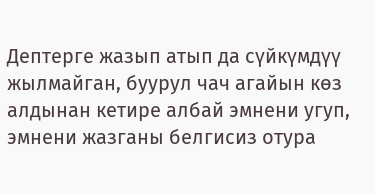Дептерге жазып атып да сүйкүмдүү жылмайган, буурул чач агайын көз алдынан кетире албай эмнени угуп, эмнени жазганы белгисиз отура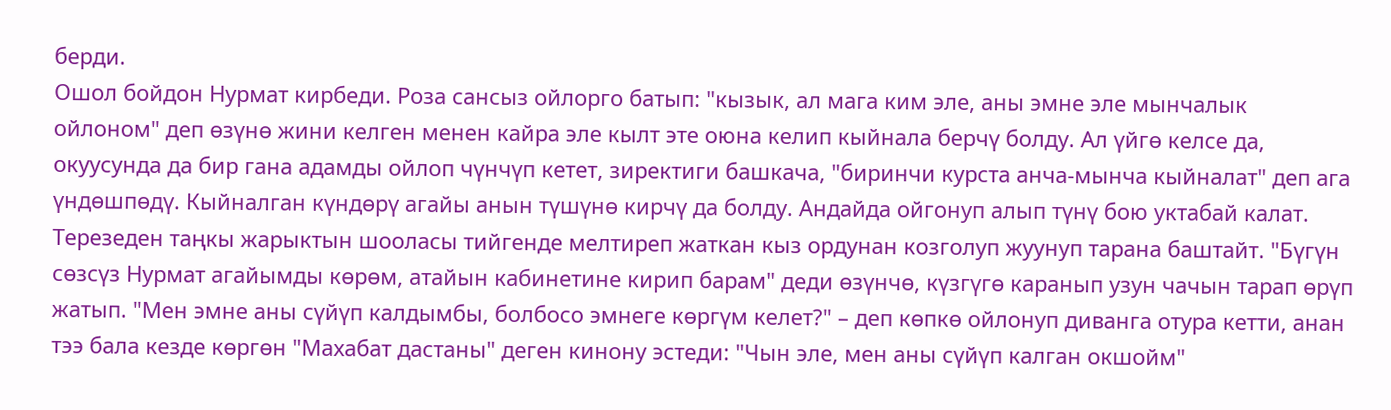берди.
Ошол бойдон Нурмат кирбеди. Роза сансыз ойлорго батып: "кызык, ал мага ким эле, аны эмне эле мынчалык ойлоном" деп өзүнө жини келген менен кайра эле кылт эте оюна келип кыйнала берчү болду. Ал үйгө келсе да, окуусунда да бир гана адамды ойлоп чүнчүп кетет, зиректиги башкача, "биринчи курста анча-мынча кыйналат" деп ага үндөшпөдү. Кыйналган күндөрү агайы анын түшүнө кирчү да болду. Андайда ойгонуп алып түнү бою уктабай калат. Терезеден таңкы жарыктын шооласы тийгенде мелтиреп жаткан кыз ордунан козголуп жуунуп тарана баштайт. "Бүгүн сөзсүз Нурмат агайымды көрөм, атайын кабинетине кирип барам" деди өзүнчө, күзгүгө каранып узун чачын тарап өрүп жатып. "Мен эмне аны сүйүп калдымбы, болбосо эмнеге көргүм келет?" – деп көпкө ойлонуп диванга отура кетти, анан тээ бала кезде көргөн "Махабат дастаны" деген кинону эстеди: "Чын эле, мен аны сүйүп калган окшойм"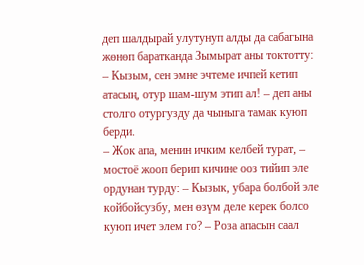деп шалдырай улутунуп алды да сабагына жөнөп баратканда Зымырат аны токтотту:
– Кызым, сен эмне эчтеме ичпей кетип атасың, отур шам-шум этип ал! – деп аны столго отургузду да чыныга тамак куюп берди.
– Жок апа, менин ичким келбей турат, – мостоё жооп берип кичине ооз тийип эле ордунан турду: – Кызык, убара болбой эле койбойсузбу, мен өзүм деле керек болсо куюп ичет элем го? – Роза апасын саал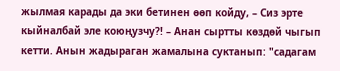жылмая карады да эки бетинен өөп койду, – Сиз эрте кыйналбай эле коюңузчу?! – Анан сыртты көздөй чыгып кетти. Анын жадыраган жамалына суктанып: "садагам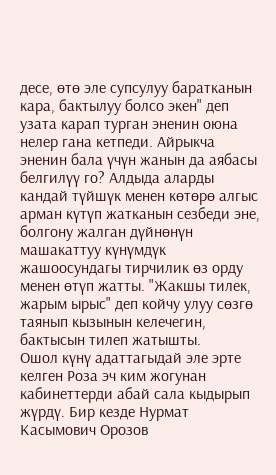десе, өтө эле супсулуу баратканын кара, бактылуу болсо экен" деп узата карап турган эненин оюна нелер гана кетпеди. Айрыкча эненин бала үчүн жанын да аябасы белгилүү го? Алдыда аларды кандай түйшүк менен көтөрө алгыс арман күтүп жатканын сезбеди эне, болгону жалган дүйнөнүн машакаттуу күнүмдүк жашоосундагы тирчилик өз орду менен өтүп жатты. "Жакшы тилек, жарым ырыс" деп койчу улуу сөзгө таянып кызынын келечегин, бактысын тилеп жатышты.
Ошол күнү адаттагыдай эле эрте келген Роза эч ким жогунан кабинеттерди абай сала кыдырып жүрдү. Бир кезде Нурмат Касымович Орозов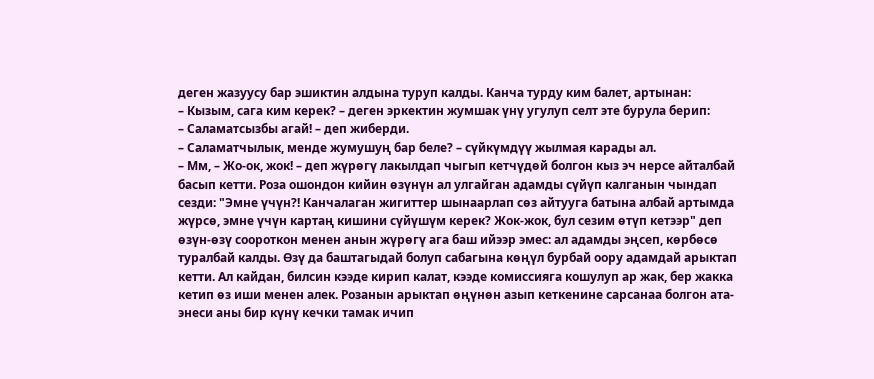деген жазуусу бар эшиктин алдына туруп калды. Канча турду ким балет, артынан:
– Кызым, сага ким керек? – деген эркектин жумшак үнү угулуп селт эте бурула берип:
– Саламатсызбы агай! – деп жиберди.
– Саламатчылык, менде жумушуң бар беле? – сүйкүмдүү жылмая карады ал.
– Мм, – Жо-ок, жок! – деп жүрөгү лакылдап чыгып кетчүдөй болгон кыз эч нерсе айталбай басып кетти. Роза ошондон кийин өзүнүн ал улгайган адамды сүйүп калганын чындап сезди: "Эмне үчүн?! Канчалаган жигиттер шынаарлап сөз айтууга батына албай артымда жүрсө, эмне үчүн картаң кишини сүйүшүм керек? Жок-жок, бул сезим өтүп кетээр" деп өзүн-өзү соороткон менен анын жүрөгү ага баш ийээр эмес: ал адамды эңсеп, көрбөсө туралбай калды. Өзү да баштагыдай болуп сабагына көңүл бурбай оору адамдай арыктап кетти. Ал кайдан, билсин кээде кирип калат, кээде комиссияга кошулуп ар жак, бер жакка кетип өз иши менен алек. Розанын арыктап өңүнөн азып кеткенине сарсанаа болгон ата-энеси аны бир күнү кечки тамак ичип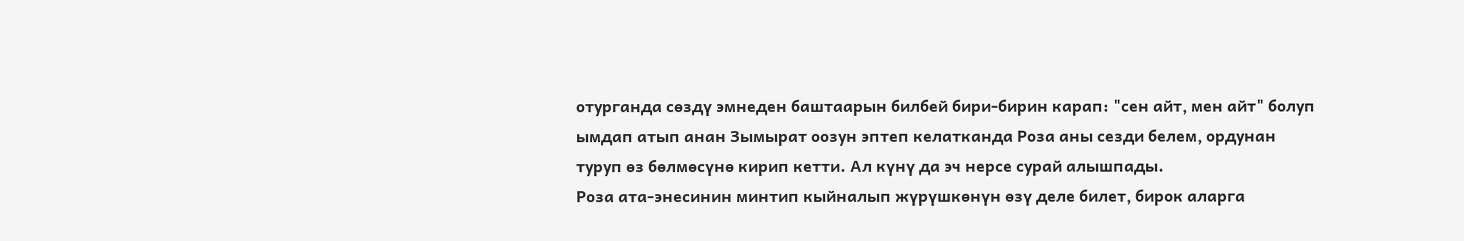отурганда сөздү эмнеден баштаарын билбей бири-бирин карап: "сен айт, мен айт" болуп ымдап атып анан Зымырат оозун эптеп келатканда Роза аны сезди белем, ордунан туруп өз бөлмөсүнө кирип кетти. Ал күнү да эч нерсе сурай алышпады.
Роза ата-энесинин минтип кыйналып жүрүшкөнүн өзү деле билет, бирок аларга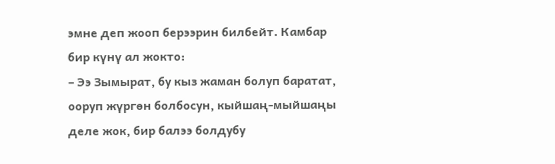эмне деп жооп берээрин билбейт. Камбар бир күнү ал жокто:
– Ээ Зымырат, бу кыз жаман болуп баратат, ооруп жүргөн болбосун, кыйшаң-мыйшаңы деле жок, бир балээ болдубу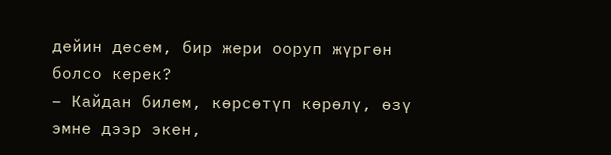дейин десем, бир жери ооруп жүргөн болсо керек?
– Кайдан билем, көрсөтүп көрөлү, өзү эмне дээр экен,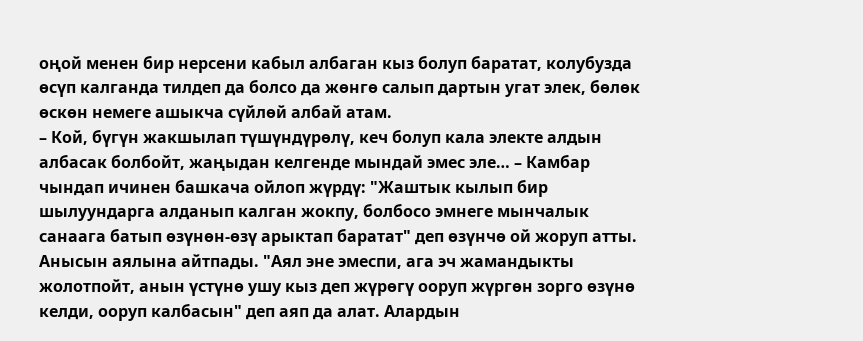оңой менен бир нерсени кабыл албаган кыз болуп баратат, колубузда өсүп калганда тилдеп да болсо да жөнгө салып дартын угат элек, бөлөк өскөн немеге ашыкча сүйлөй албай атам.
– Кой, бүгүн жакшылап түшүндүрөлү, кеч болуп кала электе алдын албасак болбойт, жаңыдан келгенде мындай эмес эле… – Камбар чындап ичинен башкача ойлоп жүрдү: "Жаштык кылып бир шылуундарга алданып калган жокпу, болбосо эмнеге мынчалык санаага батып өзүнөн-өзү арыктап баратат" деп өзүнчө ой жоруп атты. Анысын аялына айтпады. "Аял эне эмеспи, ага эч жамандыкты жолотпойт, анын үстүнө ушу кыз деп жүрөгү ооруп жүргөн зорго өзүнө келди, ооруп калбасын" деп аяп да алат. Алардын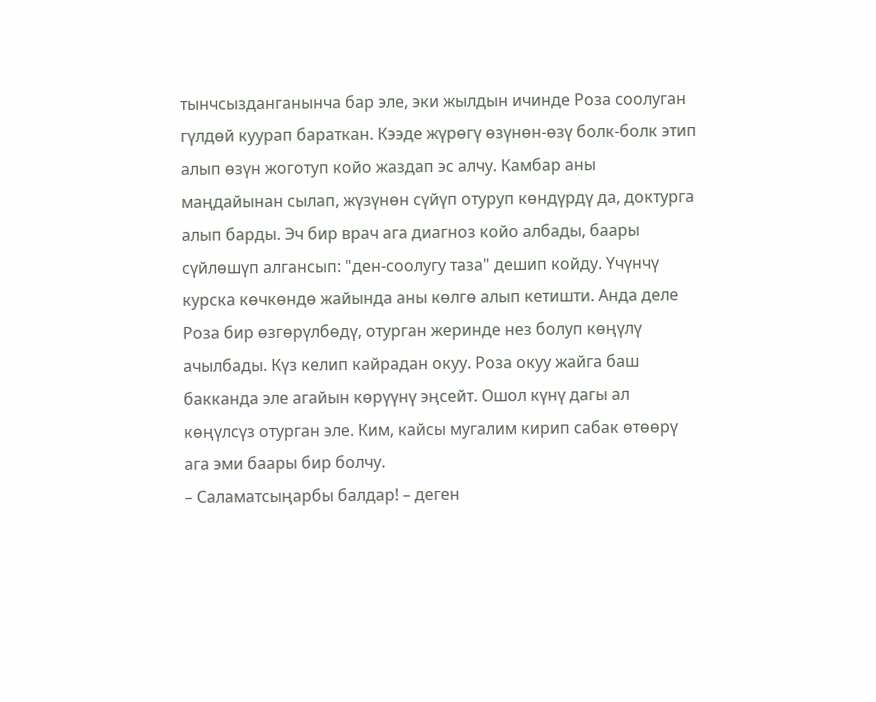тынчсызданганынча бар эле, эки жылдын ичинде Роза соолуган гүлдөй куурап бараткан. Кээде жүрөгү өзүнөн-өзү болк-болк этип алып өзүн жоготуп койо жаздап эс алчу. Камбар аны маңдайынан сылап, жүзүнөн сүйүп отуруп көндүрдү да, доктурга алып барды. Эч бир врач ага диагноз койо албады, баары сүйлөшүп алгансып: "ден-соолугу таза" дешип койду. Үчүнчү курска көчкөндө жайында аны көлгө алып кетишти. Анда деле Роза бир өзгөрүлбөдү, отурган жеринде нез болуп көңүлү ачылбады. Күз келип кайрадан окуу. Роза окуу жайга баш бакканда эле агайын көрүүнү эңсейт. Ошол күнү дагы ал көңүлсүз отурган эле. Ким, кайсы мугалим кирип сабак өтөөрү ага эми баары бир болчу.
– Саламатсыңарбы балдар! – деген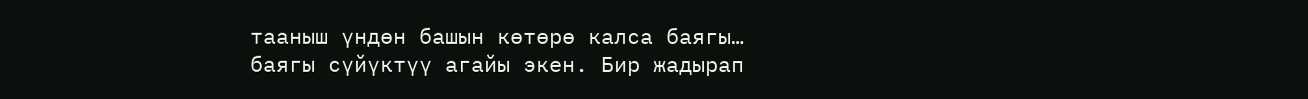тааныш үндөн башын көтөрө калса баягы… баягы сүйүктүү агайы экен. Бир жадырап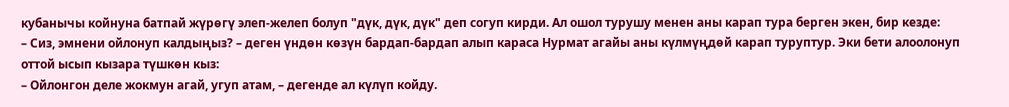кубанычы койнуна батпай жүрөгү элеп-желеп болуп "дүк, дүк, дүк" деп согуп кирди. Ал ошол турушу менен аны карап тура берген экен, бир кезде:
– Сиз, эмнени ойлонуп калдыңыз? – деген үндөн көзүн бардап-бардап алып караса Нурмат агайы аны күлмүңдөй карап туруптур. Эки бети алоолонуп оттой ысып кызара түшкөн кыз:
– Ойлонгон деле жокмун агай, угуп атам, – дегенде ал күлүп койду.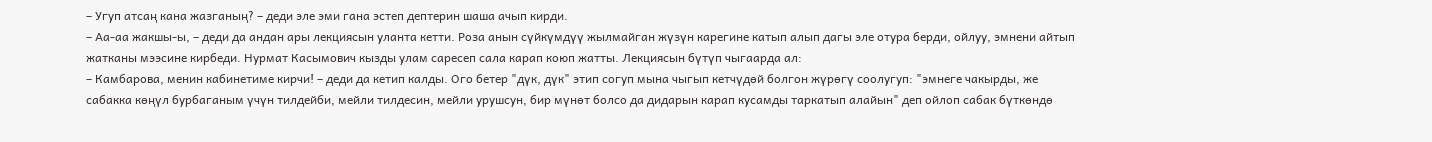– Угуп атсаң кана жазганың? – деди эле эми гана эстеп дептерин шаша ачып кирди.
– Аа-аа жакшы-ы, – деди да андан ары лекциясын уланта кетти. Роза анын сүйкүмдүү жылмайган жүзүн карегине катып алып дагы эле отура берди, ойлуу, эмнени айтып жатканы мээсине кирбеди. Нурмат Касымович кызды улам саресеп сала карап коюп жатты. Лекциясын бүтүп чыгаарда ал:
– Камбарова, менин кабинетиме кирчи! – деди да кетип калды. Ого бетер "дүк, дүк" этип согуп мына чыгып кетчүдөй болгон жүрөгү соолугуп: "эмнеге чакырды, же сабакка көңүл бурбаганым үчүн тилдейби, мейли тилдесин, мейли урушсун, бир мүнөт болсо да дидарын карап кусамды таркатып алайын" деп ойлоп сабак бүткөндө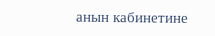анын кабинетине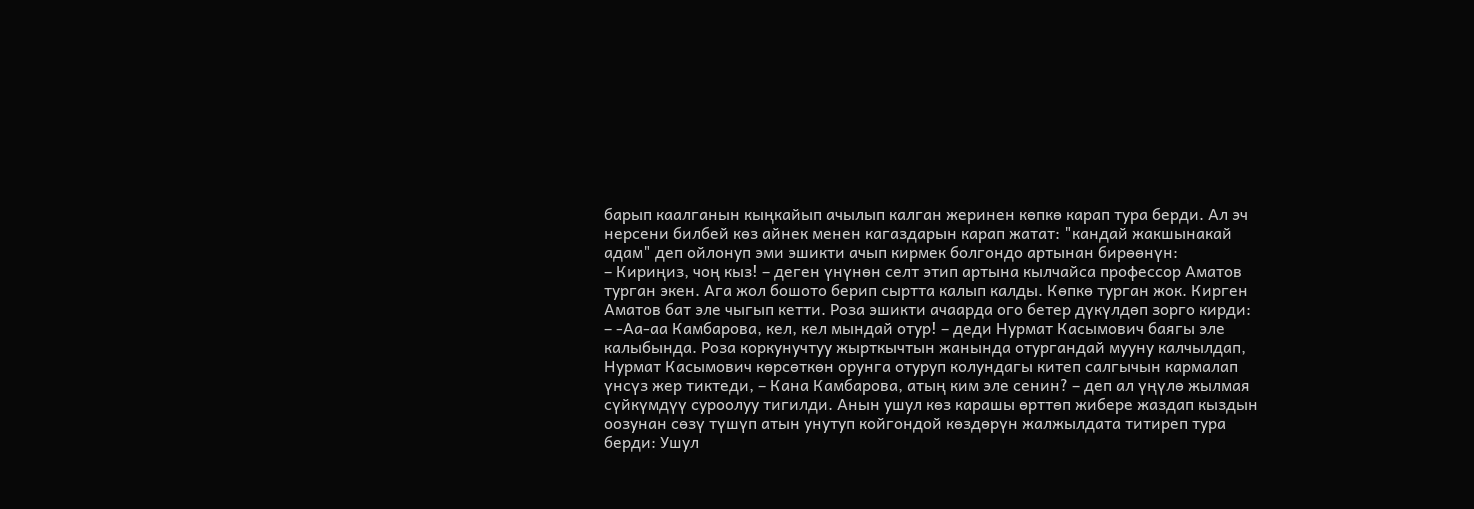барып каалганын кыңкайып ачылып калган жеринен көпкө карап тура берди. Ал эч нерсени билбей көз айнек менен кагаздарын карап жатат: "кандай жакшынакай адам" деп ойлонуп эми эшикти ачып кирмек болгондо артынан бирөөнүн:
– Кириңиз, чоң кыз! – деген үнүнөн селт этип артына кылчайса профессор Аматов турган экен. Ага жол бошото берип сыртта калып калды. Көпкө турган жок. Кирген Аматов бат эле чыгып кетти. Роза эшикти ачаарда ого бетер дүкүлдөп зорго кирди:
– -Аа-аа Камбарова, кел, кел мындай отур! – деди Нурмат Касымович баягы эле калыбында. Роза коркунучтуу жырткычтын жанында отургандай мууну калчылдап, Нурмат Касымович көрсөткөн орунга отуруп колундагы китеп салгычын кармалап үнсүз жер тиктеди, – Кана Камбарова, атың ким эле сенин? – деп ал үңүлө жылмая сүйкүмдүү суроолуу тигилди. Анын ушул көз карашы өрттөп жибере жаздап кыздын оозунан сөзү түшүп атын унутуп койгондой көздөрүн жалжылдата титиреп тура берди: Ушул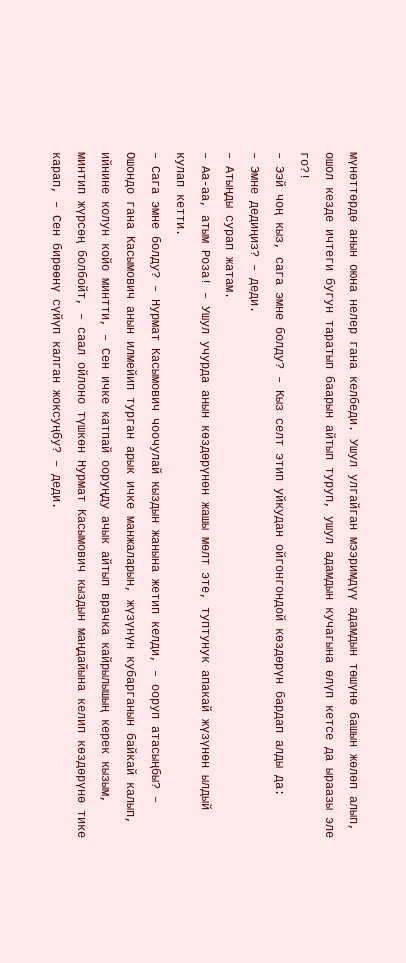мүнөттөрдө анын оюна нелер гана келбеди. Ушул улгайган мээримдүү адамдын төшүнө башын жөлөп алып, ошол кезде ичтеги бугун таратып баарын айтып туруп, ушул адамдын кучагына өлүп кетсе да ыраазы эле го?!
– Ээй чоң кыз, сага эмне болду? – Кыз селт этип уйкудан ойгонгондой көздөрүн бардап алды да:
– Эмне дедиңиз? – деди.
– Атыңды сурап жатам.
– Аа-аа, атым Роза! – Ушул учурда анын көздөрүнөн жашы мөлт эте, туптунук апакай жүзүнөн ылдый кулап кетти.
– Сага эмне болду? – Нурмат Касымович чоочулай кыздын жанына жетип келди, – ооруп атасыңбы? – Ошондо гана Касымович анын илмейип турган арык ичке манжаларын, жүзүнүн кубарганын байкай калып, ийнине колун койо минтти, – Сен ичке катпай ооруңду ачык айтып врачка кайрылышың керек кызым, минтип жүрсөң болбойт, – саал ойлоно түшкөн Нурмат Касымович кыздын маңдайына келип көздөрүнө тике карап, – Сен бирөөнү сүйүп калган жоксуңбу? – деди.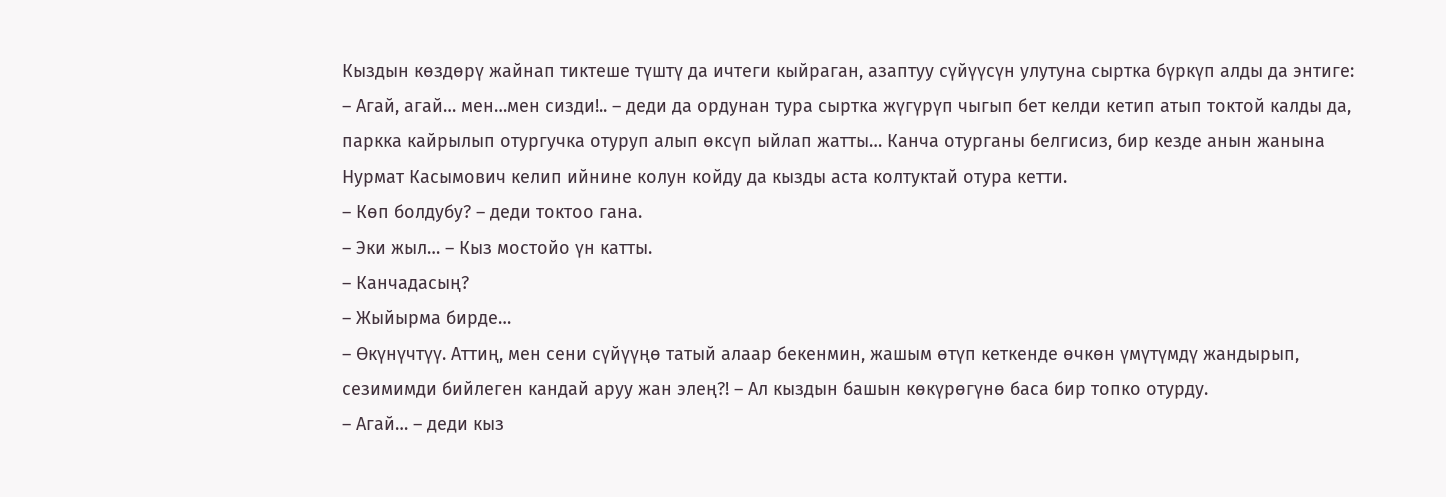Кыздын көздөрү жайнап тиктеше түштү да ичтеги кыйраган, азаптуу сүйүүсүн улутуна сыртка бүркүп алды да энтиге:
– Агай, агай… мен…мен сизди!.. – деди да ордунан тура сыртка жүгүрүп чыгып бет келди кетип атып токтой калды да, паркка кайрылып отургучка отуруп алып өксүп ыйлап жатты… Канча отурганы белгисиз, бир кезде анын жанына Нурмат Касымович келип ийнине колун койду да кызды аста колтуктай отура кетти.
– Көп болдубу? – деди токтоо гана.
– Эки жыл… – Кыз мостойо үн катты.
– Канчадасың?
– Жыйырма бирде…
– Өкүнүчтүү. Аттиң, мен сени сүйүүңө татый алаар бекенмин, жашым өтүп кеткенде өчкөн үмүтүмдү жандырып, сезимимди бийлеген кандай аруу жан элең?! – Ал кыздын башын көкүрөгүнө баса бир топко отурду.
– Агай… – деди кыз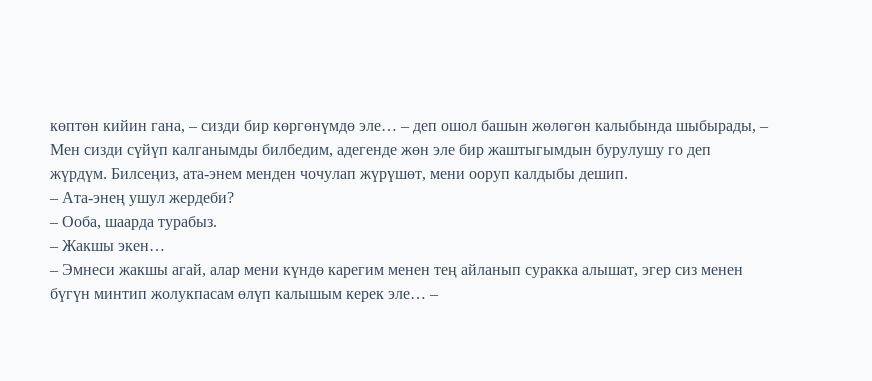көптөн кийин гана, – сизди бир көргөнүмдө эле… – деп ошол башын жөлөгөн калыбында шыбырады, – Мен сизди сүйүп калганымды билбедим, адегенде жөн эле бир жаштыгымдын бурулушу го деп жүрдүм. Билсеңиз, ата-энем менден чочулап жүрүшөт, мени ооруп калдыбы дешип.
– Ата-энең ушул жердеби?
– Ооба, шаарда турабыз.
– Жакшы экен…
– Эмнеси жакшы агай, алар мени күндө карегим менен тең айланып суракка алышат, эгер сиз менен бүгүн минтип жолукпасам өлүп калышым керек эле… –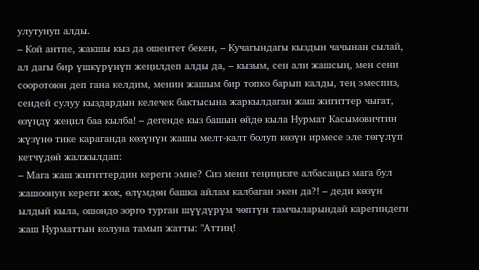улутунуп алды.
– Кой антпе, жакшы кыз да ошентет бекен, – Кучагындагы кыздын чачынан сылай, ал дагы бир үшкүрүнүп жеңилдеп алды да, – кызым, сен али жашсың, мен сени сооротоюн деп гана келдим, менин жашым бир топко барып калды, тең эмеспиз, сендей сулуу кыздардын келечек бактысына жаркылдаган жаш жигиттер чыгат, өзүңдү жеңил баа кылба! – дегенде кыз башын өйдө кыла Нурмат Касымовичтин жүзүнө тике караганда көзүнүн жашы мелт-калт болуп көзүн ирмесе эле төгүлүп кетчүдөй жалжылдап:
– Мага жаш жигиттердин кереги эмне? Сиз мени теңиңизге албасаңыз мага бул жашоонун кереги жок, өлүмдөн башка айлам калбаган экен да?! – деди көзүн ылдый кыла, ошондо зорго турган шүүдүрүм чөптүн тамчыларындай карегиндеги жаш Нурматтын колуна тамып жатты: "Аттиң!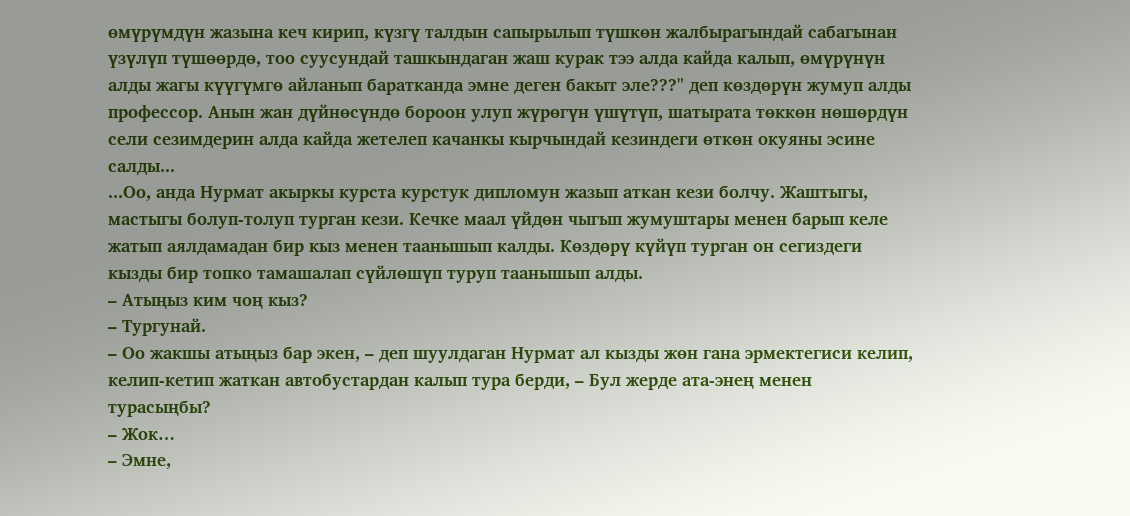өмүрүмдүн жазына кеч кирип, күзгү талдын сапырылып түшкөн жалбырагындай сабагынан үзүлүп түшөөрдө, тоо суусундай ташкындаган жаш курак тээ алда кайда калып, өмүрүнүн алды жагы күүгүмгө айланып баратканда эмне деген бакыт эле???" деп көздөрүн жумуп алды профессор. Анын жан дүйнөсүндө бороон улуп жүрөгүн үшүтүп, шатырата төккөн нөшөрдүн сели сезимдерин алда кайда жетелеп качанкы кырчындай кезиндеги өткөн окуяны эсине салды...
...Оо, анда Нурмат акыркы курста курстук дипломун жазып аткан кези болчу. Жаштыгы, мастыгы болуп-толуп турган кези. Кечке маал үйдөн чыгып жумуштары менен барып келе жатып аялдамадан бир кыз менен таанышып калды. Көздөрү күйүп турган он сегиздеги кызды бир топко тамашалап сүйлөшүп туруп таанышып алды.
– Атыңыз ким чоң кыз?
– Тургунай.
– Оо жакшы атыңыз бар экен, – деп шуулдаган Нурмат ал кызды жөн гана эрмектегиси келип, келип-кетип жаткан автобустардан калып тура берди, – Бул жерде ата-энең менен турасыңбы?
– Жок…
– Эмне,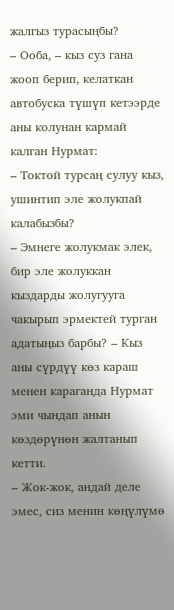жалгыз турасыңбы?
– Ооба, – кыз суз гана жооп берип, келаткан автобуска түшүп кетээрде аны колунан кармай калган Нурмат:
– Токтой турсаң сулуу кыз, ушинтип эле жолукпай калабызбы?
– Эмнеге жолукмак элек, бир эле жолуккан кыздарды жолугууга чакырып эрмектей турган адатыңыз барбы? – Кыз аны сүрдүү көз караш менен караганда Нурмат эми чындап анын көздөрүнөн жалтанып кетти.
– Жок-жок, андай деле эмес, сиз менин көңүлүмө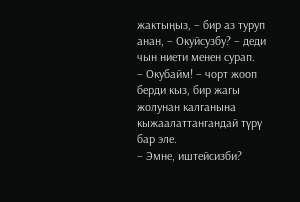жактыңыз, – бир аз туруп анан, – Окуйсузбу? – деди чын ниети менен сурап.
– Окубайм! – чорт жооп берди кыз, бир жагы жолунан калганына кыжаалаттангандай түрү бар эле.
– Эмне, иштейсизби?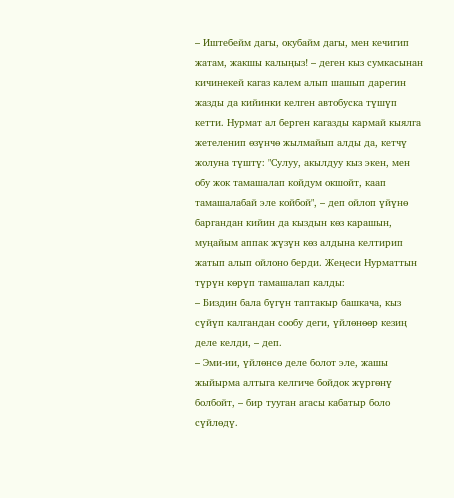– Иштебейм дагы, окубайм дагы, мен кечигип жатам, жакшы калыңыз! – деген кыз сумкасынан кичинекей кагаз калем алып шашып дарегин жазды да кийинки келген автобуска түшүп кетти. Нурмат ал берген кагазды кармай кыялга жетеленип өзүнчө жылмайып алды да, кетчү жолуна түштү: "Сулуу, акылдуу кыз экен, мен обу жок тамашалап койдум окшойт, каап тамашалабай эле койбой", – деп ойлоп үйүнө баргандан кийин да кыздын көз карашын, муңайым аппак жүзүн көз алдына келтирип жатып алып ойлоно берди. Жеңеси Нурматтын түрүн көрүп тамашалап калды:
– Биздин бала бүгүн таптакыр башкача, кыз сүйүп калгандан сообу деги, үйлөнөөр кезиң деле келди, – деп.
– Эми-ии, үйлөнсө деле болот эле, жашы жыйырма алтыга келгиче бойдок жүргөнү болбойт, – бир тууган агасы кабатыр боло сүйлөдү.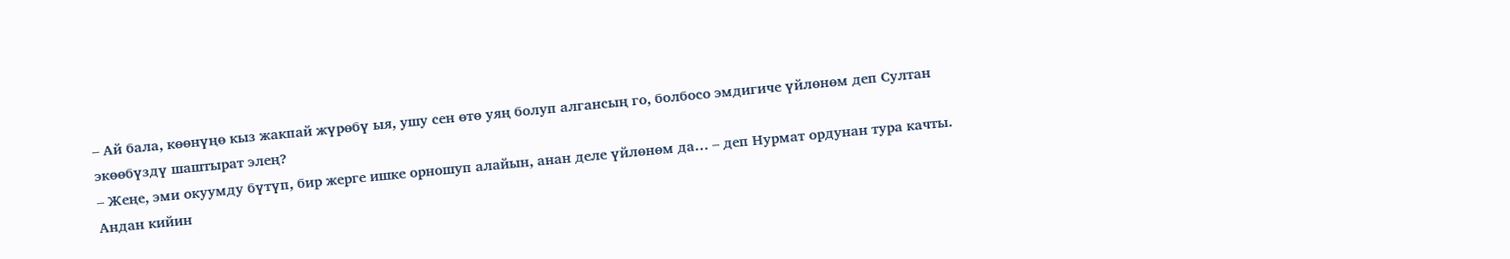– Ай бала, көөнүңө кыз жакпай жүрөбү ыя, ушу сен өтө уяң болуп алгансың го, болбосо эмдигиче үйлөнөм деп Султан экөөбүздү шаштырат элең?
– Жеңе, эми окуумду бүтүп, бир жерге ишке орношуп алайын, анан деле үйлөнөм да… – деп Нурмат ордунан тура качты. Андан кийин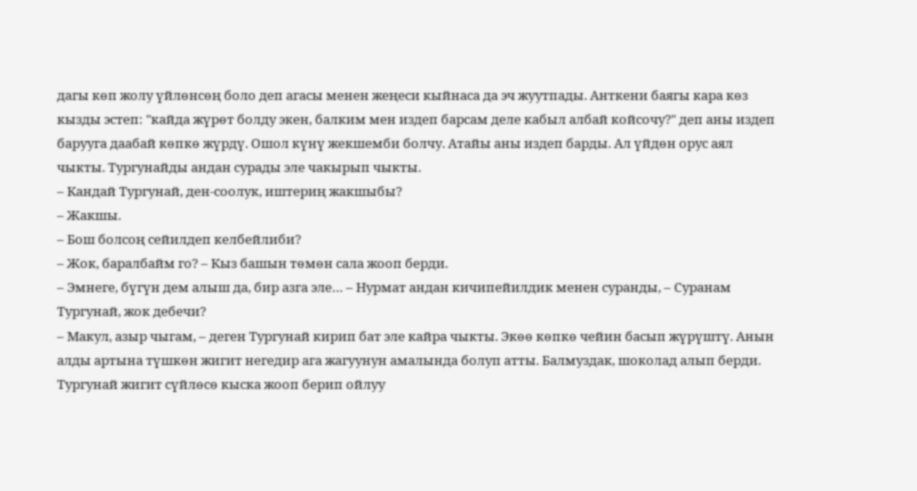дагы көп жолу үйлөнсөң боло деп агасы менен жеңеси кыйнаса да эч жуутпады. Анткени баягы кара көз кызды эстеп: "кайда жүрөт болду экен, балким мен издеп барсам деле кабыл албай койсочу?" деп аны издеп барууга даабай көпкө жүрдү. Ошол күнү жекшемби болчу. Атайы аны издеп барды. Ал үйдөн орус аял чыкты. Тургунайды андан сурады эле чакырып чыкты.
– Кандай Тургунай, ден-соолук, иштериң жакшыбы?
– Жакшы.
– Бош болсоң сейилдеп келбейлиби?
– Жок, баралбайм го? – Кыз башын төмөн сала жооп берди.
– Эмнеге, бүгүн дем алыш да, бир азга эле… – Нурмат андан кичипейилдик менен суранды, – Суранам Тургунай, жок дебечи?
– Макул, азыр чыгам, – деген Тургунай кирип бат эле кайра чыкты. Экөө көпкө чейин басып жүрүштү. Анын алды артына түшкөн жигит негедир ага жагуунун амалында болуп атты. Балмуздак, шоколад алып берди. Тургунай жигит сүйлөсө кыска жооп берип ойлуу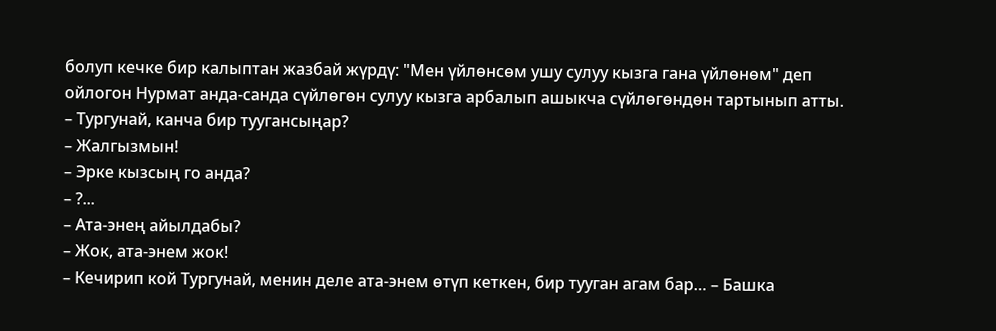болуп кечке бир калыптан жазбай жүрдү: "Мен үйлөнсөм ушу сулуу кызга гана үйлөнөм" деп ойлогон Нурмат анда-санда сүйлөгөн сулуу кызга арбалып ашыкча сүйлөгөндөн тартынып атты.
– Тургунай, канча бир туугансыңар?
– Жалгызмын!
– Эрке кызсың го анда?
– ?...
– Ата-энең айылдабы?
– Жок, ата-энем жок!
– Кечирип кой Тургунай, менин деле ата-энем өтүп кеткен, бир тууган агам бар… – Башка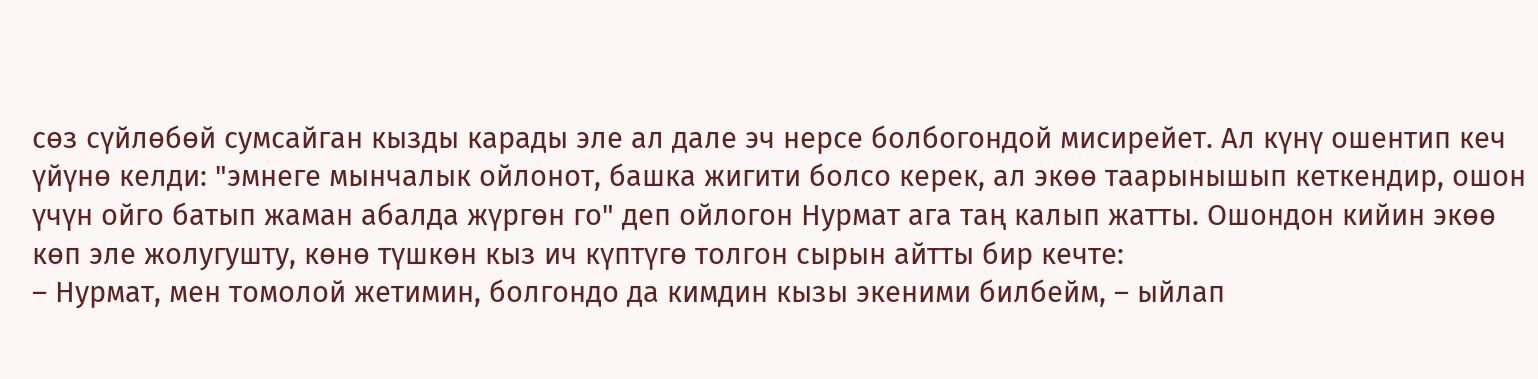сөз сүйлөбөй сумсайган кызды карады эле ал дале эч нерсе болбогондой мисирейет. Ал күнү ошентип кеч үйүнө келди: "эмнеге мынчалык ойлонот, башка жигити болсо керек, ал экөө таарынышып кеткендир, ошон үчүн ойго батып жаман абалда жүргөн го" деп ойлогон Нурмат ага таң калып жатты. Ошондон кийин экөө көп эле жолугушту, көнө түшкөн кыз ич күптүгө толгон сырын айтты бир кечте:
– Нурмат, мен томолой жетимин, болгондо да кимдин кызы экеними билбейм, – ыйлап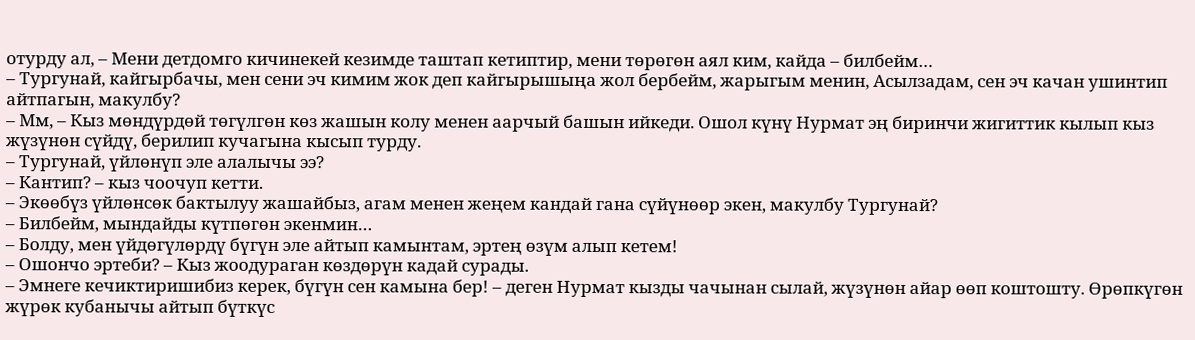отурду ал, – Мени детдомго кичинекей кезимде таштап кетиптир, мени төрөгөн аял ким, кайда – билбейм…
– Тургунай, кайгырбачы, мен сени эч кимим жок деп кайгырышыңа жол бербейм, жарыгым менин, Асылзадам, сен эч качан ушинтип айтпагын, макулбу?
– Мм, – Кыз мөндүрдөй төгүлгөн көз жашын колу менен аарчый башын ийкеди. Ошол күнү Нурмат эң биринчи жигиттик кылып кыз жүзүнөн сүйдү, берилип кучагына кысып турду.
– Тургунай, үйлөнүп эле алалычы ээ?
– Кантип? – кыз чоочуп кетти.
– Экөөбүз үйлөнсөк бактылуу жашайбыз, агам менен жеңем кандай гана сүйүнөөр экен, макулбу Тургунай?
– Билбейм, мындайды күтпөгөн экенмин…
– Болду, мен үйдөгүлөрдү бүгүн эле айтып камынтам, эртең өзүм алып кетем!
– Ошончо эртеби? – Кыз жоодураган көздөрүн кадай сурады.
– Эмнеге кечиктиришибиз керек, бүгүн сен камына бер! – деген Нурмат кызды чачынан сылай, жүзүнөн айар өөп коштошту. Өрөпкүгөн жүрөк кубанычы айтып бүткүс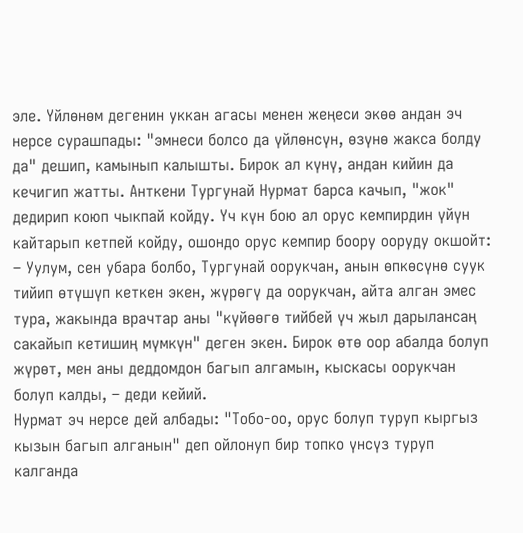эле. Үйлөнөм дегенин уккан агасы менен жеңеси экөө андан эч нерсе сурашпады: "эмнеси болсо да үйлөнсүн, өзүнө жакса болду да" дешип, камынып калышты. Бирок ал күнү, андан кийин да кечигип жатты. Анткени Тургунай Нурмат барса качып, "жок" дедирип коюп чыкпай койду. Үч күн бою ал орус кемпирдин үйүн кайтарып кетпей койду, ошондо орус кемпир боору ооруду окшойт:
– Уулум, сен убара болбо, Тургунай оорукчан, анын өпкөсүнө суук тийип өтүшүп кеткен экен, жүрөгү да оорукчан, айта алган эмес тура, жакында врачтар аны "күйөөгө тийбей үч жыл дарылансаң сакайып кетишиң мүмкүн" деген экен. Бирок өтө оор абалда болуп жүрөт, мен аны деддомдон багып алгамын, кыскасы оорукчан болуп калды, – деди кейий.
Нурмат эч нерсе дей албады: "Тобо-оо, орус болуп туруп кыргыз кызын багып алганын" деп ойлонуп бир топко үнсүз туруп калганда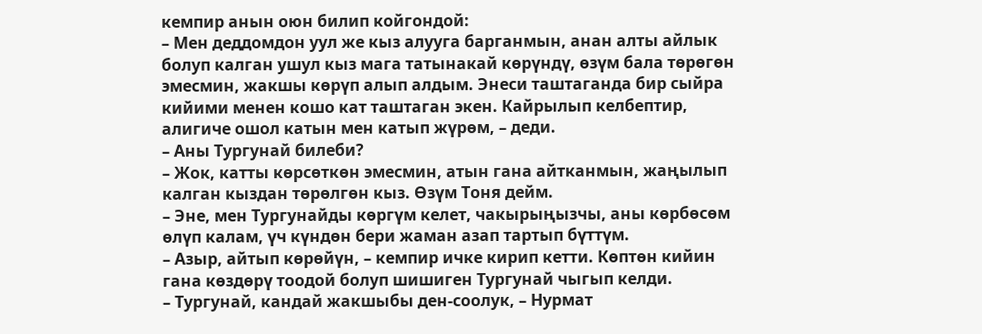кемпир анын оюн билип койгондой:
– Мен деддомдон уул же кыз алууга барганмын, анан алты айлык болуп калган ушул кыз мага татынакай көрүндү, өзүм бала төрөгөн эмесмин, жакшы көрүп алып алдым. Энеси таштаганда бир сыйра кийими менен кошо кат таштаган экен. Кайрылып келбептир, алигиче ошол катын мен катып жүрөм, – деди.
– Аны Тургунай билеби?
– Жок, катты көрсөткөн эмесмин, атын гана айтканмын, жаңылып калган кыздан төрөлгөн кыз. Өзүм Тоня дейм.
– Эне, мен Тургунайды көргүм келет, чакырыңызчы, аны көрбөсөм өлүп калам, үч күндөн бери жаман азап тартып бүттүм.
– Азыр, айтып көрөйүн, – кемпир ичке кирип кетти. Көптөн кийин гана көздөрү тоодой болуп шишиген Тургунай чыгып келди.
– Тургунай, кандай жакшыбы ден-соолук, – Нурмат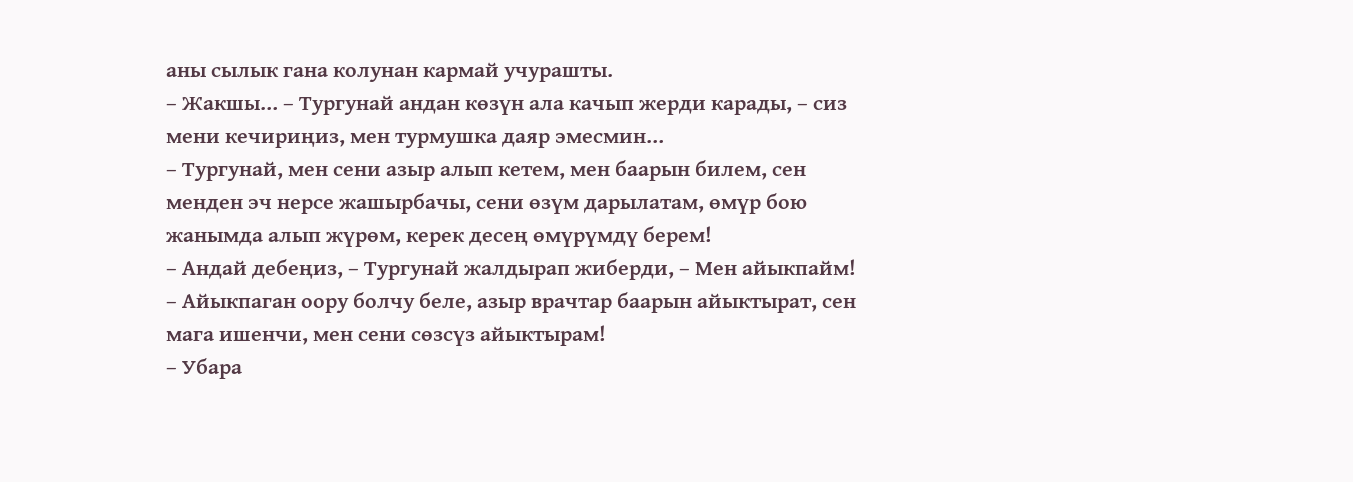аны сылык гана колунан кармай учурашты.
– Жакшы… – Тургунай андан көзүн ала качып жерди карады, – сиз мени кечириңиз, мен турмушка даяр эмесмин…
– Тургунай, мен сени азыр алып кетем, мен баарын билем, сен менден эч нерсе жашырбачы, сени өзүм дарылатам, өмүр бою жанымда алып жүрөм, керек десең өмүрүмдү берем!
– Андай дебеңиз, – Тургунай жалдырап жиберди, – Мен айыкпайм!
– Айыкпаган оору болчу беле, азыр врачтар баарын айыктырат, сен мага ишенчи, мен сени сөзсүз айыктырам!
– Убара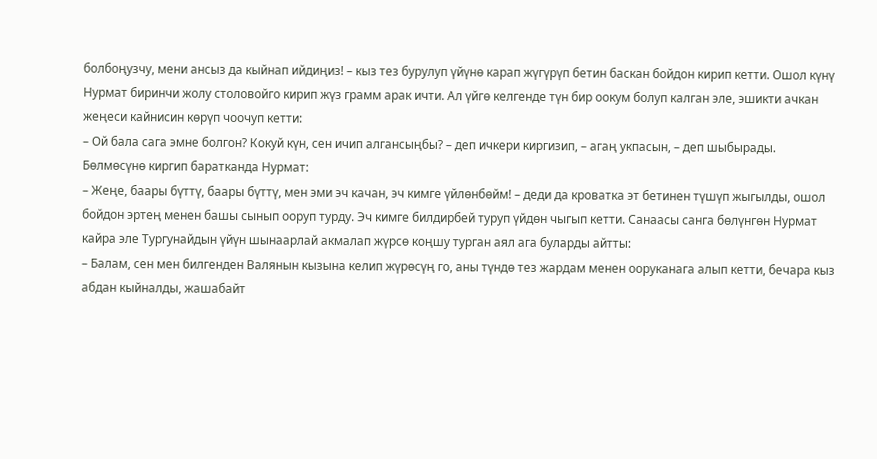болбоңузчу, мени ансыз да кыйнап ийдиңиз! – кыз тез бурулуп үйүнө карап жүгүрүп бетин баскан бойдон кирип кетти. Ошол күнү Нурмат биринчи жолу столовойго кирип жүз грамм арак ичти. Ал үйгө келгенде түн бир оокум болуп калган эле, эшикти ачкан жеңеси кайнисин көрүп чоочуп кетти:
– Ой бала сага эмне болгон? Кокуй күн, сен ичип алгансыңбы? – деп ичкери киргизип, – агаң укпасын, – деп шыбырады. Бөлмөсүнө киргип баратканда Нурмат:
– Жеңе, баары бүттү, баары бүттү, мен эми эч качан, эч кимге үйлөнбөйм! – деди да кроватка эт бетинен түшүп жыгылды, ошол бойдон эртең менен башы сынып ооруп турду. Эч кимге билдирбей туруп үйдөн чыгып кетти. Санаасы санга бөлүнгөн Нурмат кайра эле Тургунайдын үйүн шынаарлай акмалап жүрсө коңшу турган аял ага буларды айтты:
– Балам, сен мен билгенден Валянын кызына келип жүрөсүң го, аны түндө тез жардам менен ооруканага алып кетти, бечара кыз абдан кыйналды, жашабайт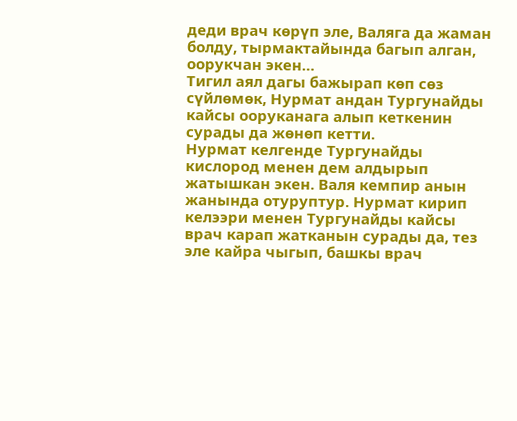деди врач көрүп эле, Валяга да жаман болду, тырмактайында багып алган, оорукчан экен…
Тигил аял дагы бажырап көп сөз сүйлөмөк, Нурмат андан Тургунайды кайсы ооруканага алып кеткенин сурады да жөнөп кетти.
Нурмат келгенде Тургунайды кислород менен дем алдырып жатышкан экен. Валя кемпир анын жанында отуруптур. Нурмат кирип келээри менен Тургунайды кайсы врач карап жатканын сурады да, тез эле кайра чыгып, башкы врач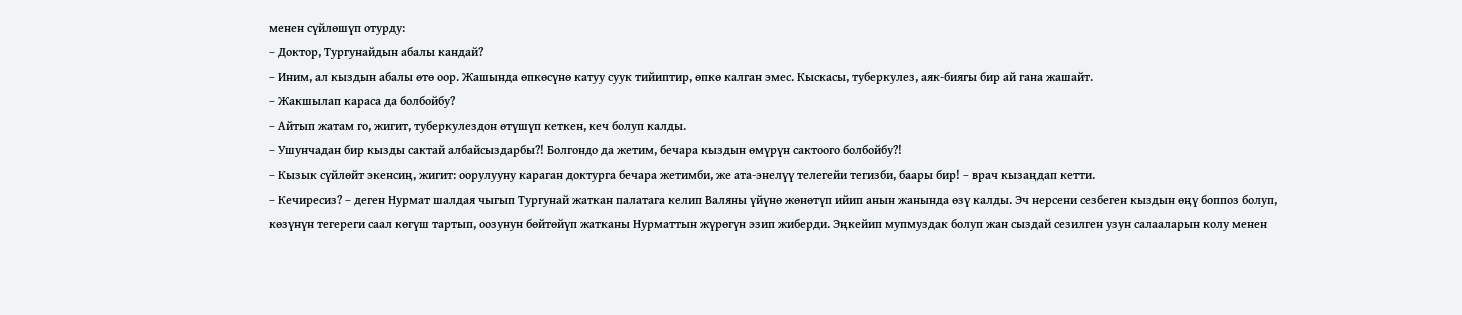менен сүйлөшүп отурду:
– Доктор, Тургунайдын абалы кандай?
– Иним, ал кыздын абалы өтө оор. Жашында өпкөсүнө катуу суук тийиптир, өпкө калган эмес. Кыскасы, туберкулез, аяк-биягы бир ай гана жашайт.
– Жакшылап караса да болбойбу?
– Айтып жатам го, жигит, туберкулездон өтүшүп кеткен, кеч болуп калды.
– Ушунчадан бир кызды сактай албайсыздарбы?! Болгондо да жетим, бечара кыздын өмүрүн сактоого болбойбу?!
– Кызык сүйлөйт экенсиң, жигит: оорулууну караган доктурга бечара жетимби, же ата-энелүү телегейи тегизби, баары бир! – врач кызаңдап кетти.
– Кечиресиз? – деген Нурмат шалдая чыгып Тургунай жаткан палатага келип Валяны үйүнө жөнөтүп ийип анын жанында өзү калды. Эч нерсени сезбеген кыздын өңү боппоз болуп, көзүнүн тегереги саал көгүш тартып, оозунун бөйтөйүп жатканы Нурматтын жүрөгүн эзип жиберди. Эңкейип мупмуздак болуп жан сыздай сезилген узун салааларын колу менен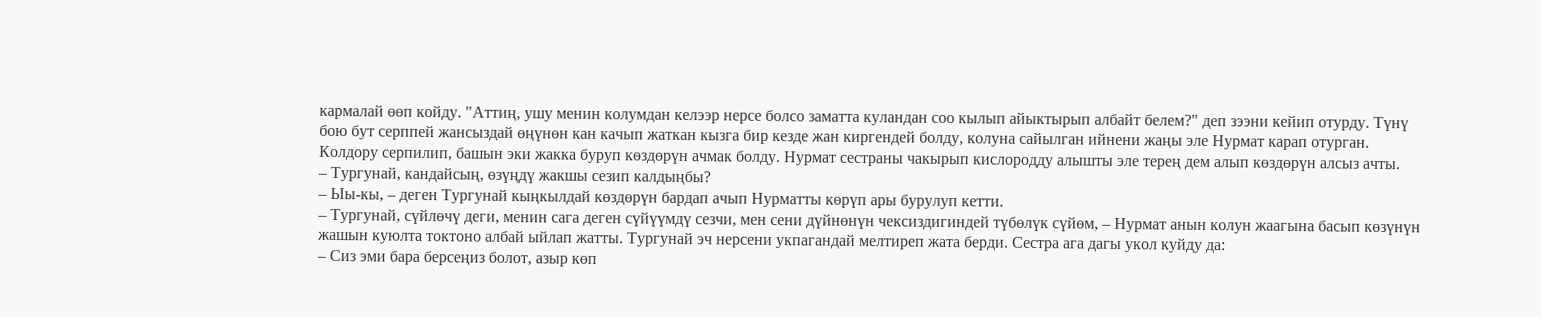кармалай өөп койду. "Аттиң, ушу менин колумдан келээр нерсе болсо заматта куландан соо кылып айыктырып албайт белем?" деп зээни кейип отурду. Түнү бою бут серппей жансыздай өңүнөн кан качып жаткан кызга бир кезде жан киргендей болду, колуна сайылган ийнени жаңы эле Нурмат карап отурган. Колдору серпилип, башын эки жакка буруп көздөрүн ачмак болду. Нурмат сестраны чакырып кислородду алышты эле терең дем алып көздөрүн алсыз ачты.
– Тургунай, кандайсың, өзүңдү жакшы сезип калдыңбы?
– Ыы-кы, – деген Тургунай кыңкылдай көздөрүн бардап ачып Нурматты көрүп ары бурулуп кетти.
– Тургунай, сүйлөчү деги, менин сага деген сүйүүмдү сезчи, мен сени дүйнөнүн чексиздигиндей түбөлүк сүйөм, – Нурмат анын колун жаагына басып көзүнүн жашын куюлта токтоно албай ыйлап жатты. Тургунай эч нерсени укпагандай мелтиреп жата берди. Сестра ага дагы укол куйду да:
– Сиз эми бара берсеңиз болот, азыр көп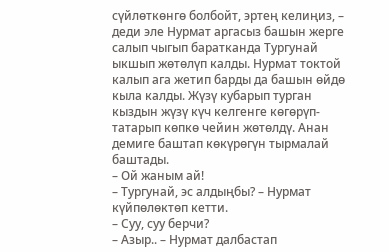сүйлөткөнгө болбойт, эртең келиңиз, – деди эле Нурмат аргасыз башын жерге салып чыгып баратканда Тургунай ыкшып жөтөлүп калды. Нурмат токтой калып ага жетип барды да башын өйдө кыла калды. Жүзү кубарып турган кыздын жүзү күч келгенге көгөрүп-татарып көпкө чейин жөтөлдү. Анан демиге баштап көкүрөгүн тырмалай баштады.
– Ой жаным ай!
– Тургунай, эс алдыңбы? – Нурмат күйпөлөктөп кетти.
– Суу, суу берчи?
– Азыр.. – Нурмат далбастап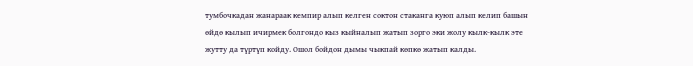тумбочкадан жанараак кемпир алып келген соктон стаканга куюп алып келип башын өйдө кылып ичирмек болгондо кыз кыйналып жатып зорго эки жолу кылк-кылк эте жутту да түртүп койду. Ошол бойдон дымы чыкпай көпкө жатып калды.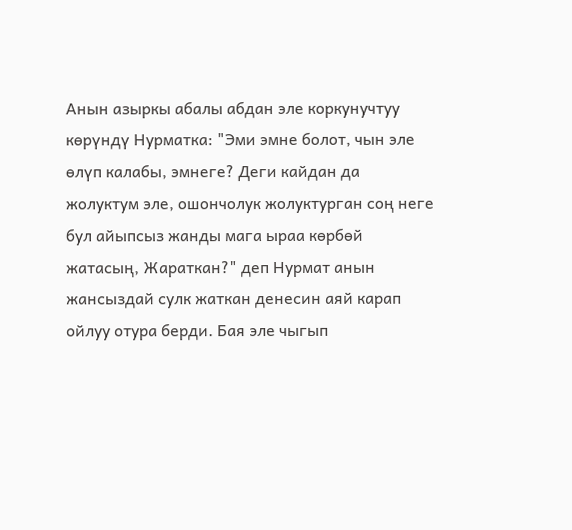Анын азыркы абалы абдан эле коркунучтуу көрүндү Нурматка: "Эми эмне болот, чын эле өлүп калабы, эмнеге? Деги кайдан да жолуктум эле, ошончолук жолуктурган соң неге бул айыпсыз жанды мага ыраа көрбөй жатасың, Жараткан?" деп Нурмат анын жансыздай сулк жаткан денесин аяй карап ойлуу отура берди. Бая эле чыгып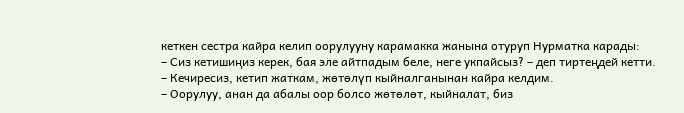кеткен сестра кайра келип оорулууну карамакка жанына отуруп Нурматка карады:
– Сиз кетишиңиз керек, бая эле айтпадым беле, неге укпайсыз? – деп тиртеңдей кетти.
– Кечиресиз, кетип жаткам, жөтөлүп кыйналганынан кайра келдим.
– Оорулуу, анан да абалы оор болсо жөтөлөт, кыйналат, биз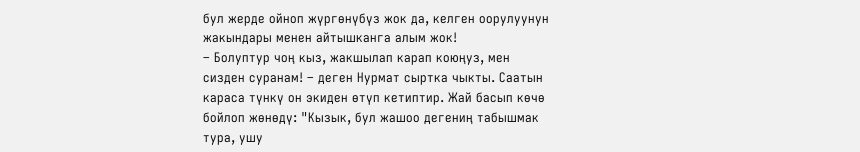бул жерде ойноп жүргөнүбүз жок да, келген оорулуунун жакындары менен айтышканга алым жок!
– Болуптур чоң кыз, жакшылап карап коюңуз, мен сизден суранам! – деген Нурмат сыртка чыкты. Саатын караса түнкү он экиден өтүп кетиптир. Жай басып көчө бойлоп жөнөдү: "Кызык, бул жашоо дегениң табышмак тура, ушу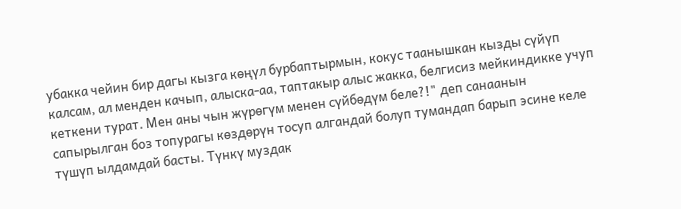убакка чейин бир дагы кызга көңүл бурбаптырмын, кокус таанышкан кызды сүйүп калсам, ал менден качып, алыска-аа, таптакыр алыс жакка, белгисиз мейкиндикке учуп кеткени турат. Мен аны чын жүрөгүм менен сүйбөдүм беле?!" деп санаанын сапырылган боз топурагы көздөрүн тосуп алгандай болуп тумандап барып эсине келе түшүп ылдамдай басты. Түнкү муздак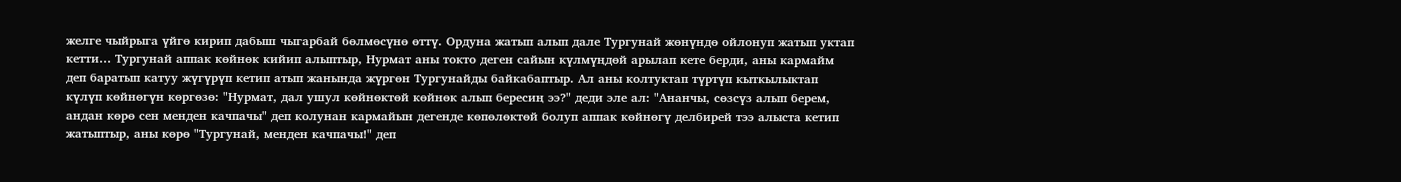желге чыйрыга үйгө кирип дабыш чыгарбай бөлмөсүнө өттү. Ордуна жатып алып дале Тургунай жөнүндө ойлонуп жатып уктап кетти… Тургунай аппак көйнөк кийип алыптыр, Нурмат аны токто деген сайын күлмүңдөй арылап кете берди, аны кармайм деп баратып катуу жүгүрүп кетип атып жанында жүргөн Тургунайды байкабаптыр. Ал аны колтуктап түртүп кыткылыктап күлүп көйнөгүн көргөзө: "Нурмат, дал ушул көйнөктөй көйнөк алып бересиң ээ?" деди эле ал: "Ананчы, сөзсүз алып берем, андан көрө сен менден качпачы" деп колунан кармайын дегенде көпөлөктөй болуп аппак көйнөгү делбирей тээ алыста кетип жатыптыр, аны көрө "Тургунай, менден качпачы!" деп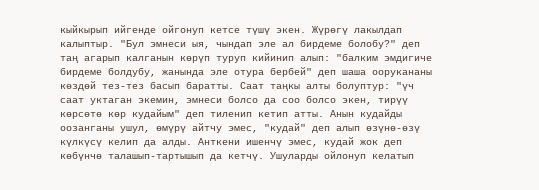кыйкырып ийгенде ойгонуп кетсе түшү экен. Жүрөгү лакылдап калыптыр. "Бул эмнеси ыя, чындап эле ал бирдеме болобу?" деп таң агарып калганын көрүп туруп кийинип алып: "балким эмдигиче бирдеме болдубу, жанында эле отура бербей" деп шаша оорукананы көздөй тез-тез басып баратты. Саат таңкы алты болуптур: "үч саат уктаган экемин, эмнеси болсо да соо болсо экен, тирүү көрсөтө көр кудайым" деп тиленип кетип атты. Анын кудайды оозанганы ушул, өмүрү айтчу эмес, "кудай" деп алып өзүнө-өзү күлкүсү келип да алды. Анткени ишенчү эмес, кудай жок деп көбүнчө талашып-тартышып да кетчү. Ушуларды ойлонуп келатып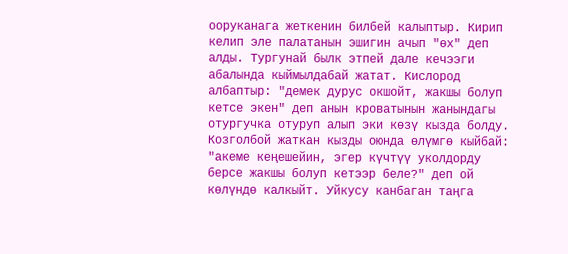ооруканага жеткенин билбей калыптыр. Кирип келип эле палатанын эшигин ачып "өх" деп алды. Тургунай былк этпей дале кечээги абалында кыймылдабай жатат. Кислород албаптыр: "демек дурус окшойт, жакшы болуп кетсе экен" деп анын кроватынын жанындагы отургучка отуруп алып эки көзү кызда болду. Козголбой жаткан кызды оюнда өлүмгө кыйбай: "акеме кеңешейин, эгер күчтүү уколдорду берсе жакшы болуп кетээр беле?" деп ой көлүндө калкыйт. Уйкусу канбаган таңга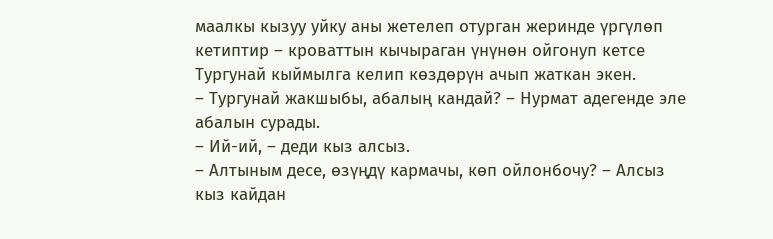маалкы кызуу уйку аны жетелеп отурган жеринде үргүлөп кетиптир – кроваттын кычыраган үнүнөн ойгонуп кетсе Тургунай кыймылга келип көздөрүн ачып жаткан экен.
– Тургунай жакшыбы, абалың кандай? – Нурмат адегенде эле абалын сурады.
– Ий-ий, – деди кыз алсыз.
– Алтыным десе, өзүңдү кармачы, көп ойлонбочу? – Алсыз кыз кайдан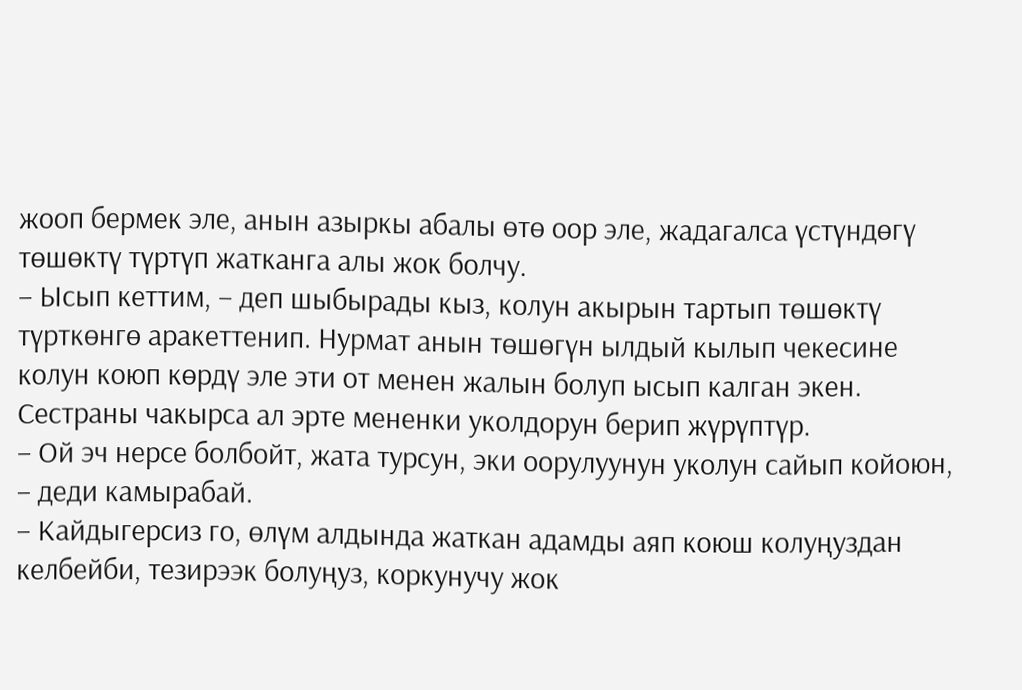жооп бермек эле, анын азыркы абалы өтө оор эле, жадагалса үстүндөгү төшөктү түртүп жатканга алы жок болчу.
– Ысып кеттим, – деп шыбырады кыз, колун акырын тартып төшөктү түрткөнгө аракеттенип. Нурмат анын төшөгүн ылдый кылып чекесине колун коюп көрдү эле эти от менен жалын болуп ысып калган экен. Сестраны чакырса ал эрте мененки уколдорун берип жүрүптүр.
– Ой эч нерсе болбойт, жата турсун, эки оорулуунун уколун сайып койоюн, – деди камырабай.
– Кайдыгерсиз го, өлүм алдында жаткан адамды аяп коюш колуңуздан келбейби, тезирээк болуңуз, коркунучу жок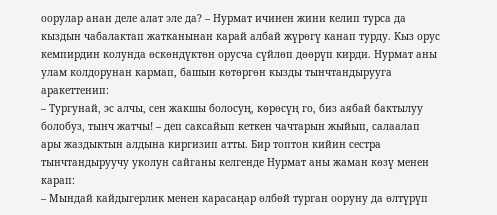оорулар анан деле алат эле да? – Нурмат ичинен жини келип турса да кыздын чабалактап жатканынан карай албай жүрөгү канап турду. Кыз орус кемпирдин колунда өскөндүктөн орусча сүйлөп дөөрүп кирди. Нурмат аны улам колдорунан кармап, башын көтөргөн кызды тынчтандырууга аракеттенип:
– Тургунай, эс алчы, сен жакшы болосуң, көрөсүң го, биз аябай бактылуу болобуз, тынч жатчы! – деп саксайып кеткен чачтарын жыйып, салаалап ары жаздыктын алдына киргизип атты. Бир топтон кийин сестра тынчтандыруучу уколун сайганы келгенде Нурмат аны жаман көзү менен карап:
– Мындай кайдыгерлик менен карасаңар өлбөй турган ооруну да өлтүрүп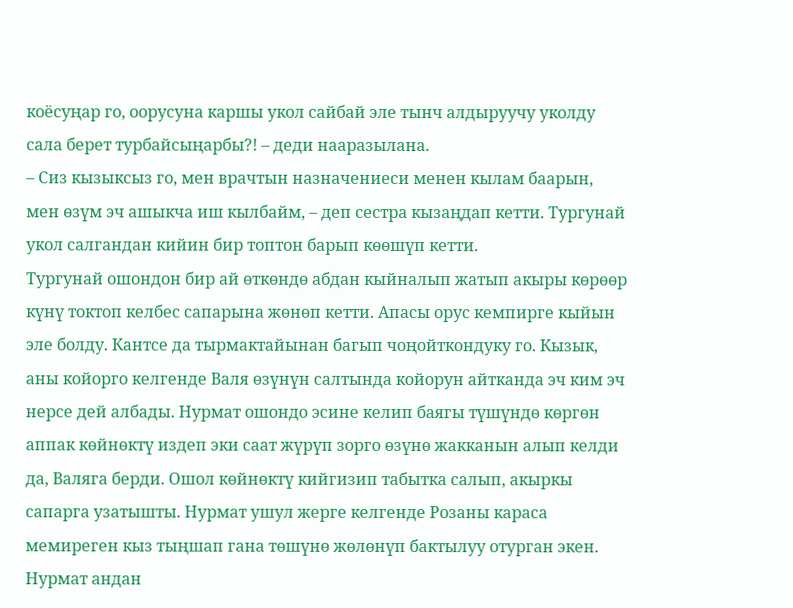коёсуңар го, оорусуна каршы укол сайбай эле тынч алдыруучу уколду сала берет турбайсыңарбы?! – деди нааразылана.
– Сиз кызыксыз го, мен врачтын назначениеси менен кылам баарын, мен өзүм эч ашыкча иш кылбайм, – деп сестра кызаңдап кетти. Тургунай укол салгандан кийин бир топтон барып көөшүп кетти.
Тургунай ошондон бир ай өткөндө абдан кыйналып жатып акыры көрөөр күнү токтоп келбес сапарына жөнөп кетти. Апасы орус кемпирге кыйын эле болду. Кантсе да тырмактайынан багып чоңойткондуку го. Кызык, аны койорго келгенде Валя өзүнүн салтында койорун айтканда эч ким эч нерсе дей албады. Нурмат ошондо эсине келип баягы түшүндө көргөн аппак көйнөктү издеп эки саат жүрүп зорго өзүнө жакканын алып келди да, Валяга берди. Ошол көйнөктү кийгизип табытка салып, акыркы сапарга узатышты. Нурмат ушул жерге келгенде Розаны караса мемиреген кыз тыңшап гана төшүнө жөлөнүп бактылуу отурган экен. Нурмат андан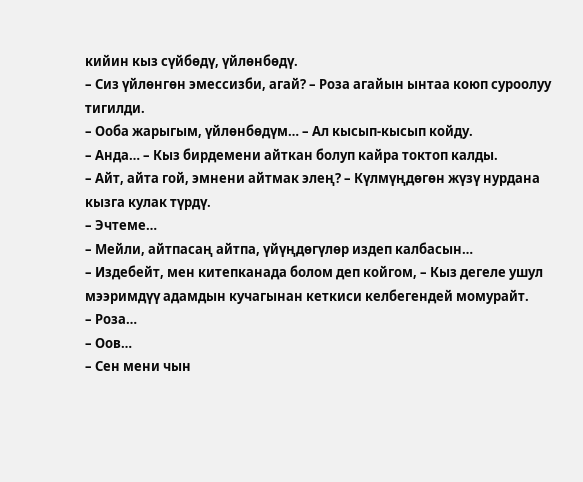кийин кыз сүйбөдү, үйлөнбөдү.
– Сиз үйлөнгөн эмессизби, агай? – Роза агайын ынтаа коюп суроолуу тигилди.
– Ооба жарыгым, үйлөнбөдүм… – Ал кысып-кысып койду.
– Анда… – Кыз бирдемени айткан болуп кайра токтоп калды.
– Айт, айта гой, эмнени айтмак элең? – Күлмүңдөгөн жүзү нурдана кызга кулак түрдү.
– Эчтеме…
– Мейли, айтпасаң айтпа, үйүңдөгүлөр издеп калбасын…
– Издебейт, мен китепканада болом деп койгом, – Кыз дегеле ушул мээримдүү адамдын кучагынан кеткиси келбегендей момурайт.
– Роза…
– Оов…
– Сен мени чын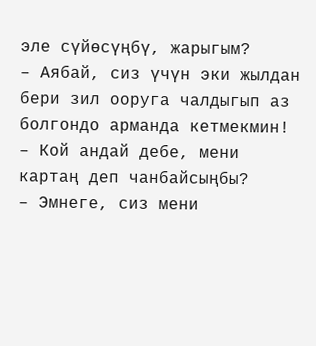эле сүйөсүңбү, жарыгым?
– Аябай, сиз үчүн эки жылдан бери зил ооруга чалдыгып аз болгондо арманда кетмекмин!
– Кой андай дебе, мени картаң деп чанбайсыңбы?
– Эмнеге, сиз мени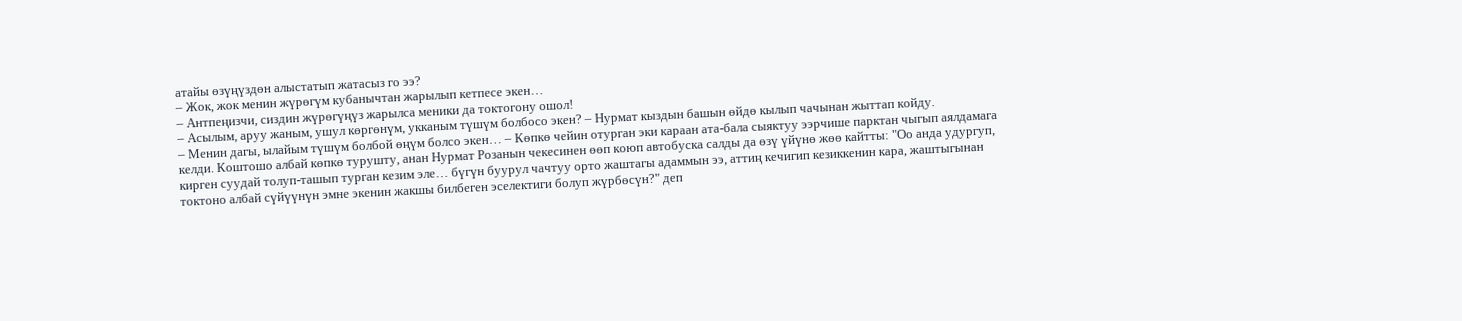атайы өзүңүздөн алыстатып жатасыз го ээ?
– Жок, жок менин жүрөгүм кубанычтан жарылып кетпесе экен…
– Антпеңизчи, сиздин жүрөгүңүз жарылса меники да токтогону ошол!
– Асылым, аруу жаным, ушул көргөнүм, укканым түшүм болбосо экен? – Нурмат кыздын башын өйдө кылып чачынан жыттап койду.
– Менин дагы, ылайым түшүм болбой өңүм болсо экен… – Көпкө чейин отурган эки караан ата-бала сыяктуу ээрчише парктан чыгып аялдамага келди. Коштошо албай көпкө турушту, анан Нурмат Розанын чекесинен өөп коюп автобуска салды да өзү үйүнө жөө кайтты: "Оо анда удургуп, кирген суудай толуп-ташып турган кезим эле… бүгүн буурул чачтуу орто жаштагы адаммын ээ, аттиң кечигип кезиккенин кара, жаштыгынан токтоно албай сүйүүнүн эмне экенин жакшы билбеген эселектиги болуп жүрбөсүн?" деп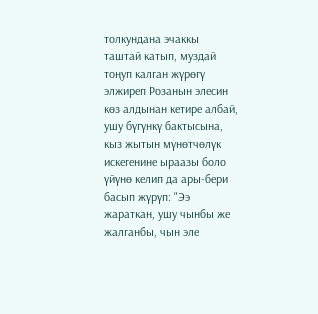толкундана эчаккы таштай катып, муздай тоңуп калган жүрөгү элжиреп Розанын элесин көз алдынан кетире албай, ушу бүгүнкү бактысына, кыз жытын мүнөтчөлүк искегенине ыраазы боло үйүнө келип да ары-бери басып жүрүп: "Ээ жараткан, ушу чынбы же жалганбы, чын эле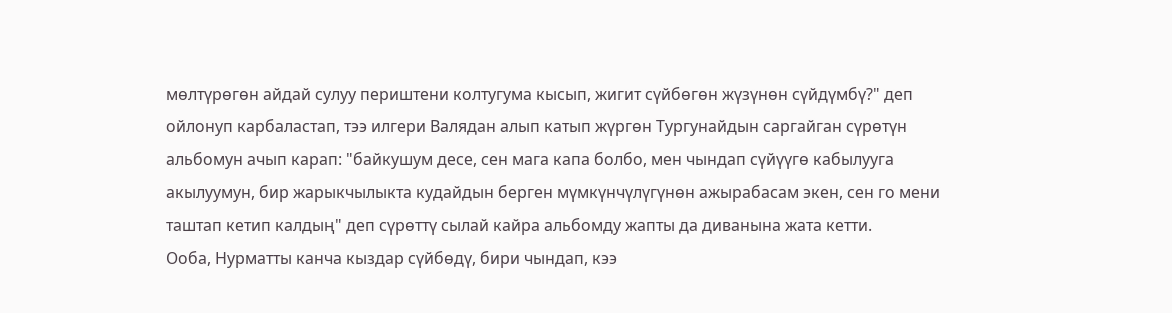мөлтүрөгөн айдай сулуу периштени колтугума кысып, жигит сүйбөгөн жүзүнөн сүйдүмбү?" деп ойлонуп карбаластап, тээ илгери Валядан алып катып жүргөн Тургунайдын саргайган сүрөтүн альбомун ачып карап: "байкушум десе, сен мага капа болбо, мен чындап сүйүүгө кабылууга акылуумун, бир жарыкчылыкта кудайдын берген мүмкүнчүлүгүнөн ажырабасам экен, сен го мени таштап кетип калдың" деп сүрөттү сылай кайра альбомду жапты да диванына жата кетти.
Ооба, Нурматты канча кыздар сүйбөдү, бири чындап, кээ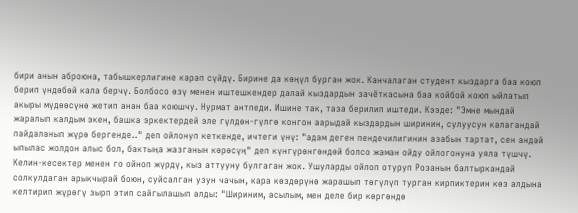бири анын аброюна, табышкерлигине карап сүйдү. Бирине да көңүл бурган жок. Канчалаган студент кыздарга баа коюп берип үндөбөй кала берчү. Болбосо өзү менен иштешкендер далай кыздардын зачёткасына баа койбой коюп ыйлатып акыры мүдөөсүнө жетип анан баа коюшчу. Нурмат антпеди. Ишине так, таза берилип иштеди. Кээде: "Эмне мындай жаралып калдым экен, башка эркектердей эле гүлдөн-гүлгө конгон аарыдай кыздардын ширинин, сулуусун калагандай пайдаланып жүрө бергенде.." деп ойлонуп кеткенде, ичтеги үнү: "адам деген пендечилигинин азабын тартат, сен андай ыпылас жолдон алыс бол, бактыңа жазганын көрөсүң" деп күнгүрөнгөндөй болсо жаман ойду ойлогонуна уяла түшчү. Келин-кесектер менен го ойноп жүрдү, кыз аттууну булгаган жок. Ушуларды ойлоп отуруп Розанын балтыркандай солкулдаган арыкчырай боюн, суйсалган узун чачын, кара көздөрүнө жарашып төгүлүп турган кирпиктерин көз алдына келтирип жүрөгү зырп этип сайгылашып алды: "Шириним, асылым, мен деле бир көргөндө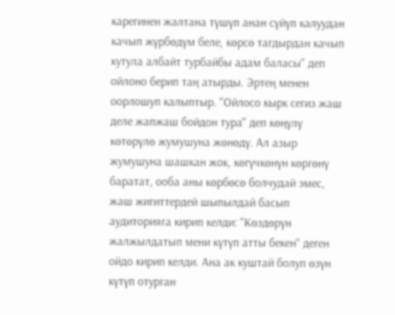карегинен жалтана түшүп анан сүйүп калуудан качып жүрбөдүм беле, көрсө тагдырдан качып кутула албайт турбайбы адам баласы" деп ойлоно берип таң атырды. Эртең менен оорлошуп калыптыр. "Ойлосо кырк сегиз жаш деле жапжаш бойдон тура" деп көңүлү көтөрүлө жумушуна жөнөдү. Ал азыр жумушуна шашкан жок, көгүчкөнүн көргөнү баратат, ооба аны көрбөсө болчудай эмес, жаш жигиттердей шыпылдай басып аудиторияга кирип келди: "Көздөрүн жалжылдатып мени күтүп атты бекен" деген ойдо кирип келди. Ана ак куштай болуп өзүн күтүп отурган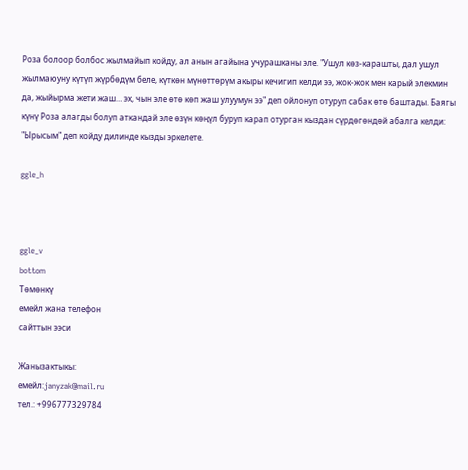Роза болоор болбос жылмайып койду, ал анын агайына учурашканы эле. "Ушул көз-карашты, дал ушул жылмаюуну күтүп жүрбөдүм беле, күткөн мүнөттөрүм акыры кечигип келди ээ, жок-жок мен карый элекмин да, жыйырма жети жаш… эх, чын эле өтө көп жаш улуумун ээ" деп ойлонуп отуруп сабак өтө баштады. Баягы күнү Роза алагды болуп аткандай эле өзүн көңүл буруп карап отурган кыздан сүрдөгөндөй абалга келди: "Ырысым" деп койду дилинде кызды эркелете.

ggle_h



ggle_v
bottom
Төмөнкү
емейл жана телефон
сайттын ээси

Жанызактыкы:
емейл:janyzak@mail.ru
тел.: +996777329784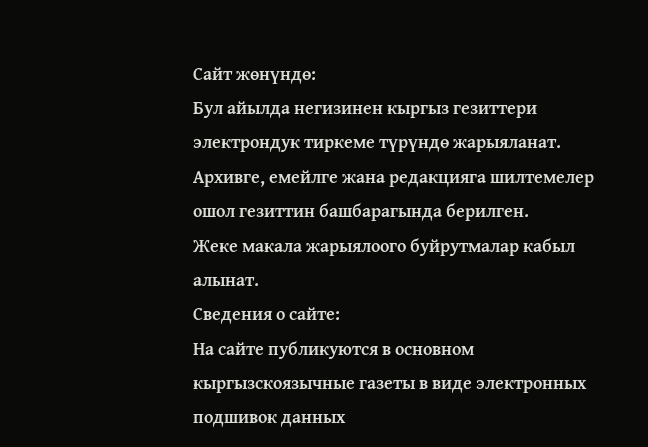Сайт жөнүндө:
Бул айылда негизинен кыргыз гезиттери
электрондук тиркеме түрүндө жарыяланат.
Архивге, емейлге жана редакцияга шилтемелер
ошол гезиттин башбарагында берилген.
Жеке макала жарыялоого буйрутмалар кабыл алынат.
Сведения о сайте:
На сайте публикуются в основном кыргызскоязычные газеты в виде электронных подшивок данных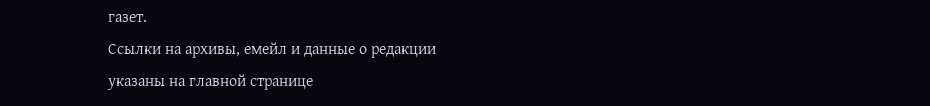газет.
Ссылки на архивы, емейл и данные о редакции
указаны на главной странице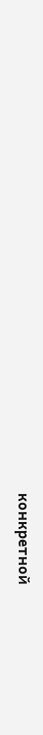конкретной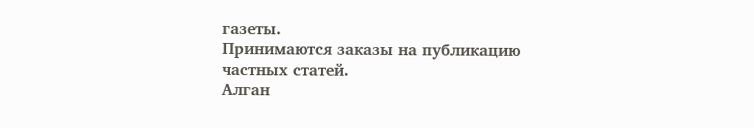газеты.
Принимаются заказы на публикацию частных статей.
Алган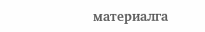материалга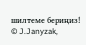шилтеме бериңиз!  © J.Janyzak,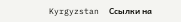Kyrgyzstan  Ссылки на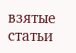взятые статьи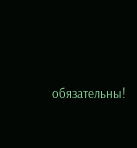обязательны!